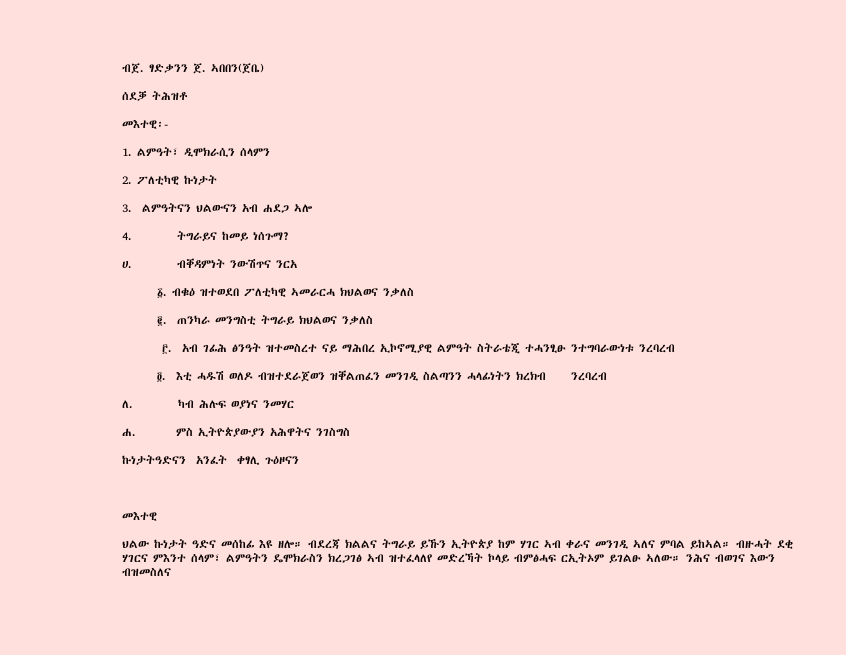ብጀ. ፃድቃንን ጀ. ኣበበን(ጀቤ)

ሰደቓ ትሕዝቶ

መእተዊ፡-

1. ልምዓት፣ ዲሞክራሲን ሰላምን

2. ፖለቲካዊ ኩነታት

3.  ልምዓትናን ህልውናን አብ ሐደጋ ኣሎ

4.         ትግራይና ከመይ ነሰጉማ?

ሀ.         ብቐዳምነት ንውሽጥና ንርአ

       ፩. ብቁዕ ዝተወደበ ፖለቲካዊ ኣመራርሓ ክህልወና ንቃለስ

       ፪.  ጠንካራ መንግስቲ ትግራይ ክህልወና ንቃለስ

        ፫.  አብ ገፊሕ ፅንዓት ዝተመስረተ ናይ ማሕበረ ኢኮኖሚያዊ ልምዓት ስትራቴጂ ተሓንፂፁ ንተግባራውነቱ ንረባረብ

       ፬.  እቲ ሓዱሽ ወለዶ ብዝተደራጀወን ዝቐልጠፈን መንገዲ ስልጣንን ሓላፊነትን ክረክብ     ንረባረብ

ለ.         ካብ ሕሉፍ ወያነና ንመሃር

ሐ.        ምስ ኢትዮጵያውያን አሕዋትና ንገስግስ

ኩነታትዓድናን  አንፈት  ቀፃሊ ጉዕዞናን



መእተዊ

ህልው ኩነታት ዓድና መሰከፊ እዩ ዘሎ። ብደረጃ ክልልና ትግራይ ይኹን ኢትዮጵያ ከም ሃገር ኣብ ቀራና መንገዲ ኣለና ምባል ይከኣል። ብዙሓት ደቂ ሃገርና ምእንተ ሰላም፣ ልምዓትን ዴሞክራስን ክረጋገፅ ኣብ ዝተፈላለየ መድረኻት ኮላይ ብምፅሓፍ ርኢትኦም ይገልፁ ኣለው። ንሕና ብወገና እውን ብዝመስለና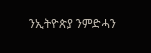ንኢትዮጵያ ንምድሓን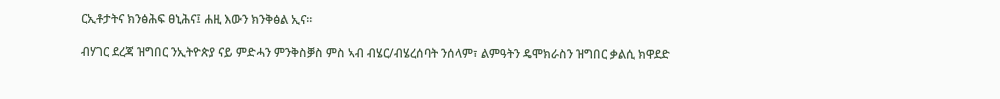ርኢቶታትና ክንፅሕፍ ፀኒሕና፤ ሐዚ እውን ክንቅፅል ኢና።

ብሃገር ደረጃ ዝግበር ንኢትዮጵያ ናይ ምድሓን ምንቅስቓስ ምስ ኣብ ብሄር/ብሄረሰባት ንሰላም፣ ልምዓትን ዴሞክራስን ዝግበር ቃልሲ ክዋደድ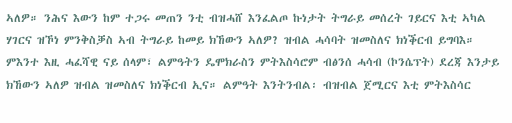ኣለዎ። ንሕና እውን ከም ተጋሩ መጠን ንቲ ብዝሓሸ እንፈልጦ ኩነታት ትግራይ መሰረት ገይርና እቲ ኣካል ሃገርና ዝኾነ ምንቅስቓስ ኣብ ትግራይ ከመይ ክኸውን ኣለዎ? ዝብል ሓሳባት ዝመስለና ክነቕርብ ይግባእ። ምእንተ እዚ ሓፈሻዊ ናይ ሰላም፣ ልምዓትን ዴሞክራስን ምትእስሳሮም ብፅንሰ ሓሳብ (ኮንሴፕት) ደረጃ እንታይ ክኸውን ኣለዎ ዝብል ዝመስለና ክነቕርብ ኢና። ልምዓት እንትንብል፡ ብዝብል ጀሚርና እቲ ምትእስሳር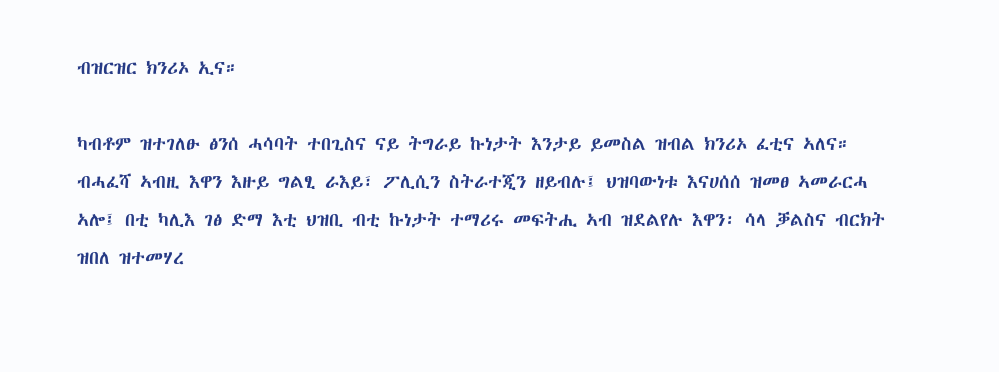ብዝርዝር ክንሪኦ ኢና።

ካብቶም ዝተገለፁ ፅንሰ ሓሳባት ተበጊስና ናይ ትግራይ ኩነታት እንታይ ይመስል ዝብል ክንሪኦ ፈቲና ኣለና። ብሓፈሻ ኣብዚ እዋን እዙይ ግልፂ ራእይ፣ ፖሊሲን ስትራተጂን ዘይብሉ፤ ህዝባውነቱ እናሀሰሰ ዝመፀ ኣመራርሓ ኣሎ፤ በቲ ካሊእ ገፅ ድማ እቲ ህዝቢ ብቲ ኩነታት ተማሪሩ መፍትሒ ኣብ ዝደልየሉ እዋን፡ ሳላ ቓልስና ብርክት ዝበለ ዝተመሃረ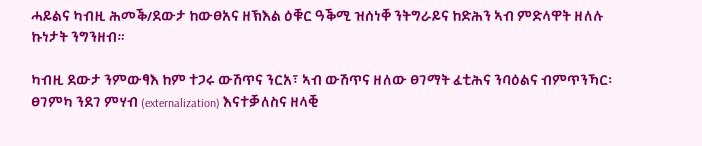ሓይልና ካብዚ ሕመቕ/ደውታ ከውፀአና ዘኽእል ዕቑር ዓቕሚ ዝሰነቐ ንትግራይና ከድሕን ኣብ ምድላዋት ዘለሉ ኩነታት ንግንዘብ።

ካብዚ ደውታ ንምውፃእ ከም ተጋሩ ውሽጥና ንርአ፣ ኣብ ውሽጥና ዘለው ፀገማት ፈቲሕና ንባዕልና ብምጥንኻር፡ ፀገምካ ንደገ ምሃብ (externalization) እናተቓለስና ዘላቒ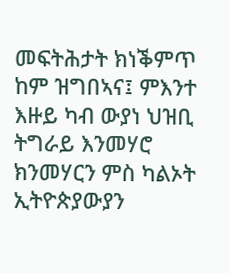መፍትሕታት ክነቕምጥ ከም ዝግበኣና፤ ምእንተ እዙይ ካብ ውያነ ህዝቢ ትግራይ እንመሃሮ ክንመሃርን ምስ ካልኦት ኢትዮጵያውያን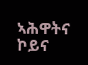ኣሕዋትና ኮይና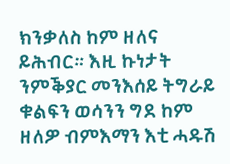ክንቃለስ ከም ዘለና ይሕብር። እዚ ኩነታት ንምቕያር መንእሰይ ትግራይ ቁልፍን ወሳንን ግደ ከም ዘለዎ ብምእማን እቲ ሓዱሽ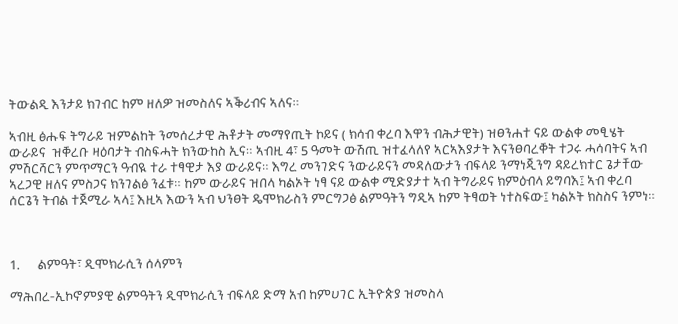ትውልዲ እንታይ ክገብር ከም ዘለዎ ዝመስለና ኣቕሪብና ኣለና።

ኣብዚ ፅሑፍ ትግራይ ዝምልከት ንመሰረታዊ ሕቶታት መማየጢት ኮይና ( ክሳብ ቀረባ እዋን ብሕታዊት) ዝፀንሐተ ናይ ውልቀ መፂሄት ውራይና  ዝቐረቡ ዛዕባታት ብስፍሓት ክንውከስ ኢና። ኣብዚ 4፣ 5 ዓመት ውሽጢ ዝተፈላለየ ኣርኣእያታት እናንፀባረቐት ተጋሩ ሓሳባትና ኣብ ምሽርሻርን ምጥማርን ዓብዪ ተራ ተፃዊታ እያ ውራይና። እግረ መንገድና ንውራይናን መዳለውታን ብፍላይ ንማነጂንግ ዳይረክተር ጌታቸው ኣረጋዊ ዘለና ምስጋና ክንገልፅ ንፈቱ። ከም ውራይና ዝበላ ካልኦት ነፃ ናይ ውልቀ ሚድያታተ ኣብ ትግራይና ክምዕብላ ይግባእ፤ ኣብ ቀረባ ሰርጌን ትብል ተጀሚራ ኣላ፤ እዚኣ እውን ኣብ ህንፀት ዴሞክራስን ምርግጋፅ ልምዓትን ግዲኣ ከም ትፃወት ነተስፍው፤ ካልኦት ክስስና ንምነ።



1.      ልምዓት፣ ዲሞክራሲን ሰላምን

ማሕበረ-ኢኮኖምያዊ ልምዓትን ዲሞክራሲን ብፍላይ ድማ አብ ከምሀገር ኢትዮጵያ ዝመስላ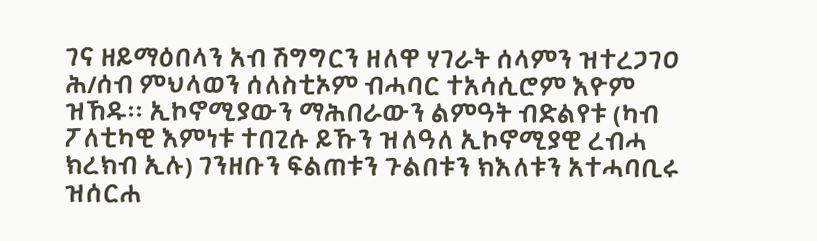ገና ዘይማዕበላን አብ ሽግግርን ዘለዋ ሃገራት ሰላምን ዝተረጋገዐ ሕ/ሰብ ምህላወን ሰለስቲኦም ብሓባር ተአሳሲሮም እዮም ዝኸዱ፡፡ ኢኮኖሚያውን ማሕበራውን ልምዓት ብድልየቱ (ካብ ፖለቲካዊ እምነቱ ተበጊሱ ይኹን ዝለዓለ ኢኮኖሚያዊ ረብሓ ክረክብ ኢሉ) ገንዘቡን ፍልጠቱን ጉልበቱን ክእለቱን አተሓባቢሩ ዝሰርሐ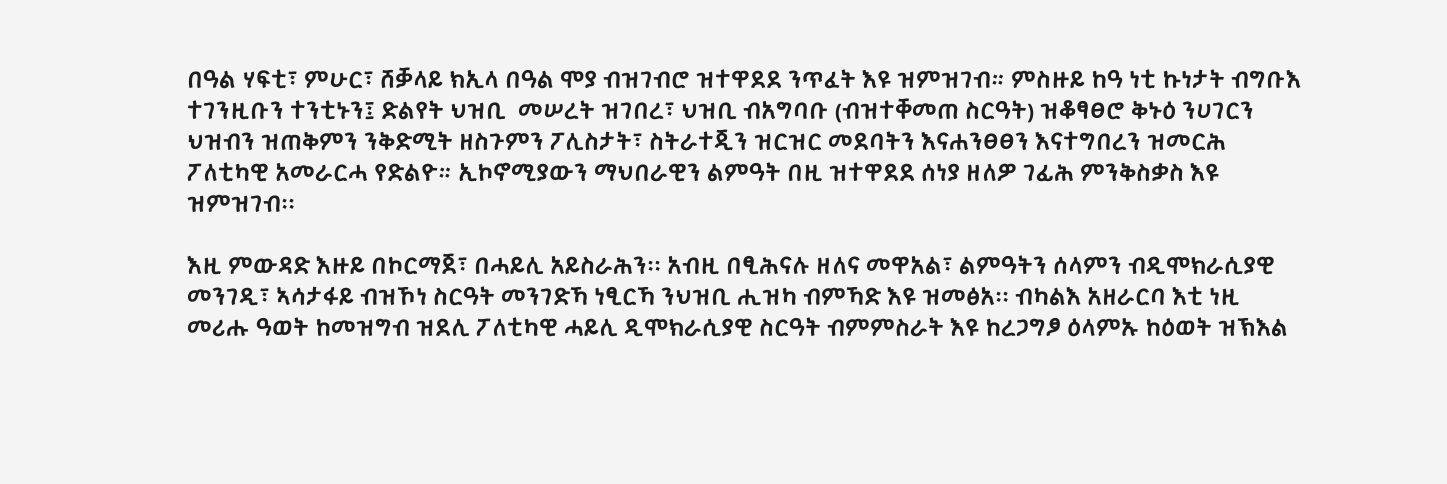በዓል ሃፍቲ፣ ምሁር፣ ሸቓላይ ክኢላ በዓል ሞያ ብዝገብሮ ዝተዋደደ ንጥፈት እዩ ዝምዝገብ። ምስዙይ ከዓ ነቲ ኩነታት ብግቡእ ተገንዚቡን ተንቲኑን፤ ድልየት ህዝቢ  መሠረት ዝገበረ፣ ህዝቢ ብአግባቡ (ብዝተቐመጠ ስርዓት) ዝቆፃፀሮ ቅኑዕ ንሀገርን ህዝብን ዝጠቅምን ንቅድሚት ዘስጉምን ፖሊስታት፣ ስትራተጂን ዝርዝር መደባትን እናሐንፀፀን እናተግበረን ዝመርሕ ፖለቲካዊ አመራርሓ የድልዮ። ኢኮኖሚያውን ማህበራዊን ልምዓት በዚ ዝተዋደደ ሰነያ ዘለዎ ገፊሕ ምንቅስቃስ እዩ ዝምዝገብ፡፡

እዚ ምውዳድ እዙይ በኮርማጀ፣ በሓይሊ አይስራሕን፡፡ አብዚ በፂሕናሉ ዘለና መዋአል፣ ልምዓትን ሰላምን ብዲሞክራሲያዊ መንገዲ፣ ኣሳታፋይ ብዝኾነ ስርዓት መንገድኻ ነፂርኻ ንህዝቢ ሒዝካ ብምኻድ እዩ ዝመፅአ፡፡ ብካልእ አዘራርባ እቲ ነዚ መሪሑ ዓወት ከመዝግብ ዝደሊ ፖለቲካዊ ሓይሊ ዲሞክራሲያዊ ስርዓት ብምምስራት እዩ ከረጋግፆ ዕላምኡ ከዕወት ዝኽእል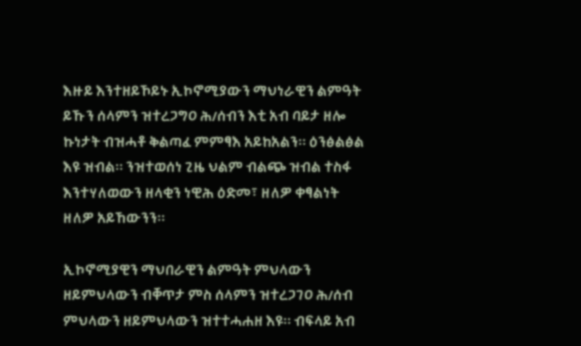እዙይ እንተዘይኾይኑ ኢኮኖሚያውን ማህነራዊን ልምዓት ይኹን ሰላምን ዝተረጋግዐ ሕ/ሰብን እቲ አብ ባይታ ዘሎ ኩነታት ብዝሓቶ ቅልጣፈ ምምፃእ አይከአልን፡፡ ዕንፅልፅል እዩ ዝብል፡፡ ንዝተወሰነ ጊዜ ህልም ብልጭ ዝብል ተስፋ እንተሃለወውን ዘላቂን ነዊሕ ዕድመ፣ ዘለዎ ቀፃልነት ዘለዎ አይኸውንን፡፡

ኢኮኖሚያዊን ማህበራዊን ልምዓት ምህላውን ዘይምህላውን ብቐጥታ ምስ ሰላምን ዝተረጋገዐ ሕ/ሰብ ምህላውን ዘይምህላውን ዝተተሓሐዘ እዩ፡፡ ብፍላይ አብ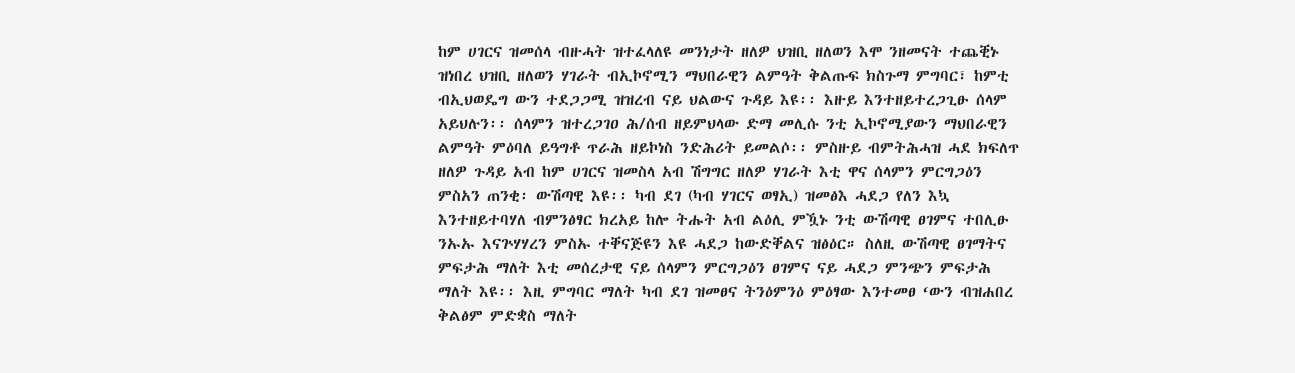ከም ሀገርና ዝመሰላ ብዙሓት ዝተፈላለዩ መንነታት ዘለዎ ህዝቢ ዘለወን እሞ ንዘመናት ተጨቒኑ ዝነበረ ህዝቢ ዘለወን ሃገራት ብኢኮኖሚን ማህበራዊን ልምዓት ቅልጡፍ ክስጉማ ምግባር፣ ከምቲ ብኢህወዴግ ውን ተደጋጋሚ ዝዝረብ ናይ ህልውና ጉዳይ እዩ፡፡ እዙይ እንተዘይተረጋጊፁ ሰላም አይህሉን፡፡ ሰላምን ዝተረጋገዐ ሕ/ሰብ ዘይምህላው ድማ መሊሱ ንቲ ኢኮኖሚያውን ማህበራዊን ልምዓት ምዕባለ ይዓግቶ ጥራሕ ዘይኮነስ ንድሕሪት ይመልሶ፡፡ ምስዙይ ብምትሕሓዝ ሓደ ክፍለጥ ዘለዎ ጉዳይ አብ ከም ሀገርና ዝመስላ አብ ሽግግር ዘለዎ ሃገራት እቲ ዋና ሰላምን ምርግጋዕን ምስአን ጠንቂ፡ ውሽጣዊ እዩ፡፡ ካብ ደገ (ካብ ሃገርና ወፃኢ) ዝመፅእ ሓደጋ የለን እኳ እንተዘይተባሃለ ብምንፅፃር ክረአይ ከሎ ትሑት አብ ልዕሊ ምዃኑ ንቲ ውሽጣዊ ፀገምና ተበሊፁ ንኡኡ እናጕሃሃረን ምስኡ ተቐናጅዩን እዩ ሓደጋ ከውድቐልና ዝፅዕር። ስለዚ ውሽጣዊ ፀገማትና ምፍታሕ ማለት እቲ መሰረታዊ ናይ ሰላምን ምርግጋዕን ፀገምና ናይ ሓደጋ ምንጭን ምፍታሕ ማለት እዩ፡፡ እዚ ምግባር ማለት ካብ ደገ ዝመፀና ትንዕምንዕ ምዕፃው እንተመፀ ‘ውን ብዝሐበረ ቅልፅም ምድቋስ ማለት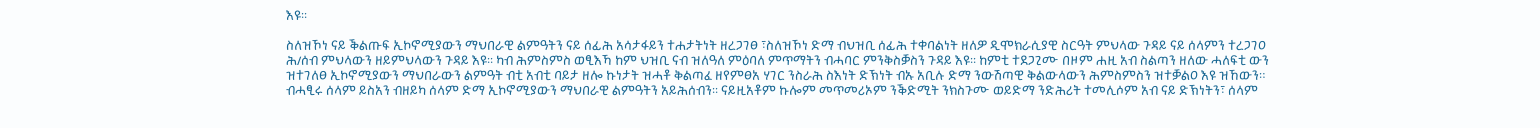እዩ፡፡

ስለዝኾነ ናይ ቕልጡፍ ኢኮኖሚያውን ማህበራዊ ልምዓትን ናይ ሰፊሕ አሳታፋይን ተሐታትነት ዘረጋገፀ ፣ስለዝኾነ ድማ ብህዝቢ ሰፊሕ ተቀባልነት ዘለዎ ዲሞክራሲያዊ ስርዓት ምህላው ጉዳይ ናይ ሰላምን ተረጋገዐ ሕ/ሰብ ምህላውን ዘይምህላውን ጉዳይ እዩ፡፡ ካብ ሕምስምስ ወፂእኻ ከም ህዝቢ ናብ ዝለዓለ ምዕባለ ምጥማትን ብሓባር ምንቅስቓስን ጉዳይ እዩ፡፡ ከምቲ ተደጋጊሙ በዞም ሐዚ አብ ስልጣን ዘለው ሓለፍቲ ውን ዝተገለፀ ኢኮኖሚያውን ማህበራውን ልምዓት ብቲ አብቲ ባይታ ዘሎ ኩነታት ዝሓቶ ቅልጣፈ ዘየምፀአ ሃገር ንስራሕ ስእነት ድኽነት ብኡ አቢሉ ድማ ንውሽጣዊ ቅልውላውን ሕምስምስን ዝተቓልዐ እዩ ዝኸውን። ብሓፂሩ ሰላም ይስአን ብዘይካ ሰላም ድማ ኢኮኖሚያውን ማህበራዊ ልምዓትን አይሕሰብን፡፡ ናይዚአቶም ኩሎም መጥመሪኦም ንቕድሚት ንክስጉሙ ወይድማ ንድሕሪት ተመሊሶም አብ ናይ ድኽነትን፣ ሰላም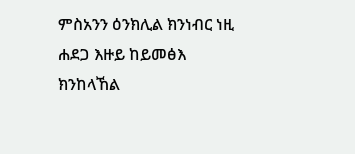ምስአንን ዕንክሊል ክንነብር ነዚ ሐደጋ እዙይ ከይመፅእ ክንከላኸል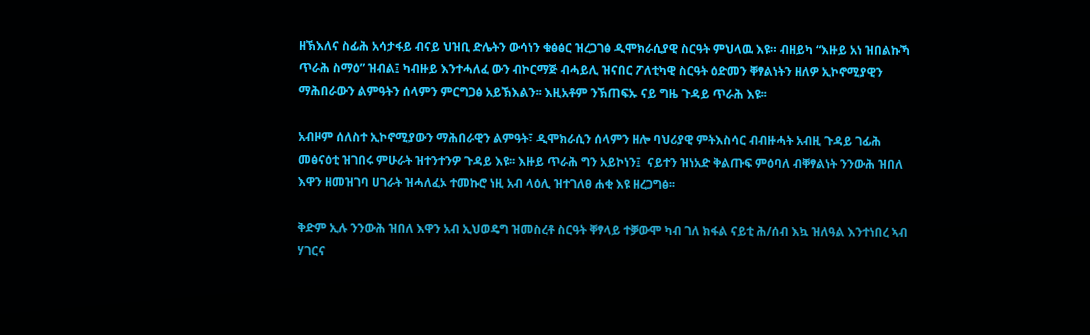ዘኽእለና ስፊሕ አሳታፋይ ብናይ ህዝቢ ድሌትን ውሳነን ቁፅፅር ዝረጋገፅ ዲሞክራሲያዊ ስርዓት ምህላዉ እዩ። ብዘይካ “እዙይ አነ ዝበልኩኻ ጥራሕ ስማዕ” ዝብል፤ ካብዙይ እንተሓለፈ ውን ብኮርማጅ ብሓይሊ ዝናበር ፖለቲካዊ ስርዓት ዕድመን ቐፃልነትን ዘለዎ ኢኮኖሚያዊን ማሕበራውን ልምዓትን ሰላምን ምርግጋፅ አይኽእልን፡፡ እዚአቶም ንኽጠፍኡ ናይ ግዜ ጉዳይ ጥራሕ እዩ፡፡

አብዞም ሰለስተ ኢኮኖሚያውን ማሕበራዊን ልምዓት፣ ዲሞክራሲን ሰላምን ዘሎ ባህሪያዊ ምትእስሳር ብብዙሓት አብዚ ጉዳይ ገፊሕ መፅናዕቲ ዝገበሩ ምሁራት ዝተንተንዎ ጉዳይ እዩ፡፡ እዙይ ጥራሕ ግን አይኮነን፤  ናይተን ዝነአድ ቅልጡፍ ምዕባለ ብቐፃልነት ንንውሕ ዝበለ እዋን ዘመዝገባ ሀገራት ዝሓለፈኦ ተመኩሮ ነዚ አብ ላዕሊ ዝተገለፀ ሐቂ እዩ ዘረጋግፅ፡፡

ቅድም ኢሉ ንንውሕ ዝበለ እዋን አብ ኢህወዴግ ዝመስረቶ ስርዓት ቐፃላይ ተቓውሞ ካብ ገለ ክፋል ናይቲ ሕ/ሰብ እኳ ዝለዓል እንተነበረ ኣብ ሃገርና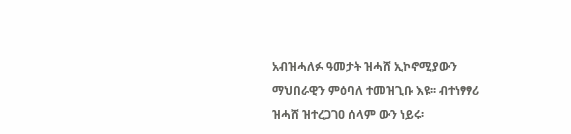አብዝሓለፉ ዓመታት ዝሓሸ ኢኮኖሚያውን ማህበራዊን ምዕባለ ተመዝጊቡ እዩ፡፡ ብተነፃፃሪ ዝሓሸ ዝተረጋገዐ ሰላም ውን ነይሩ፡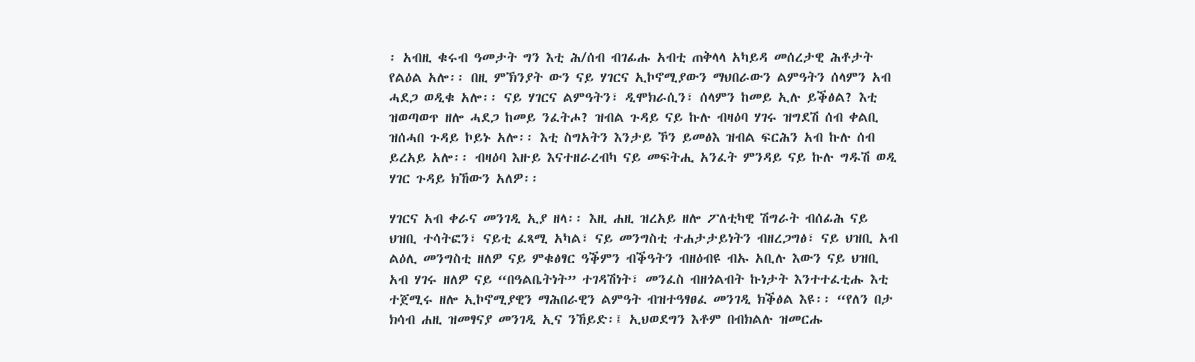፡ አብዚ ቁሩብ ዓመታት ግን እቲ ሕ/ሰብ ብገፊሑ አብቲ ጠቅላላ አካይዳ መሰረታዊ ሕቶታት የልዕል አሎ፡፡ በዚ ምኽንያት ውን ናይ ሃገርና ኢኮኖሚያውን ማህበራውን ልምዓትን ሰላምን አብ ሓደጋ ወዲቁ አሎ፡፡ ናይ ሃገርና ልምዓትን፣ ዲሞክራሲን፣ ሰላምን ከመይ ኢሉ ይቕፅል? እቲ ዝወጣወጥ ዘሎ ሓደጋ ከመይ ንፈትሖ? ዝብል ጉዳይ ናይ ኩሉ ብዛዕባ ሃገሩ ዝግደሽ ሰብ ቀልቢ ዝሰሓበ ጉዳይ ኮይኑ አሎ፡፡ እቲ ስግአትን እንታይ ኾን ይመፅእ ዝብል ፍርሕን አብ ኩሉ ሰብ ይረአይ አሎ፡፡ ብዛዕባ እዙይ እናተዘራረብካ ናይ መፍትሒ አንፈት ምንዳይ ናይ ኩሉ ግዱሽ ወዲ ሃገር ጉዳይ ክኸውን አለዎ፡፡

ሃገርና አብ ቀራና መንገዲ ኢያ ዘላ፡፡ እዚ ሐዚ ዝረአይ ዘሎ ፖለቲካዊ ሽግራት ብሰፊሕ ናይ ህዝቢ ተሳትፎን፣ ናይቲ ፈጻሚ አካል፣ ናይ መንግስቲ ተሐታታይነትን ብዘረጋግፅ፣ ናይ ህዝቢ አብ ልዕሊ መንግስቲ ዘለዎ ናይ ምቁፅፃር ዓቕምን ብቕዓትን ብዘዕብዩ ብኡ አቢሉ እውን ናይ ህዝቢ አብ ሃገሩ ዘለዎ ናይ “በዓልቤትነት” ተገዳሽነት፣ መንፈስ ብዘጎልብት ኩነታት እንተተፈቲሑ እቲ ተጀሚሩ ዘሎ ኢኮኖሚያዊን ማሕበራዊን ልምዓት ብዝተዓፃፀፈ መንገዲ ክቕፅል እዩ፡፡ “የለን በታ ክሳብ ሐዚ ዝመፃናያ መንገዲ ኢና ንኸይድ፡፤ ኢህወደግን እቶም በብክልሉ ዝመርሑ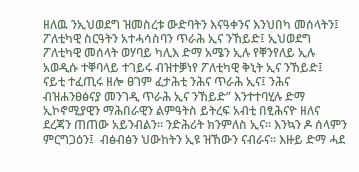ዘለዉ ንኢህወደግ ዝመስረቱ ውድባትን እናዓቀንና እንህበካ መሰላትን፤ ፖለቲካዊ ስርዓትን አተሓሳስባን ጥራሕ ኢና ንኸይድ፤ ኢህወደግ ፖለቲካዊ መሰላት ወሃባይ ካሊእ ድማ አሜን ኢሉ የቐንየለይ ኢሉ አወዲሱ ተቐባላይ ተገይሩ ብዝተቓነየ ፖለቲካዊ ቅኒት ኢና ንኸይድ፤ ናይቲ ተፈጢሩ ዘሎ ፀገም ፈታሕቲ ንሕና ጥራሕ ኢና፤ ንሕና ብዝሐንፀፅናያ መንገዲ ጥራሕ ኢና ንኸይድ” እንተተባሂሉ ድማ ኢኮኖሚያዊን ማሕበራዊን ልምዓትስ ይትረፍ አብቲ በፂሕናዮ ዘለና ደረጃን ጠጠው አይንብልን፡፡ ንድሕሪት ክንምለስ ኢና፡፡ እንኳን ዶ ሰላምን  ምርግጋዕን፤  ብፅብፅን ህውከትን ኢዩ ዝኸውን ናብራና፡፡ እዙይ ድማ ሓደ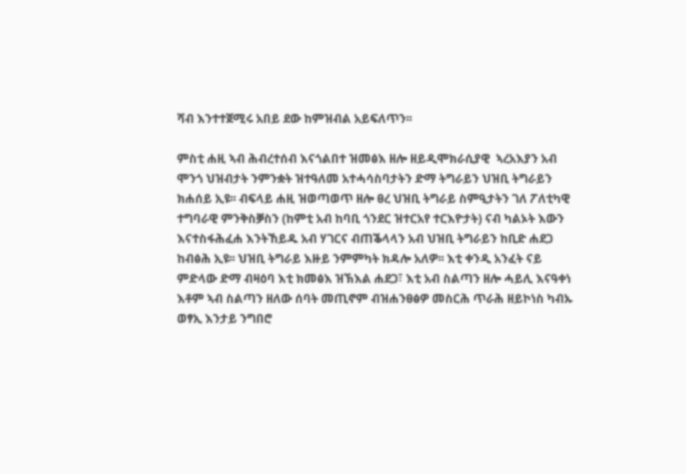ሻብ እንተተጀሚሩ አበይ ደው ከምዝብል አይፍለጥን፡፡

ምስቲ ሐዚ ኣብ ሕብረተሰብ እናጎልበተ ዝመፅእ ዘሎ ዘይዲሞክራሲያዊ  ኣረአእያን አብ ሞንጎ ህዝብታት ንምንቋት ዝተዓለመ አተሓሳስባታትን ድማ ትግራይን ህዝቢ ትግራይን ክሐሰይ ኢዩ፡፡ ብፍላይ ሐዚ ዝወጣወጥ ዘሎ ፀረ ህዝቢ ትግራይ ስምዒታትን ገለ ፖለቲካዊ ተግባራዊ ምንቅስቓስን (ከምቲ አብ ከባቢ ጎንደር ዝተርአየ ተርእዮታት) ናብ ካልኦት እውን እናተስፋሕፈሐ እንትኸይዱ አብ ሃገርና ብጠቕላላን አብ ህዝቢ ትግራይን ከቢድ ሐደጋ ከብፅሕ ኢዩ፡፡ ህዝቢ ትግራይ እዙይ ንምምካት ክዳሎ አለዎ፡፡ እቲ ቀንዲ አንፈት ናይ ምድላው ድማ ብዛዕባ እቲ ክመፅእ ዝኽእል ሐደጋ፣ እቲ አብ ስልጣን ዘሎ ሓይሊ እናዓቀነ  እቶም ኣብ ስልጣን ዘለው ሰባት መጢኖም ብዝሐንፀፅዎ መስርሕ ጥራሕ ዘይኮነስ ካብኡ ወፃኢ እንታይ ንግበሮ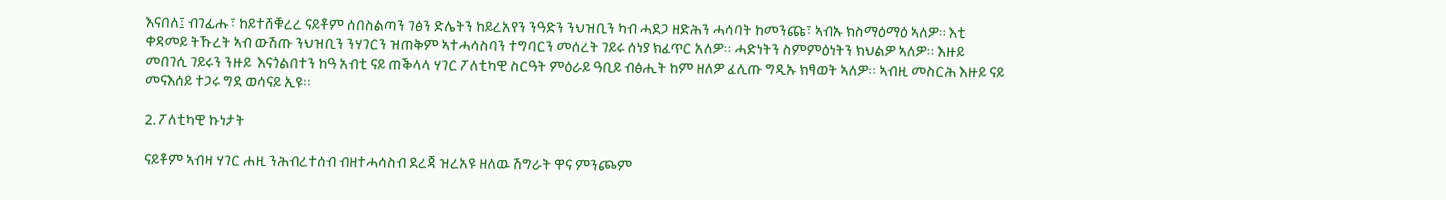እናበለ፤ ብገፊሑ፣ ከይተሸቑረረ ናይቶም ሰበስልጣን ገፅን ድሌትን ከይረአየን ንዓድን ንህዝቢን ካብ ሓደጋ ዘድሕን ሓሳባት ከመንጩ፣ ኣብኡ ክስማዕማዕ ኣለዎ። እቲ ቀዳመይ ትኹረት ኣብ ውሽጡ ንህዝቢን ንሃገርን ዝጠቅም ኣተሓሳስባን ተግባርን መሰረት ገይሩ ሰነያ ክፈጥር አለዎ፡፡ ሓድነትን ስምምዕነትን ክህልዎ ኣለዎ፡፡ እዙይ መበገሲ ገይሩን ንዙይ  እናጎልበተን ከዓ አብቲ ናይ ጠቕላላ ሃገር ፖለቲካዊ ስርዓት ምዕራይ ዓቢይ ብፅሒት ከም ዘለዎ ፈሊጡ ግዲኡ ክፃወት ኣለዎ፡፡ ኣብዚ መስርሕ እዙይ ናይ መናእሰይ ተጋሩ ግደ ወሳናይ ኢዩ፡፡

2. ፖለቲካዊ ኩነታት

ናይቶም ኣብዛ ሃገር ሐዚ ንሕብረተሰብ ብዘተሓሳስብ ደረጃ ዝረአዩ ዘለዉ ሽግራት ዋና ምንጮም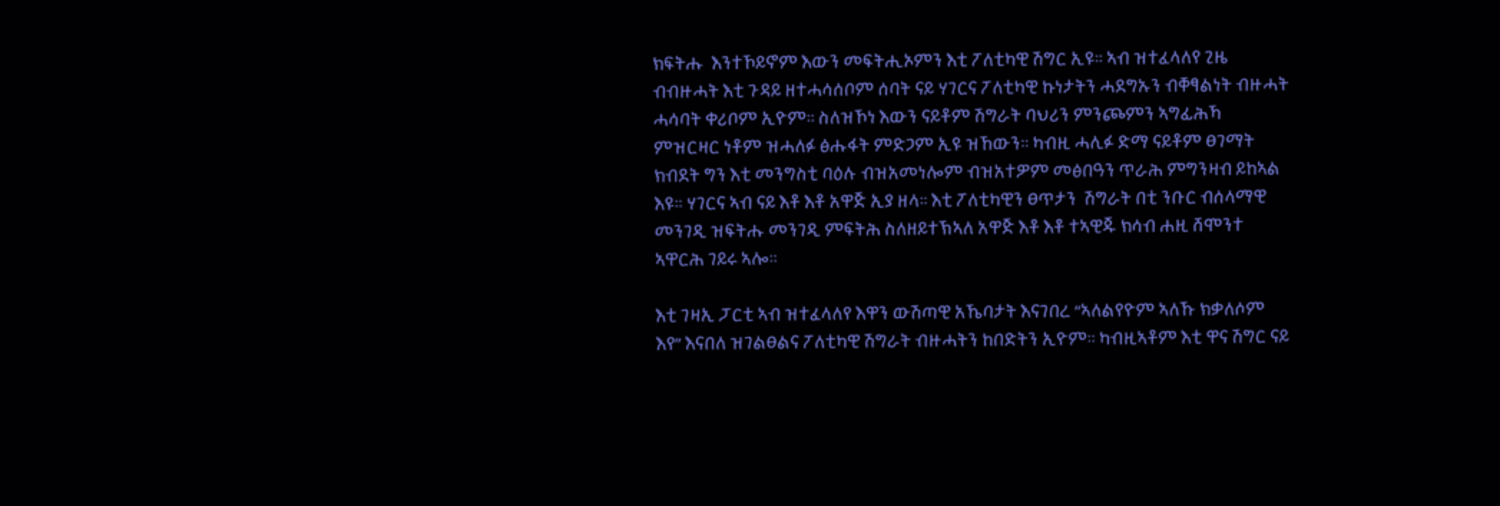ክፍትሑ  እንተኾይኖም እውን መፍትሒኦምን እቲ ፖለቲካዊ ሽግር ኢዩ፡፡ ኣብ ዝተፈላለየ ጊዜ ብብዙሓት እቲ ጉዳይ ዘተሓሳሰቦም ሰባት ናይ ሃገርና ፖለቲካዊ ኩነታትን ሓደግኡን ብቐፃልነት ብዙሓት ሓሳባት ቀሪቦም ኢዮም፡፡ ስለዝኾነ እውን ናይቶም ሽግራት ባህሪን ምንጮምን ኣግፊሕኻ ምዝርዛር ነቶም ዝሓለፉ ፅሑፋት ምድጋም ኢዩ ዝኸውን፡፡ ካብዚ ሓሊፉ ድማ ናይቶም ፀገማት ክብደት ግን እቲ መንግስቲ ባዕሉ ብዝአመነሎም ብዝአተዎም መፅበዓን ጥራሕ ምግንዛብ ይከኣል እዩ፡፡ ሃገርና ኣብ ናይ እቶ እቶ አዋጅ ኢያ ዘላ፡፡ እቲ ፖለቲካዊን ፀጥታን  ሽግራት በቲ ንቡር ብሰላማዊ መንገዲ ዝፍትሑ መንገዲ ምፍትሕ ስለዘይተኽኣለ አዋጅ እቶ እቶ ተኣዊጁ ክሳብ ሐዚ ሸሞንተ ኣዋርሕ ገይሩ ኣሎ፡፡

እቲ ገዛኢ ፓርቲ ኣብ ዝተፈላለየ እዋን ውሽጣዊ አኼባታት እናገበረ “ኣለልየዮም ኣለኹ ክቃለሶም እየ” እናበለ ዝገልፀልና ፖለቲካዊ ሽግራት ብዙሓትን ከበድትን ኢዮም፡፡ ካብዚኣቶም እቲ ዋና ሽግር ናይ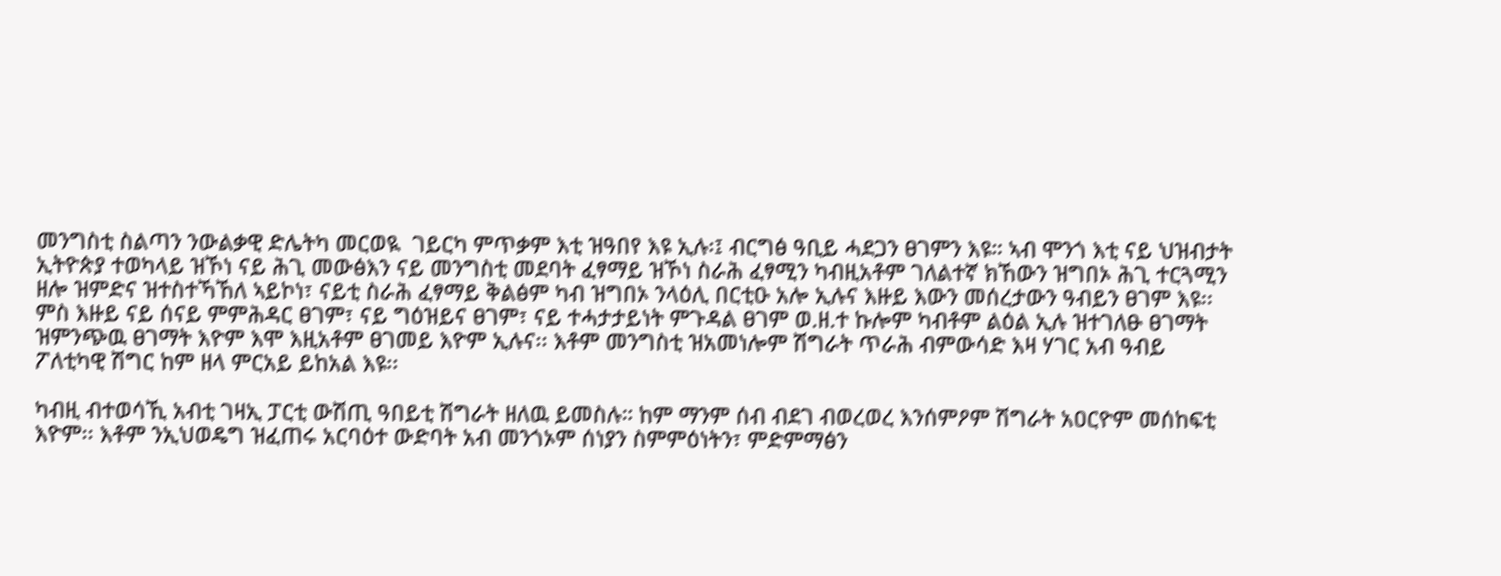መንግስቲ ስልጣን ንውልቃዊ ድሌትካ መርወዪ  ገይርካ ምጥቃም እቲ ዝዓበየ እዩ ኢሉ፡፤ ብርግፅ ዓቢይ ሓደጋን ፀገምን እዩ። ኣብ ሞንጎ እቲ ናይ ህዝብታት ኢትዮጵያ ተወካላይ ዝኾነ ናይ ሕጊ መውፅእን ናይ መንግስቲ መደባት ፈፃማይ ዝኾነ ስራሕ ፈፃሚን ካብዚአቶም ገለልተኛ ክኸውን ዝግበኦ ሕጊ ተርጓሚን ዘሎ ዝምድና ዝተስተኻኸለ ኣይኮነ፣ ናይቲ ስራሕ ፈፃማይ ቅልፅም ካብ ዝግበኦ ንላዕሊ በርቲዑ አሎ ኢሉና እዙይ እውን መሰረታውን ዓብይን ፀገም እዩ፡፡ ምስ እዙይ ናይ ሰናይ ምምሕዳር ፀገም፣ ናይ ግዕዝይና ፀገም፣ ናይ ተሓታታይነት ምጉዳል ፀገም ወ.ዘ.ተ ኩሎም ካብቶም ልዕል ኢሉ ዝተገለፁ ፀገማት ዝምንጭዉ ፀገማት እዮም እሞ እዚአቶም ፀገመይ እዮም ኢሉና፡፡ እቶም መንግስቲ ዝአመነሎም ሽግራት ጥራሕ ብምውሳድ እዛ ሃገር አብ ዓብይ ፖለቲካዊ ሽግር ከም ዘላ ምርአይ ይከአል እዩ፡፡

ካብዚ ብተወሳኺ አብቲ ገዛኢ ፓርቲ ውሽጢ ዓበይቲ ሽግራት ዘለዉ ይመስሉ። ከም ማንም ሰብ ብደገ ብወረወረ እንሰምዖም ሽግራት አዐርዮም መሰከፍቲ እዮም፡፡ እቶም ንኢህወዴግ ዝፈጠሩ አርባዕተ ውድባት አብ መንጎኦም ሰነያን ስምምዕነትን፣ ምድምማፅን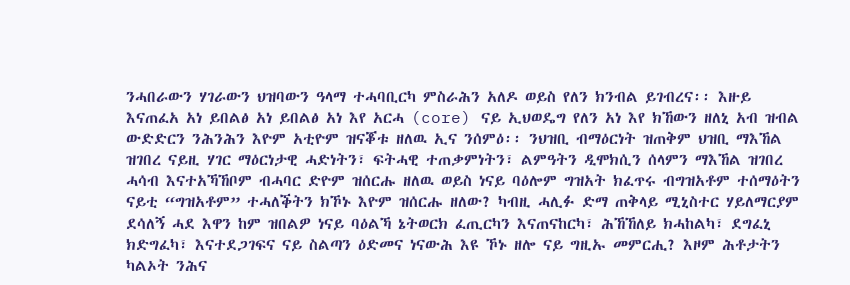ንሓበራውን ሃገራውን ህዝባውን ዓላማ ተሓባቢርካ ምስራሕን አለዶ ወይስ የለን ክንብል ይገብረና፡፡ እዙይ እናጠፈአ አነ ይበልፅ አነ ይበልፅ አነ እየ አርሓ (core) ናይ ኢህወዴግ የለን አነ እየ ክኸውን ዘለኒ አብ ዝብል ውድድርን ንሕንሕን እዮም አቲዮም ዝናቖቱ ዘለዉ ኢና ንሰምዕ፡፡ ንህዝቢ ብማዕርነት ዝጠቅም ህዝቢ ማእኸል ዝገበረ ናይዚ ሃገር ማዕርነታዊ ሓድነትን፣ ፍትሓዊ ተጠቃምነትን፣ ልምዓትን ዲሞክሲን ሰላምን ማእኸል ዝገበረ ሓሳብ እናተአኻኸቦም ብሓባር ድዮም ዝሰርሑ ዘለዉ ወይስ ነናይ ባዕሎም ግዝአት ክፈጥሩ ብግዝአቶም ተሰማዕትን ናይቲ “ግዝአቶም” ተሓለቕትን ክኾኑ እዮም ዝሰርሑ ዘለው? ካብዚ ሓሊፉ ድማ ጠቅላይ ሚኒስተር ሃይለማርያም ደሳለኝ ሓደ እዋን ከም ዝበልዎ ነናይ ባዕልኻ ኔትወርክ ፈጢርካን እናጠናከርካ፣ ሕኸኸለይ ክሓከልካ፣ ደግፈኒ ክድግፈካ፣ እናተደጋገፍና ናይ ስልጣን ዕድመና ነናውሕ እዩ ኾኑ ዘሎ ናይ ግዚኡ መምርሒ? እዞም ሕቶታትን ካልኦት ንሕና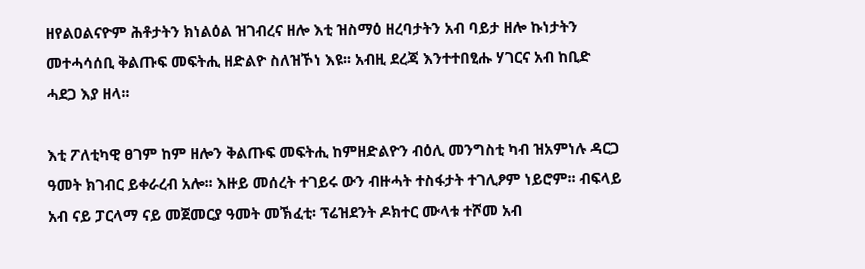ዘየልዐልናዮም ሕቶታትን ክነልዕል ዝገብረና ዘሎ እቲ ዝስማዕ ዘረባታትን አብ ባይታ ዘሎ ኩነታትን መተሓሳሰቢ ቅልጡፍ መፍትሒ ዘድልዮ ስለዝኾነ እዩ፡፡ አብዚ ደረጃ እንተተበፂሑ ሃገርና አብ ከቢድ ሓደጋ እያ ዘላ፡፡

እቲ ፖለቲካዊ ፀገም ከም ዘሎን ቅልጡፍ መፍትሒ ከምዘድልዮን ብዕሊ መንግስቲ ካብ ዝአምነሉ ዳርጋ ዓመት ክገብር ይቀራረብ አሎ፡፡ እዙይ መሰረት ተገይሩ ውን ብዙሓት ተስፋታት ተገሊፆም ነይሮም፡፡ ብፍላይ አብ ናይ ፓርላማ ናይ መጀመርያ ዓመት መኽፈቲ፡ ፕሬዝደንት ዶክተር ሙላቱ ተሾመ አብ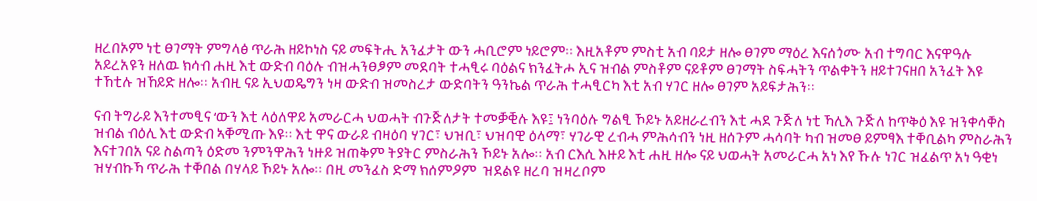ዘረበኦም ነቲ ፀገማት ምግላፅ ጥራሕ ዘይኮነስ ናይ መፍትሒ አንፈታት ውን ሓቢሮም ነይሮም፡፡ እዚአቶም ምስቲ አብ ባይታ ዘሎ ፀገም ማዕረ እናሰጎሙ አብ ተግባር እናዋዓሉ አይረአዩን ዘለዉ ክሳብ ሐዚ እቲ ውድብ ባዕሉ ብዝሓንፀፆም መደባት ተሓፂሩ ባዕልና ክንፈትሖ ኢና ዝብል ምስቶም ናይቶም ፀገማት ስፍሓትን ጥልቀትን ዘይተገናዘበ አንፈት እዩ ተኸቲሉ ዝኸይድ ዘሎ፡፡ አብዚ ናይ ኢህወዴግን ነዛ ውድብ ዝመስረታ ውድባትን ዓንኬል ጥራሕ ተሓፂርካ እቲ አብ ሃገር ዘሎ ፀገም አይፍታሕን፡፡

ናብ ትግራይ እንተመፂና ‘ውን እቲ ላዕለዋይ አመራርሓ ህወሓት ብጉጅለታት ተመቓቒሉ እዩ፤ ነንባዕሉ ግልፂ ኾይኑ አይዘራረብን እቲ ሓደ ጉጅለ ነቲ ኻሊእ ጉጅለ ከጥቅዕ እዩ ዝንቀሳቐስ ዝብል ብዕሊ እቲ ውድብ ኣቐሚጡ እዩ፡፡ እቲ ዋና ውራይ ብዛዕባ ሃገር፣ ህዝቢ፣ ህዝባዊ ዕላማ፣ ሃገራዊ ረብሓ ምሕሳብን ነዚ ዘሰጉም ሓሳባት ካብ ዝመፀ ይምፃእ ተቐቢልካ ምስራሕን እናተገበአ ናይ ስልጣን ዕድመ ንምንዋሕን ነዙይ ዝጠቅም ትያትር ምስራሕን ኾይኑ አሎ፡፡ አብ ርእሲ እዙይ እቲ ሐዚ ዘሎ ናይ ህወሓት አመራርሓ አነ እየ ኹሉ ነገር ዝፈልጥ አነ ዓቂነ ዝሃብኩኻ ጥራሕ ተቐበል በሃላይ ኾይኑ አሎ፡፡ በዚ መንፈስ ድማ ክሰምዖም  ዝደልዩ ዘረባ ዝዛረቦም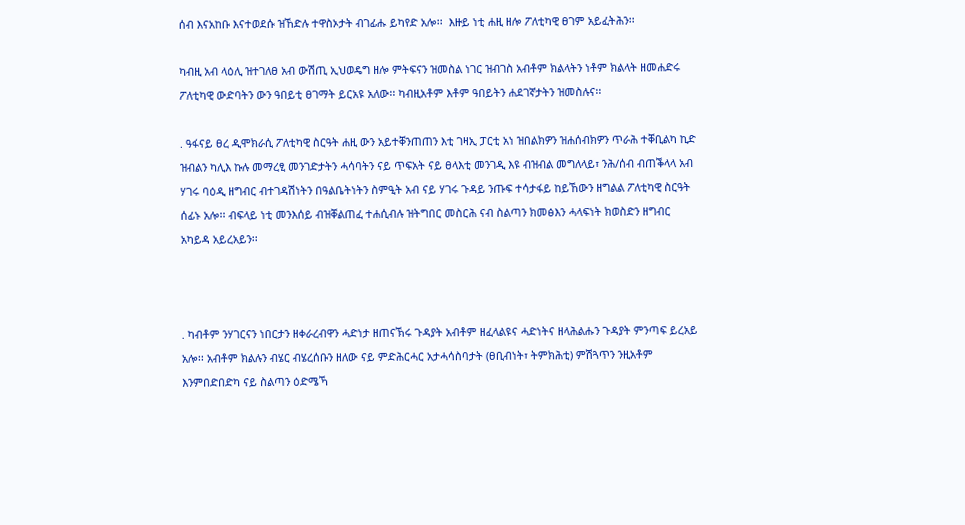ሰብ እናአከቡ እናተወደሱ ዝኸድሉ ተዋስኦታት ብገፊሑ ይካየድ አሎ፡፡  እዙይ ነቲ ሐዚ ዘሎ ፖለቲካዊ ፀገም አይፈትሕን፡፡

ካብዚ አብ ላዕሊ ዝተገለፀ አብ ውሽጢ ኢህወዴግ ዘሎ ምትፍናን ዝመስል ነገር ዝብገስ አብቶም ክልላትን ነቶም ክልላት ዘመሐድሩ ፖለቲካዊ ውድባትን ውን ዓበይቲ ፀገማት ይርአዩ አለው፡፡ ካብዚአቶም እቶም ዓበይትን ሐደገኛታትን ዝመስሉና፡፡

. ዓፋናይ ፀረ ዲሞክራሲ ፖለቲካዊ ስርዓት ሐዚ ውን አይተቐንጠጠን እቲ ገዛኢ ፓርቲ አነ ዝበልክዎን ዝሐሰብክዎን ጥራሕ ተቐቢልካ ኪድ ዝብልን ካሊእ ኩሉ መማረፂ መንገድታትን ሓሳባትን ናይ ጥፍአት ናይ ፀላእቲ መንገዲ እዩ ብዝብል መግለላይ፣ ንሕ/ሰብ ብጠቕላላ አብ ሃገሩ ባዕዲ ዘግብር ብተገዳሽነትን በዓልቤትነትን ስምዒት አብ ናይ ሃገሩ ጉዳይ ንጡፍ ተሳታፋይ ከይኸውን ዘግልል ፖለቲካዊ ስርዓት ሰፊኑ አሎ፡፡ ብፍላይ ነቲ መንእሰይ ብዝቐልጠፈ ተሐሲብሉ ዝትግበር መስርሕ ናብ ስልጣን ክመፅእን ሓላፍነት ክወስድን ዘግብር አካይዳ አይረአይን፡፡



. ካብቶም ንሃገርናን ነበርታን ዘቀራረብዋን ሓድነታ ዘጠናኽሩ ጉዳያት አብቶም ዘፈላልዩና ሓድነትና ዘላሕልሑን ጉዳያት ምንጣፍ ይረአይ አሎ፡፡ አብቶም ክልሉን ብሄር ብሄረሰቡን ዘለው ናይ ምድሕርሓር አታሓሳስባታት (ፀቢብነት፣ ትምክሕቲ) ምሽጓጥን ንዚአቶም እንምበድበድካ ናይ ስልጣን ዕድሜኻ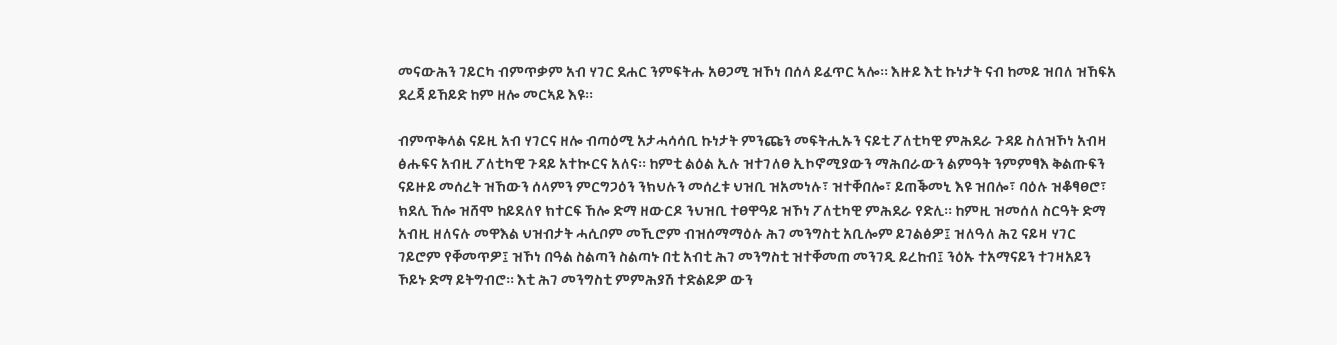መናውሕን ገይርካ ብምጥቃም አብ ሃገር ደሐር ንምፍትሑ አፀጋሚ ዝኾነ በሰላ ይፈጥር ኣሎ፡፡ እዙይ እቲ ኩነታት ናብ ከመይ ዝበለ ዝኸፍአ ደረጃ ይኸይድ ከም ዘሎ መርኣይ እዩ፡፡

ብምጥቅላል ናይዚ አብ ሃገርና ዘሎ ብጣዕሚ አታሓሳሳቢ ኩነታት ምንጩን መፍትሒኡን ናይቲ ፖለቲካዊ ምሕደራ ጉዳይ ስለዝኾነ አብዛ ፅሑፍና አብዚ ፖለቲካዊ ጉዳይ አተኲርና አለና፡፡ ከምቲ ልዕል ኢሉ ዝተገለፀ ኢኮኖሚያውን ማሕበራውን ልምዓት ንምምፃእ ቅልጡፍን ናይዙይ መሰረት ዝኸውን ሰላምን ምርግጋዕን ንክህሉን መሰረቱ ህዝቢ ዝአመነሉ፣ ዝተቐበሎ፣ ይጠቕመኒ እዩ ዝበሎ፣ ባዕሉ ዝቆፃፀሮ፣ ክደሊ ኸሎ ዝሸሞ ከይደለየ ክተርፍ ኸሎ ድማ ዘውርዶ ንህዝቢ ተፀዋዓይ ዝኾነ ፖለቲካዊ ምሕደራ የድሊ፡፡ ከምዚ ዝመሰለ ስርዓት ድማ አብዚ ዘለናሉ መዋእል ህዝብታት ሓሲቦም መኺሮም ብዝሰማማዕሉ ሕገ መንግስቲ አቢሎም ይገልፅዎ፤ ዝለዓለ ሕጊ ናይዛ ሃገር ገይሮም የቐመጥዎ፤ ዝኾነ በዓል ስልጣን ስልጣኑ በቲ አብቲ ሕገ መንግስቲ ዝተቐመጠ መንገዲ ይረከብ፤ ንዕኡ ተአማናይን ተገዛአይን ኾይኑ ድማ ይትግብሮ፡፡ እቲ ሕገ መንግስቲ ምምሕያሽ ተድልይዎ ውን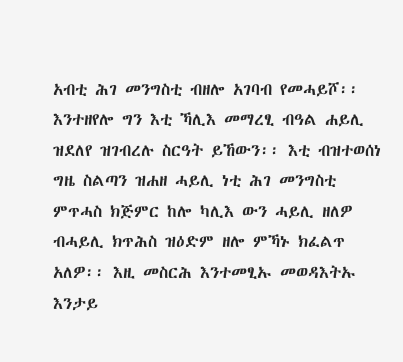አብቲ ሕገ መንግስቲ ብዘሎ አገባብ የመሓይሾ፡፡ እንተዘየሎ ግን እቲ ኻሊእ መማረፂ ብዓል ሐይሊ ዝደለየ ዝገብረሉ ስርዓት ይኸውን፡፡ እቲ ብዝተወሰነ ግዜ ስልጣን ዝሐዘ ሓይሊ ነቲ ሕገ መንግስቲ ምጥሓስ ክጅምር ከሎ ካሊእ ውን ሓይሊ ዘለዎ ብሓይሊ ክጥሕስ ዝዕድም ዘሎ ምኻኑ ክፈልጥ አለዎ፡፡ እዚ መስርሕ እንተመፂኡ መወዳእትኡ እንታይ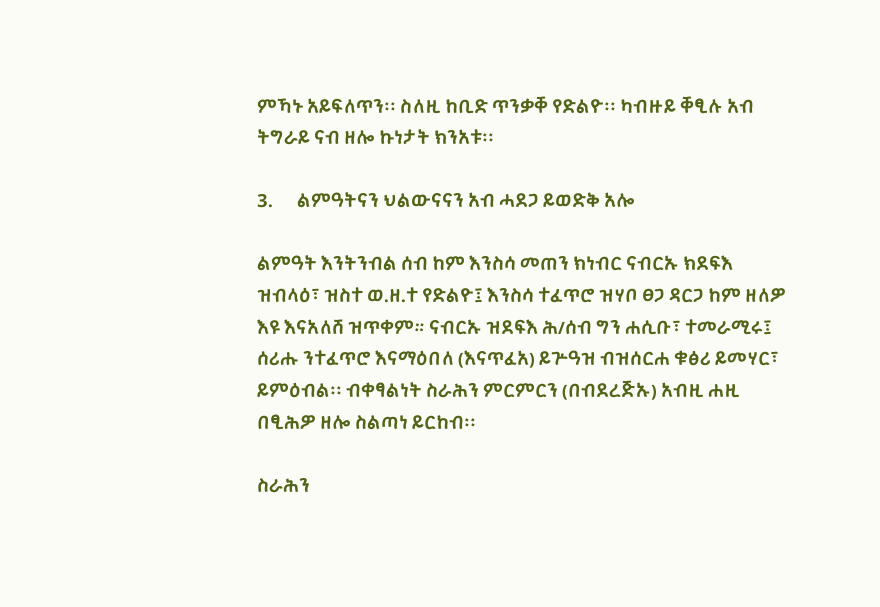ምኻኑ አይፍለጥን፡፡ ስለዚ ከቢድ ጥንቃቐ የድልዮ፡፡ ካብዙይ ቐፂሉ አብ ትግራይ ናብ ዘሎ ኩነታት ክንአቱ፡፡

3.      ልምዓትናን ህልውናናን አብ ሓደጋ ይወድቅ አሎ

ልምዓት እንትንብል ሰብ ከም እንስሳ መጠን ክነብር ናብርኡ ክደፍእ ዝብላዕ፣ ዝስተ ወ.ዘ.ተ የድልዮ፤ እንስሳ ተፈጥሮ ዝሃቦ ፀጋ ዳርጋ ከም ዘለዎ እዩ እናአለሸ ዝጥቀም። ናብርኡ ዝደፍእ ሕ/ሰብ ግን ሐሲቡ፣ ተመራሚሩ፤ ሰሪሑ ንተፈጥሮ እናማዕበለ (እናጥፈአ) ይጕዓዝ ብዝሰርሐ ቁፅሪ ይመሃር፣ ይምዕብል፡፡ ብቀፃልነት ስራሕን ምርምርን (በብደረጅኡ) አብዚ ሐዚ በፂሕዎ ዘሎ ስልጣነ ይርከብ፡፡

ስራሕን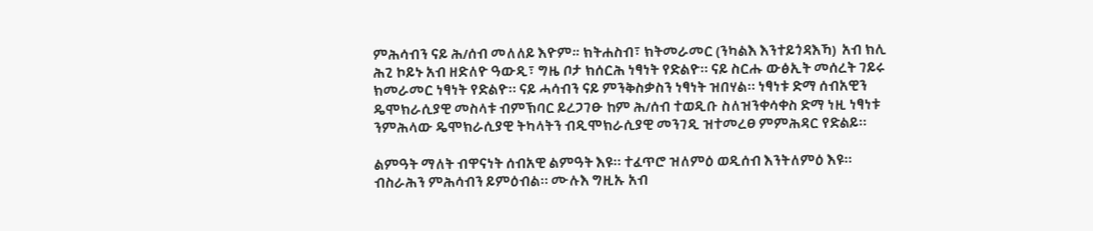ምሕሳብን ናይ ሕ/ሰብ መለለይ እዮም። ክትሐስብ፣ ክትመራመር (ንካልእ እንተይጎዳእኻ)  አብ ክሊ ሕጊ ኮይኑ አብ ዘድለዮ ዓውዲ፣ ግዜ ቦታ ክሰርሕ ነፃነት የድልዮ፡፡ ናይ ስርሑ ውፅኢት መሰረት ገይሩ ክመራመር ነፃነት የድልዮ፡፡ ናይ ሓሳብን ናይ ምንቅስቃስን ነፃነት ዝበሃል፡፡ ነፃነቱ ድማ ሰብአዊን ዴሞክራሲያዊ መስላቱ ብምኽባር ይረጋገፁ ከም ሕ/ሰብ ተወዲቡ ስለዝንቀሳቀስ ድማ ነዚ ነፃነቱ ንምሕላው ዴሞክራሲያዊ ትካላትን ብዲሞክራሲያዊ መንገዲ ዝተመረፀ ምምሕዳር የድልይ፡፡

ልምዓት ማለት ብዋናነት ሰብአዊ ልምዓት እዩ፡፡ ተፈጥሮ ዝለምዕ ወዲሰብ እንትለምዕ እዩ፡፡ ብስራሕን ምሕሳብን ይምዕብል፡፡ ሙሉእ ግዚኡ አብ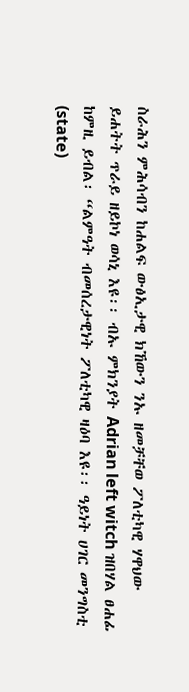ስራሕን ምሕሳብን ከሐልፍ ውፅኢታዊ ክኸውን ንኡ ዘመቻቸወ ፖለቲካዊ ሃዋህው ይሐትት ጥራይ ዘይኮነ ወሳኒ እዩ፡፡ ብኡ ምክንያት Adrian left witch ዝበሃል ፀሐፊ ከምዚ ይብል፡ “ልምዓት ብመሰረታዊነት ፖለቲካዊ ዛዕባ እዩ፡፡ ዓይነት ሀገር መንግስቲ (state)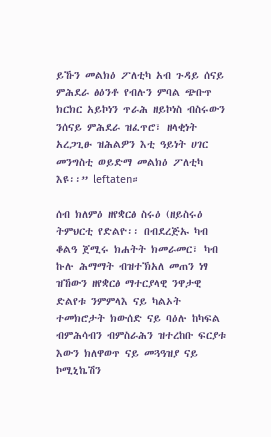ይኹን መልክዕ ፖለቲካ አብ ጉዳይ ሰናይ ምሕደራ ፅዕንቶ የብሉን ምባል ጭቡጥ ክርክር አይኮነን ጥራሕ ዘይኮነስ ብስሩውን ንሰናይ ምሕደራ ዝፈጥሮ፣ ዘላቂነት አረጋጊፁ ዝሕልዎን እቲ ዓይነት ሀገር መንግስቲ ወይድማ መልክዕ ፖለቲካ እዩ፡፡” leftaten።

ሰብ ክለምዕ ዘየቋርፅ ስሩዕ (ዘይስሩዕ ትምህርቲ የድልዮ፡፡ በብደረጅኡ ካብ ቆልዓ ጀሚሩ ክሐትት ክመራመር፣ ካብ ኩሉ ሕማማት ብዝተኽአለ መጠን ነፃ ዝኸውን ዘየቋርፅ ማተርያላዊ ንዋታዊ ድልየቱ ንምምላእ ናይ ካልኦት ተመክሮታት ክውሰድ ናይ ባዕሉ ከካፍል ብምሕሳብን ብምስራሕን ዝተረከቡ ፍርያቱ እውን ክለዋወጥ ናይ መጓዓዝያ ናይ ኮሚኒኬሽን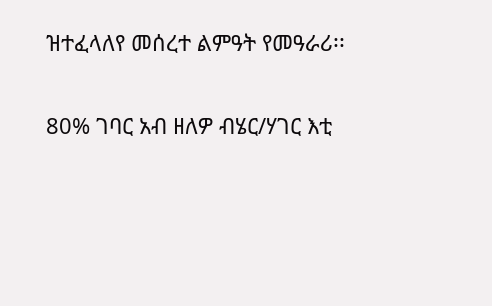ዝተፈላለየ መሰረተ ልምዓት የመዓራሪ፡፡

80% ገባር አብ ዘለዎ ብሄር/ሃገር እቲ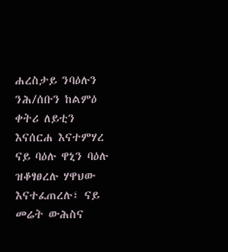ሐረስታይ ንባዕሉን ንሕ/ሰቡን ከልምዕ ቀትሪ ለይቲን እናሰርሐ እናተምሃረ ናይ ባዕሉ ዋኒን ባዕሉ ዝቆፃፀረሉ ሃዋህው እናተፈጠረሉ፣ ናይ መሬት ውሕስና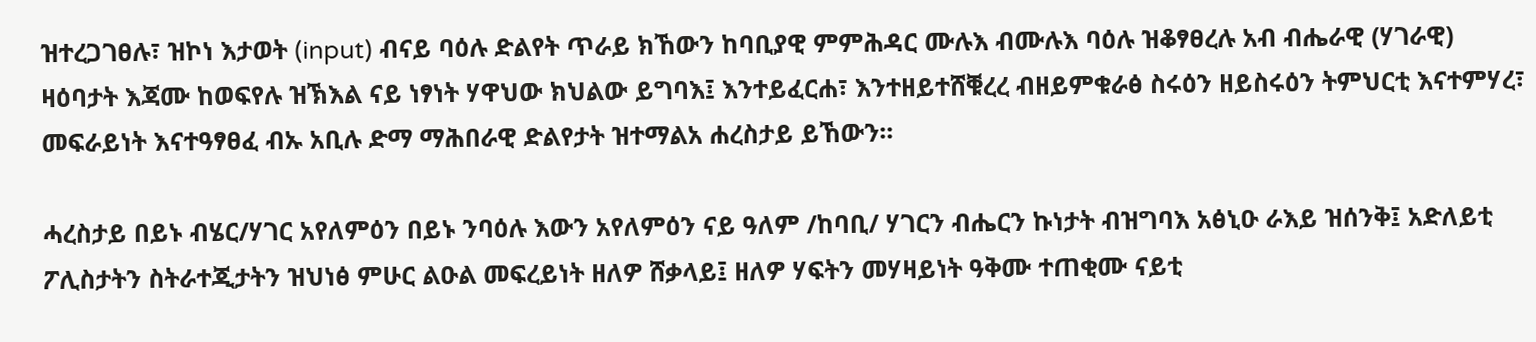ዝተረጋገፀሉ፣ ዝኮነ እታወት (input) ብናይ ባዕሉ ድልየት ጥራይ ክኸውን ከባቢያዊ ምምሕዳር ሙሉእ ብሙሉእ ባዕሉ ዝቆፃፀረሉ አብ ብሔራዊ (ሃገራዊ) ዛዕባታት እጃሙ ከወፍየሉ ዝኽእል ናይ ነፃነት ሃዋህው ክህልው ይግባእ፤ እንተይፈርሐ፣ እንተዘይተሸቑረረ ብዘይምቁራፅ ስሩዕን ዘይስሩዕን ትምህርቲ እናተምሃረ፣ መፍራይነት እናተዓፃፀፈ ብኡ አቢሉ ድማ ማሕበራዊ ድልየታት ዝተማልአ ሐረስታይ ይኸውን፡፡

ሓረስታይ በይኑ ብሄር/ሃገር አየለምዕን በይኑ ንባዕሉ እውን አየለምዕን ናይ ዓለም /ከባቢ/ ሃገርን ብሔርን ኩነታት ብዝግባእ አፅኒዑ ራእይ ዝሰንቅ፤ አድለይቲ ፖሊስታትን ስትራተጂታትን ዝህነፅ ምሁር ልዑል መፍረይነት ዘለዎ ሸቃላይ፤ ዘለዎ ሃፍትን መሃዛይነት ዓቅሙ ተጠቂሙ ናይቲ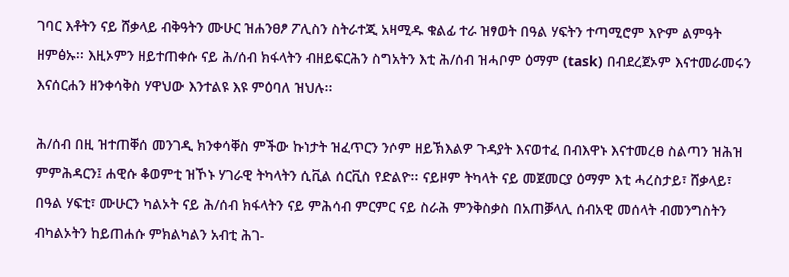ገባር እቶትን ናይ ሸቃላይ ብቅዓትን ሙሁር ዝሐንፀፆ ፖሊስን ስትራተጂ አዛሚዱ ቁልፊ ተራ ዝፃወት በዓል ሃፍትን ተጣሚሮም እዮም ልምዓት ዘምፅኡ፡፡ እዚኦምን ዘይተጠቀሱ ናይ ሕ/ሰብ ክፋላትን ብዘይፍርሕን ስግአትን እቲ ሕ/ሰብ ዝሓቦም ዕማም (task) በብደረጀኦም እናተመራመሩን እናሰርሐን ዘንቀሳቅስ ሃዋህው እንተልዩ እዩ ምዕባለ ዝህሉ፡፡

ሕ/ሰብ በዚ ዝተጠቐሰ መንገዲ ክንቀሳቐስ ምችው ኩነታት ዝፈጥርን ንሶም ዘይኽእልዎ ጉዳያት እናወተፈ በብእዋኑ እናተመረፀ ስልጣን ዝሕዝ ምምሕዳርን፤ ሐዊሱ ቆወምቲ ዝኾኑ ሃገራዊ ትካላትን ሲቪል ሰርቪስ የድልዮ፡፡ ናይዞም ትካላት ናይ መጀመርያ ዕማም እቲ ሓረስታይ፣ ሸቃላይ፣ በዓል ሃፍቲ፣ ሙሁርን ካልኦት ናይ ሕ/ሰብ ክፋላትን ናይ ምሕሳብ ምርምር ናይ ስራሕ ምንቅስቃስ በአጠቓላሊ ሰብአዊ መሰላት ብመንግስትን ብካልኦትን ከይጠሐሱ ምክልካልን አብቲ ሕገ-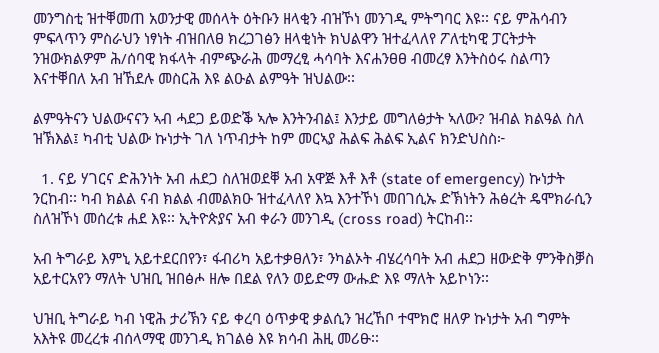መንግስቲ ዝተቐመጠ አወንታዊ መሰላት ዕትቡን ዘላቂን ብዝኾነ መንገዲ ምትግባር እዩ፡፡ ናይ ምሕሳብን ምፍላጥን ምስራህን ነፃነት ብዝበለፀ ክረጋገፅን ዘላቂነት ክህልዋን ዝተፈላለየ ፖለቲካዊ ፓርትታት ንዝውክልዎም ሕ/ሰባዊ ክፋላት ብምጭራሕ መማረፂ ሓሳባት እናሐንፀፀ ብመረፃ እንትስዕሩ ስልጣን እናተቐበለ አብ ዝኸደሉ መስርሕ እዩ ልዑል ልምዓት ዝህልው፡፡

ልምዓትናን ህልውናናን ኣብ ሓደጋ ይወድቕ ኣሎ እንትንብል፤ እንታይ መግለፅታት ኣለው? ዝብል ክልዓል ስለ ዝኽእል፤ ካብቲ ህልው ኩነታት ገለ ነጥብታት ከም መርኣያ ሕልፍ ሕልፍ ኢልና ክንድህስስ፦

  1. ናይ ሃገርና ድሕንነት አብ ሐደጋ ስለዝወደቐ አብ አዋጅ እቶ እቶ (state of emergency) ኩነታት ንርከብ፡፡ ካብ ክልል ናብ ክልል ብመልክዑ ዝተፈላለየ እኳ እንተኾነ መበገሲኡ ድኽነትን ሕፅረት ዴሞክራሲን ስለዝኾነ መሰረቱ ሐደ እዩ፡፡ ኢትዮጵያና አብ ቀራን መንገዲ (cross road) ትርከብ፡፡

አብ ትግራይ እምኒ አይተደርበየን፣ ፋብሪካ አይተቃፀለን፣ ንካልኦት ብሄረሳባት አብ ሐደጋ ዘውድቅ ምንቅስቓስ አይተርአየን ማለት ህዝቢ ዝበፅሖ ዘሎ በደል የለን ወይድማ ውሑድ እዩ ማለት አይኮነን፡፡

ህዝቢ ትግራይ ካብ ነዊሕ ታሪኽን ናይ ቀረባ ዕጥቃዊ ቃልሲን ዝረኸቦ ተሞክሮ ዘለዎ ኩነታት አብ ግምት አእትዩ መረረቱ ብሰላማዊ መንገዲ ክገልፅ እዩ ክሳብ ሕዚ መሪፁ፡፡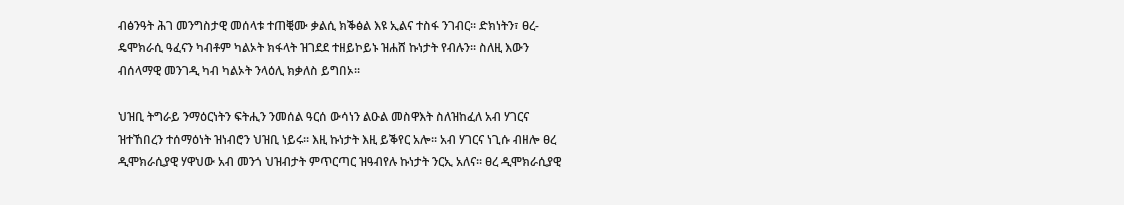ብፅንዓት ሕገ መንግስታዊ መሰላቱ ተጠቒሙ ቃልሲ ክቕፅል እዩ ኢልና ተስፋ ንገብር። ድክነትን፣ ፀረ- ዴሞክራሲ ዓፈናን ካብቶም ካልኦት ክፋላት ዝገደደ ተዘይኮይኑ ዝሐሸ ኩነታት የብሉን፡፡ ስለዚ እውን ብሰላማዊ መንገዲ ካብ ካልኦት ንላዕሊ ክቃለስ ይግበኦ፡፡

ህዝቢ ትግራይ ንማዕርነትን ፍትሒን ንመሰል ዓርሰ ውሳነን ልዑል መስዋእት ስለዝከፈለ አብ ሃገርና ዝተኸበረን ተሰማዕነት ዝነብሮን ህዝቢ ነይሩ፡፡ እዚ ኩነታት እዚ ይቕየር አሎ፡፡ አብ ሃገርና ነጊሱ ብዘሎ ፀረ ዲሞክራሲያዊ ሃዋህው አብ መንጎ ህዝብታት ምጥርጣር ዝዓብየሉ ኩነታት ንርኢ አለና፡፡ ፀረ ዲሞክራሲያዊ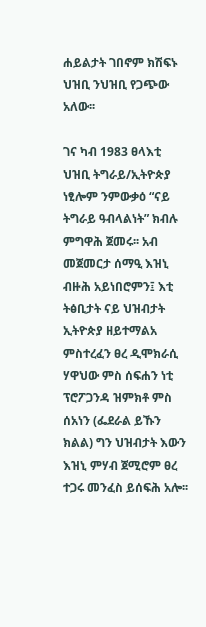ሐይልታት ገበኖም ክሽፍኑ ህዝቢ ንህዝቢ የጋጭው አለው፡፡

ገና ካብ 1983 ፀላእቲ ህዝቢ ትግራይ/ኢትዮጵያ ነፂሎም ንምውቃዕ “ናይ ትግራይ ዓብላልነት” ክብሉ ምግዋሕ ጀመሩ፡፡ አብ መጀመርታ ሰማዒ እዝኒ ብዙሕ አይነበሮምን፤ እቲ ትፅቢታት ናይ ህዝብታት ኢትዮጵያ ዘይተማልአ ምስተረፈን ፀረ ዲሞክራሲ ሃዋህው ምስ ሰፍሐን ነቲ ፕሮፖጋንዳ ዝምክቶ ምስ ሰአነን (ፌደራል ይኹን ክልል) ግን ህዝብታት እውን እዝኒ ምሃብ ጀሚሮም ፀረ ተጋሩ መንፈስ ይሰፍሕ አሎ፡፡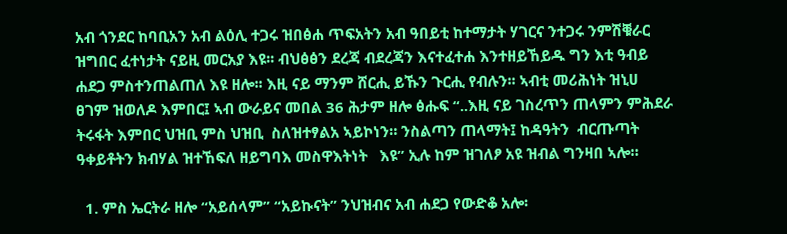አብ ጎንደር ከባቢአን አብ ልዕሊ ተጋሩ ዝበፅሐ ጥፍአትን አብ ዓበይቲ ከተማታት ሃገርና ንተጋሩ ንምሽቑራር ዝግበር ፈተነታት ናይዚ መርአያ እዩ፡፡ ብህፅፅን ደረጃ ብደረጃን እናተፈተሐ እንተዘይኸይዱ ግን እቲ ዓብይ ሐደጋ ምስተንጠልጠለ እዩ ዘሎ፡፡ እዚ ናይ ማንም ሸርሒ ይኹን ጉርሒ የብሉን፡፡ ኣብቲ መሪሕነት ዝኒሀ ፀገም ዝወለዶ እምበር፤ ኣብ ውራይና መበል 36 ሕታም ዘሎ ፅሑፍ “..እዚ ናይ ገስረጥን ጠላምን ምሕደራ ትሩፋት እምበር ህዝቢ ምስ ህዝቢ  ስለዝተፃልአ ኣይኮነን። ንስልጣን ጠላማት፤ ከዳዓትን  ብርጡጣት ዓቀይቶትን ክብሃል ዝተኸፍለ ዘይግባእ መስዋእትነት   እዩ” ኢሉ ከም ዝገለፆ አዩ ዝብል ግንዛበ ኣሎ።

  1. ምስ ኤርትራ ዘሎ “አይሰላም” “አይኩናት” ንህዝብና አብ ሐደጋ የውድቆ አሎ፡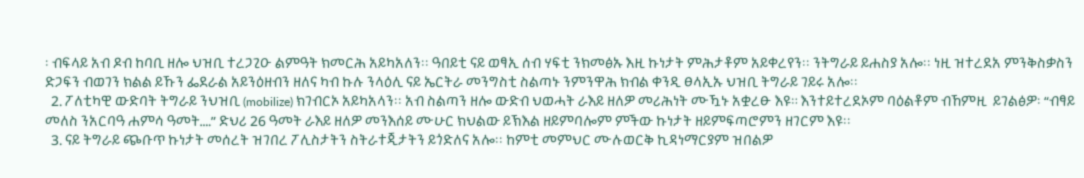፡ ብፍላይ አብ ዶብ ከባቢ ዘሎ ህዝቢ ተረጋጊዑ ልምዓት ክመርሕ አይካአለን፡፡ ዓበይቲ ናይ ወፃኢ ሰብ ሃፍቲ ንክመፅኡ እዚ ኩነታት ምሕታቶም አይቀረየን፡፡ ንትግራይ ይሐስያ አሎ፡፡ ነዚ ዝተረደአ ምንቅስቃስን ድጋፍን ብወገን ክልል ይኹን ፌደራል አይንዕዘብን ዘለና ካብ ኩሉ ንላዕሊ ናይ ኤርትራ መንግስቲ ስልጣኑ ንምንዋሕ ክብል ቀንዲ ፀላኢኡ ህዝቢ ትግራይ ገይሩ አሎ፡፡
  2. ፖለቲካዊ ውድባት ትግራይ ንህዝቢ (mobilize) ክገብርኦ አይካአላን፡፡ አብ ስልጣን ዘሎ ውድብ ህወሓት ራእይ ዘለዎ መሪሕነት ሙዃኑ አቋረፁ እዩ። እንተይተረደኦም ባዕልቶም ብኸምዚ  ይገልፅዎ፡ “ብፃይ መለስ ንአርባዓ ሐምሳ ዓመት….” ድህሪ 26 ዓመት ራእይ ዘለዎ መንእሰይ ሙሁር ክህልው ይኽእል ዘይምባሎም ምችው ኩነታት ዘይምፍጣሮምን ዘገርም እዩ፡፡
  3. ናይ ትግራይ ጭቡጥ ኩነታት መሰረት ዝገበረ ፖሊስታትን ስትራተጂታትን ይጎድለና አሎ፡፡ ከምቲ መምህር ሙሉወርቅ ኪዳነማርያም ዝበልዎ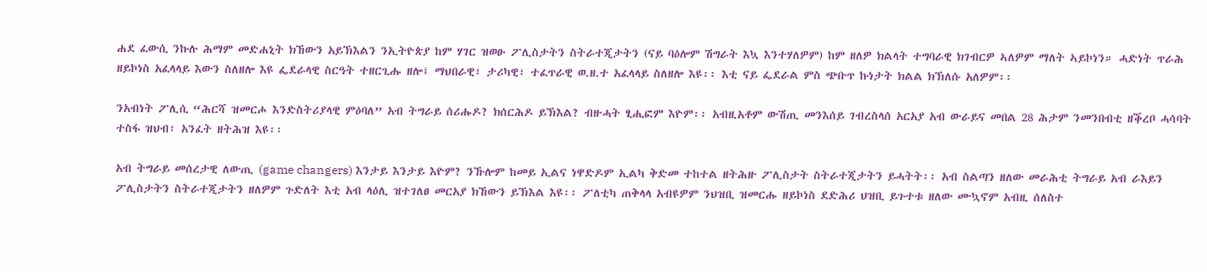ሐደ ፈውሲ ንኩሉ ሕማም መድሐኒት ክኸውን አይኽእልን ንኢትዮጵያ ከም ሃገር ዝወፁ ፖሊስታትን ስትራተጂታትን (ናይ ባዕሎም ሽግራት እኳ እንተሃለዎም) ከም ዘለዎ ክልላት ተግባራዊ ክገብርዎ ኣለዎም ማለት ኣይኮነን። ሓድነት ጥራሕ ዘይኮነስ አፈላላይ እውን ስለዘሎ እዩ ፌደራላዊ ስርዓት ተዘርጊሑ ዘሎ፤ ማህበራዊ፣ ታሪካዊ፣ ተፈጥራዊ ወ.ዘ.ተ አፈላላይ ስለዘሎ እዩ፡፡ እቲ ናይ ፌደራል ምስ ጭቡጥ ኩነታት ክልል ክኽለሱ አለዎም፡፡

ንአብነት ፖሊሲ “ሕርሻ ዝመርሖ እንድስትሪያላዊ ምዕባለ” አብ ትግራይ ሰሪሑዶ? ክሰርሕዶ ይኽእል? ብዙሓት ፂሒፎም እዮም፡፡ አብዚአቶም ውሽጢ መንእሰይ ገብረስላሰ አርአያ አብ ውራይና መበል 28 ሕታም ንመንበብቲ ዘቕረቦ ሓሳባት ተስፋ ዝህብ፣ አንፈት ዘትሕዝ እዩ፡፡

አብ ትግራይ መሰረታዊ ለውጢ (game changers) እንታይ እንታይ እዮም? ንኹሎም ከመይ ኢልና ነዋድዶም ኢልካ ቅድመ ተከተል ዘትሕዙ ፖሊስታት ስትራተጂታትን ይሓትት፡፡ አብ ስልጣን ዘለው መራሕቲ ትግራይ አብ ራእይን ፖሊስታትን ስትራተጂታትን ዘለዎም ጉድለት እቲ አብ ላዕሊ ዝተገለፀ መርአያ ክኸውን ይኽእል እዩ፡፡ ፖለቲካ ጠቅላላ አብዩዎም ንህዝቢ ዝመርሑ ዘይኮነስ ደድሕሪ ህዝቢ ይጉተቱ ዘለው ሙኳኖም አብዚ ሰለስተ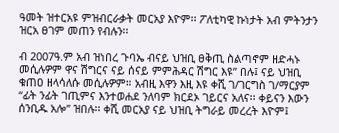ዓመት ዝተርአዩ ምዝብርራቃት መርአያ እዮም፡፡ ፖለቲካዊ ኩነታት አብ ምትንታን ዝርአ ፀገም መጠን የብሉን፡፡

ብ 2007ዓ.ም አብ ዝነበረ ጉባኤ ብናይ ህዝቢ ፀቅጢ ስልጣኖም ዘድሓኑ መሲሉዎም ዋና ሽግርና ናይ ሰናይ ምምሕዳር ሽግር እዩ” በሉ፤ ናይ ህዝቢ ቁጠዐ ዘላሳለሱ መሲሉዎም። አብዚ እዋን እዚ እዩ ቀሺ ገ/ገርግስ ገ/ማርያም “ፊት ንፊት ገጢምና እንተወሐደ ንለባም ክርደኦ ገይርና አለና፡፡ ቀይናን እውን ሰንቢዱ አሎ” ዝበሉ፡፡ ቀሺ መርአያ ናይ ህዝቢ ትግራይ መረረት እዮም፤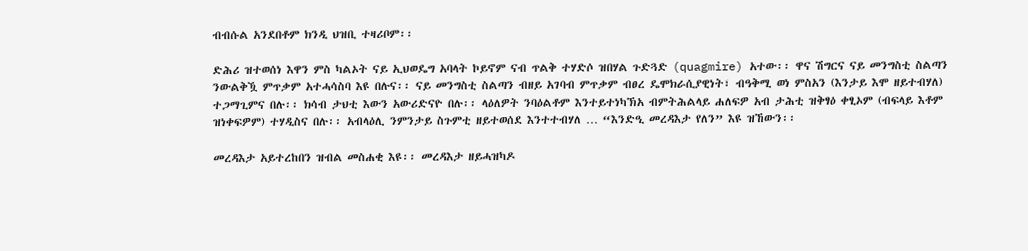ብብሱል አንደበቶም ክንዲ ህዝቢ ተዛሪቦም፡፡

ድሕሪ ዝተወሰነ እዋን ምስ ካልኦት ናይ ኢህወዴግ አባላት ኮይኖም ናብ ጥልቅ ተሃድሶ ዝበሃል ጉድጓድ (quagmire) አተው፡፡ ዋና ሽግርና ናይ መንግስቲ ስልጣን ንውልቅዃ ምጥቃም አተሓሳስባ እዩ በሉና፡፡ ናይ መንግስቲ ስልጣን ብዘይ አገባብ ምጥቃም ብፀረ ዴሞክራሲያዊነት፣ ብዓቅሚ ወነ ምስአን (እንታይ እሞ ዘይተብሃለ) ተጋማጊምና በሉ፡፡ ክሳብ ታህቲ እውን አውሪድናዮ በሉ፡፡ ላዕለዎት ንባዕልቶም እንተይተነካኽአ ብምትሕልላይ ሐለፍዎ አብ ታሕቲ ዝቅፃዕ ቀፂኦም (ብፍላይ እቶም ዝነቀፍዎም) ተሃዲስና በሉ፡፡ አብላዕሊ ንምንታይ ስጉምቲ ዘይተወሰደ እንተተብሃለ … “እንድዒ መረዳእታ የለን” እዩ ዝኸውን፡፡

መረዳእታ አይተረከበን ዝብል መስሐቂ እዩ፡፡ መረዳእታ ዘይሓዝካዶ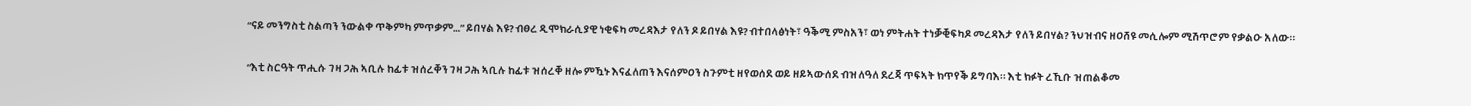“ናይ መንግስቲ ስልጣን ንውልቀ ጥቅምካ ምጥቃም…” ይበሃል እዩ? ብፀረ ዲሞክራሲያዊ ነቂፍካ መረዳእታ የለን ዶ ይበሃል እዩ? ብተበላፅነት፣ ዓቕሚ ምስአን፣ ወነ ምትሐት ተነቓቒፍካዶ መረዳእታ የለን ይበሃል? ንህዝብና ዘዐሸዩ መሲሎም ሚሽጥሮም የቃልዑ አለው፡፡

“እቲ ስርዓት ጥሒሱ ገዛ ጋሕ ኣቢሉ ከፊቱ ዝሰረቐን ገዛ ጋሕ ኣቢሉ ከፊቱ ዝሰረቐ ዘሎ ምዃኑ እናፈለጠን እናሰምዐን ስጉምቲ ዘየወሰደ ወይ ዘይኣውሰደ ብዝለዓለ ደረጃ ጥፍኣት ክጥየቕ ይግባእ፡፡ እቲ ክፉት ረኺቡ ዝጠልቆመ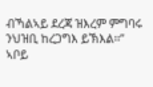ብኻልኣይ ደረጃ ዝእረም ምግባሩ ንህዝቢ ከረጋግእ ይኽእል፡፡” ኣቦይ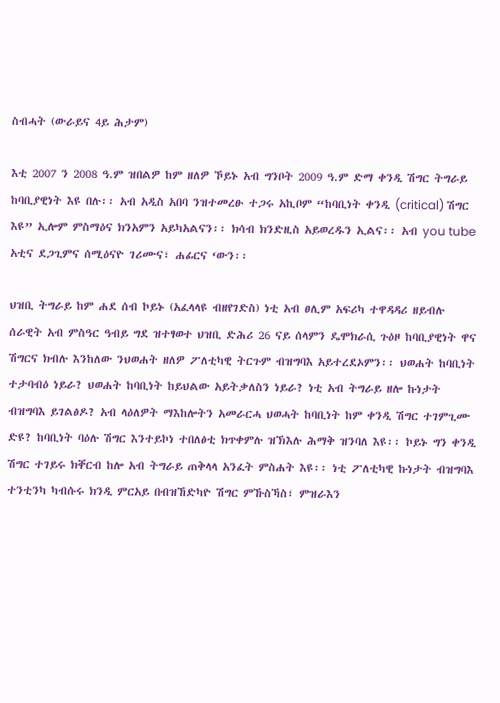ስብሓት (ውራይና 4ይ ሕታም)

እቲ 2007 ን 2008 ዓ.ም ዝበልዎ ከም ዘለዎ ኾይኑ አብ ግንቦት 2009 ዓ.ም ድማ ቀንዲ ሽግር ትግራይ ከባቢያዊነት እዩ በሉ፡፡ አብ አዲስ አበባ ንዝተመረፁ ተጋሩ አኪቦም “ከባቢነት ቀንዲ (critical) ሽግር እዩ” ኢሎም ምስማዕና ክንአምን አይካአልናን፡፡ ክሳብ ክንድዚስ አይወረዱን ኢልና፡፡ አብ you tube አቲና ደጋጊምና ሰሚዕናዮ ገሪሙና፣ ሐፊርና ‘ውን፡፡

ህዝቢ ትግራይ ከም ሐደ ሰብ ኮይኑ (አፈላላዩ ብዘየገድስ) ነቲ አብ ፀሊም አፍሪካ ተዋዳዳሪ ዘይብሉ ሰራዊት አብ ምስዓር ዓብይ ግደ ዝተፃወተ ህዝቢ ድሕሪ 26 ናይ ሰላምን ዴሞክራሲ ጉዕዞ ከባቢያዊነት ዋና ሽግርና ክብሉ እንከለው ንህወሐት ዘለዎ ፖለቲካዊ ትርጉም ብዝግባእ አይተረደኦምን፡፡ ህወሐት ከባቢነት ተታባብዕ ነይራ? ህወሐት ከባቢነት ከይህልው አይትቃለስን ነይራ? ነቲ አብ ትግራይ ዘሎ ኩነታት ብዝግባእ ይገልፅዶ? አብ ላዕለዎት ማእከሎትን አመራርሓ ህወሓት ከባቢነት ከም ቀንዲ ሽግር ተገምጊሙ ድዩ? ከባቢነት ባዕሉ ሽግር እንተይኮነ ተበለፅቲ ክጥቀምሉ ዝኽእሉ ሕማቅ ዝንባለ እዩ፡፡ ኮይኑ ግን ቀንዲ ሽግር ተገይሩ ክቐርብ ከሎ አብ ትግራይ ጠቅላላ አንፈት ምስሐት እዩ፡፡ ነቲ ፖለቲካዊ ኩነታት ብዝግባእ ተንቲንካ ካብሱሩ ክንዲ ምርአይ በብዝኸድካዮ ሽግር ምኹስኻስ፣ ምዝራእን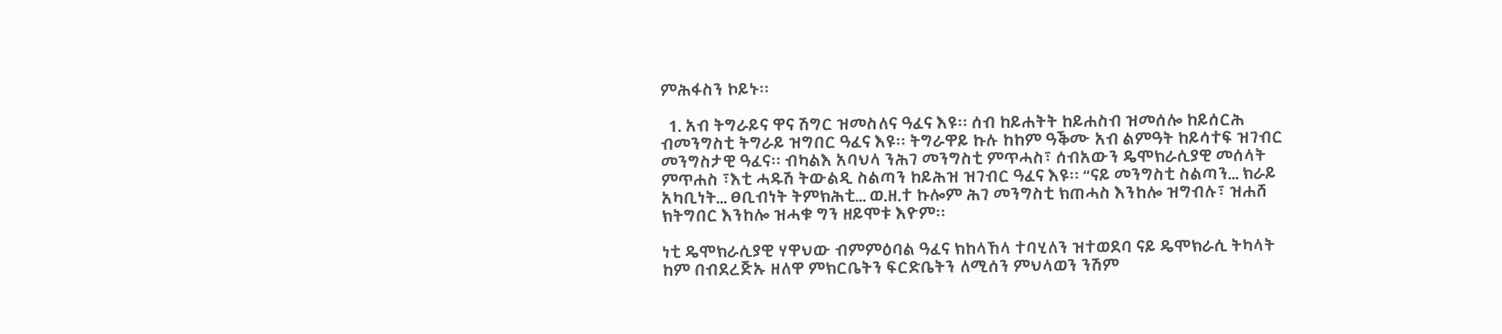ምሕፋስን ኮይኑ፡፡

  1. አብ ትግራይና ዋና ሽግር ዝመስለና ዓፈና እዩ፡፡ ሰብ ከይሐትት ከይሐስብ ዝመሰሎ ከይሰርሕ ብመንግስቲ ትግራይ ዝግበር ዓፈና እዩ፡፡ ትግራዋይ ኩሉ ከከም ዓቕሙ አብ ልምዓት ከይሳተፍ ዝገብር መንግስታዊ ዓፈና፡፡ ብካልእ አባህላ ንሕገ መንግስቲ ምጥሓስ፣ ሰብአውን ዴሞክራሲያዊ መሰላት ምጥሐስ ፣እቲ ሓዱሽ ትውልዲ ስልጣን ከይሕዝ ዝገብር ዓፈና እዩ፡፡ “ናይ መንግስቲ ስልጣን… ክራይ አካቢነት… ፀቢብነት ትምክሕቲ… ወ.ዘ.ተ ኩሎም ሕገ መንግስቲ ክጠሓስ እንከሎ ዝግብሉ፣ ዝሐሸ ክትግበር እንከሎ ዝሓቁ ግን ዘይሞቱ እዮም፡፡

ነቲ ዴሞክራሲያዊ ሃዋህው ብምምዕባል ዓፈና ክከላኸላ ተባሂለን ዝተወደባ ናይ ዴሞክራሲ ትካላት ከም በብደረጅኡ ዘለዋ ምክርቤትን ፍርድቤትን ለሚሰን ምህላወን ንሽም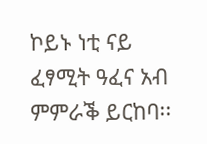ኮይኑ ነቲ ናይ ፈፃሚት ዓፈና አብ ምምራቕ ይርከባ፡፡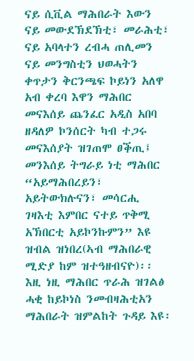ናይ ሲቪል ማሕበራት እውን ናይ መውደኽደኽቲ፣ መራሕቲ፣ ናይ አባላተን ረብሓ ጠሊመን ናይ መንግስቲን ህወሓትን ቀጥታን ቅርንጫፍ ኮይነን አለዋ አብ ቀረባ እዋን ማሕበር መናእሰይ ጨንፈር አዲስ አበባ ዘዳለዎ ኮንሰርት ካብ ተጋሩ መናእሰያት ዝገጠሞ ፀቕጢ፤ መንእሰይ ትግራይ ነቲ ማሕበር “አይማሕበረይን፣ አይትውክሉናን፣ መሳርሒ ገዛእቲ እምበር ናተይ ጥቅሚ አኽበርቲ አይኮንኩምን” እዩ ዝብል ዝነበረ(ኣብ ማሕበራዊ ሚድያ ከም ዝተዓዘብናዮ)፡፡ እዚ ነዚ ማሕበር ጥራሕ ዝገልፅ ሓቂ ከይኮነስ ንመብዛሕቲአን ማሕበራት ዝምልከት ጉዳይ እዩ፡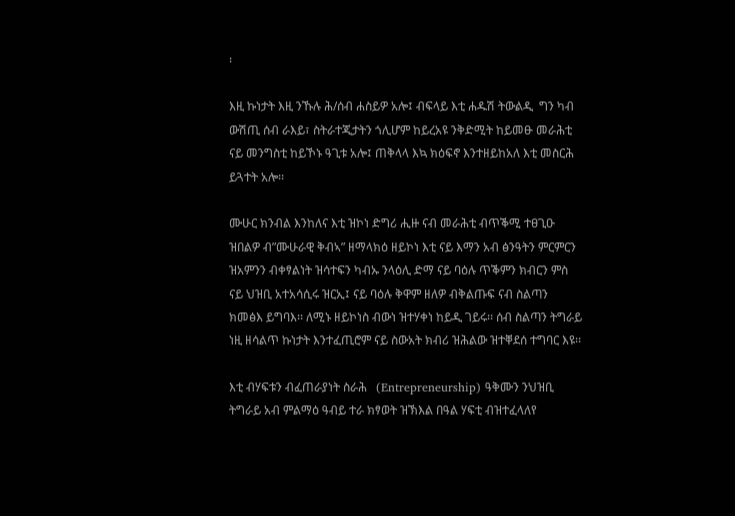፡

እዚ ኩነታት እዚ ንኹሉ ሕ/ሰብ ሐስይዎ አሎ፤ ብፍላይ እቲ ሐዱሽ ትውልዲ  ግን ካብ ውሽጢ ሰብ ራእይ፣ ስትራተጂታትን ጎሊሆም ከይረአዩ ንቅድሚት ከይመፁ መራሕቲ ናይ መንግስቲ ከይኾኑ ዓጊቱ አሎ፤ ጠቅላላ እኳ ክዕፍኖ እንተዘይከአለ እቲ መስርሕ ይጓተት አሎ፡፡

ሙሁር ክንብል እንከለና እቲ ዝኮነ ድግሪ ሒዙ ናብ መራሕቲ ብጥቕሚ ተፀጊዑ ዝበልዎ ብ”ሙሁራዊ ቅብኣ” ዘማላክዕ ዘይኮነ እቲ ናይ እማን አብ ፅንዓትን ምርምርን ዝአምንን ብቀፃልነት ዝሳተፍን ካብኡ ንላዕሊ ድማ ናይ ባዕሉ ጥቕምን ክብርን ምስ ናይ ህዝቢ አተአሳሲሩ ዝርኢ፤ ናይ ባዕሉ ቅዋም ዘለዎ ብቅልጡፍ ናብ ስልጣን ክመፅእ ይግባእ፡፡ ለሚኑ ዘይኮነስ ብውነ ዝተሃቀነ ከይዲ ገይሩ፡፡ ሰብ ስልጣን ትግራይ ነዚ ዘሳልጥ ኩነታት እንተፈጢሮም ናይ ስውአት ክብሪ ዝሕልው ዝተቐደሰ ተግባር እዩ፡፡

እቲ ብሃፍቱን ብፈጠራያነት ስራሕ   (Entrepreneurship) ዓቅሙን ንህዝቢ ትግራይ አብ ምልማዕ ዓብይ ተራ ክፃወት ዝኽእል በዓል ሃፍቲ ብዝተፈላለየ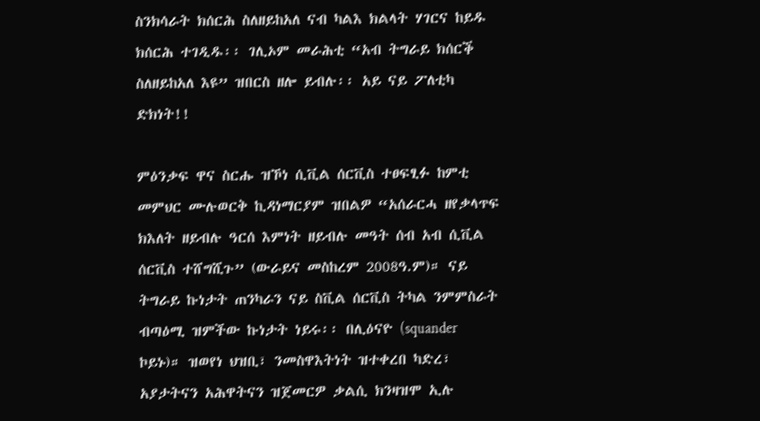ስንክሳራት ክሰርሕ ስለዘይከአለ ናብ ካልእ ክልላት ሃገርና ከይዱ ክሰርሕ ተገዲዱ፡፡ ገሊኦም መራሕቲ “አብ ትግራይ ክሰርቕ ስለዘይከአለ እዩ” ዝበርስ ዘሎ ይብሉ፡፡ አይ ናይ ፖለቲካ ድክነት!!

ምዕንቃፍ ዋና ስርሑ ዝኾነ ሲቪል ሰርቪስ ተፀፍፂፉ ከምቲ መምህር ሙሉወርቅ ኪዳነማርያም ዝበልዎ “አሰራርሓ ዘየቃላጥፍ ክእለት ዘይብሉ ዓርሰ እምነት ዘይብሉ መዓት ሰብ አብ ሲቪል ሰርቪስ ተሸግሺጉ” (ውራይና መስከረም 2008ዓ.ም)። ናይ ትግራይ ኩነታት ጠንካራን ናይ ስቪል ሰርቪስ ትካል ንምምስራት ብጣዕሚ ዝምችው ኩነታት ነይሩ፡፡ በሊዕናዮ (squander ኮይኑ)። ዝወየነ ህዝቢ፣ ንመስዋእትነት ዝተቀረበ ካድረ፣ አያታትናን አሕዋትናን ዝጀመርዎ ቃልሲ ክንዛዝሞ ኢሉ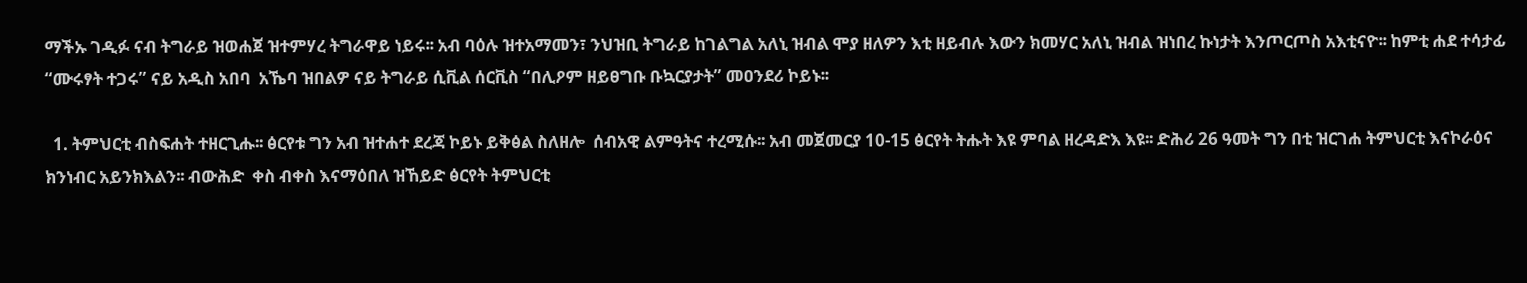ማችኡ ገዲፉ ናብ ትግራይ ዝወሐጀ ዝተምሃረ ትግራዋይ ነይሩ፡፡ አብ ባዕሉ ዝተአማመን፣ ንህዝቢ ትግራይ ከገልግል አለኒ ዝብል ሞያ ዘለዎን እቲ ዘይብሉ እውን ክመሃር አለኒ ዝብል ዝነበረ ኩነታት እንጦርጦስ አእቲናዮ፡፡ ከምቲ ሐደ ተሳታፊ “ሙሩፃት ተጋሩ” ናይ አዲስ አበባ  አኼባ ዝበልዎ ናይ ትግራይ ሲቪል ሰርቪስ “በሊዖም ዘይፀግቡ ቡኳርያታት” መዐንደሪ ኮይኑ፡፡

  1. ትምህርቲ ብስፍሐት ተዘርጊሑ፡፡ ፅርየቱ ግን አብ ዝተሐተ ደረጃ ኮይኑ ይቅፅል ስለዘሎ  ሰብአዊ ልምዓትና ተረሚሱ፡፡ አብ መጀመርያ 10-15 ፅርየት ትሑት እዩ ምባል ዘረዳድእ እዩ፡፡ ድሕሪ 26 ዓመት ግን በቲ ዝርገሐ ትምህርቲ እናኮራዕና ክንነብር አይንክእልን፡፡ ብውሕድ  ቀስ ብቀስ እናማዕበለ ዝኸይድ ፅርየት ትምህርቲ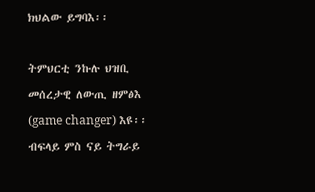ክህልው ይግባእ፡፡

ትምህርቲ ንኩሉ ህዝቢ መሰረታዊ ለውጢ ዘምፅእ (game changer) እዩ፡፡ ብፍላይ ምስ ናይ ትግራይ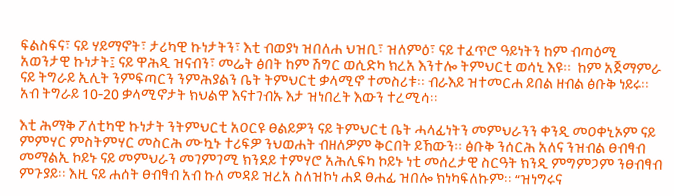ፍልስፍና፣ ናይ ሃይማኖት፣ ታሪካዊ ኩነታትን፣ እቲ ብወያነ ዝበለሐ ህዝቢ፣ ዝለምዕ፣ ናይ ተፈጥሮ ዓይነትን ከም ብጣዕሚ አወንታዊ ኩነታት፤ ናይ ዋሕዲ ዝናብን፣ መሬት ፅበት ከም ሽግር ወሲድካ ክረአ እንተሎ ትምህርቲ ወሳኒ እዩ፡፡  ከም አጀማምራ ናይ ትግራይ ኢሊት ንምፍጣርን ንምሕያልን ቤት ትምህርቲ ቃላሚኖ ተመስሪቱ፡፡ ብራእይ ዝተመርሐ ይበል ዘብል ፅቡቅ ነይሩ፡፡ አብ ትግራይ 10-20 ቃላሚኖታት ክህልዋ እናተገብኡ እታ ዝነበረት እውን ተረሚሳ፡፡

እቲ ሕማቅ ፖለቲካዊ ኩነታት ንትምህርቲ አዐርዩ ፀልይዎን ናይ ትምህርቲ ቤት ሓላፊነትን መምህራንን ቀንዲ መዐቀኒኦም ናይ ምምሃር ምስትምሃር መስርሕ ሙኳኑ ተሪፍዎ ንህወሐት ብዘለዎም ቅርበት ይኸውን፡፡ ፅቡቅ ንሰርሕ አለና ንዝብል ፀብፃብ መማልኢ ኮይኑ ናይ መምህራን መገምገሚ ክንደይ ተምሃሮ አሕሊፍካ ኮይኑ ነቲ መሰረታዊ ስርዓት ክንዲ ምግምጋም ንፀብፃብ ምጉያይ፡፡ እዚ ናይ ሐሰት ፀብፃብ አብ ኩለ መዳይ ዝረአ ስለዝኮነ ሐደ ፀሐፊ ዝበሎ ክነካፍለኩም፡፡ “ዝነግሩና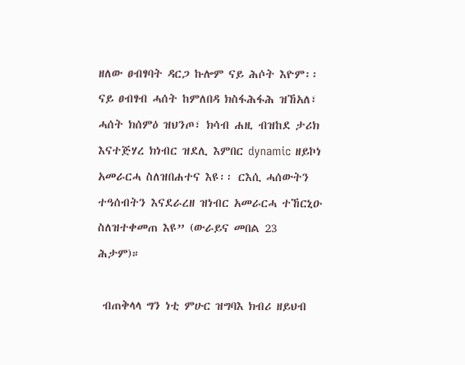ዘለው ፀብፃባት ዳርጋ ኩሎም ናይ ሕሶት እዮም፡፡ ናይ ፀብፃብ ሓሰት ከምለበዳ ክስፋሕፋሕ ዝኸአለ፣ ሓሰት ክሰምዕ ዝህንጦ፣ ክሳብ ሐዚ ብዝከደ ታሪክ እናተጅሃረ ክነብር ዝደሊ እምበር dynamic ዘይኮነ አመራርሓ ስለዝበሐተና እዩ፡፡ ርእሲ ሓሰውትን ተዓሰብትን እናደራረዘ ዝነብር አመራርሓ ተኸርኒዑ ስለዝተቀመጠ እዩ” (ውራይና መበል 23 ሕታም)።

 ብጠቅላላ ግን ነቲ ምሁር ዝግባእ ክብሪ ዘይህብ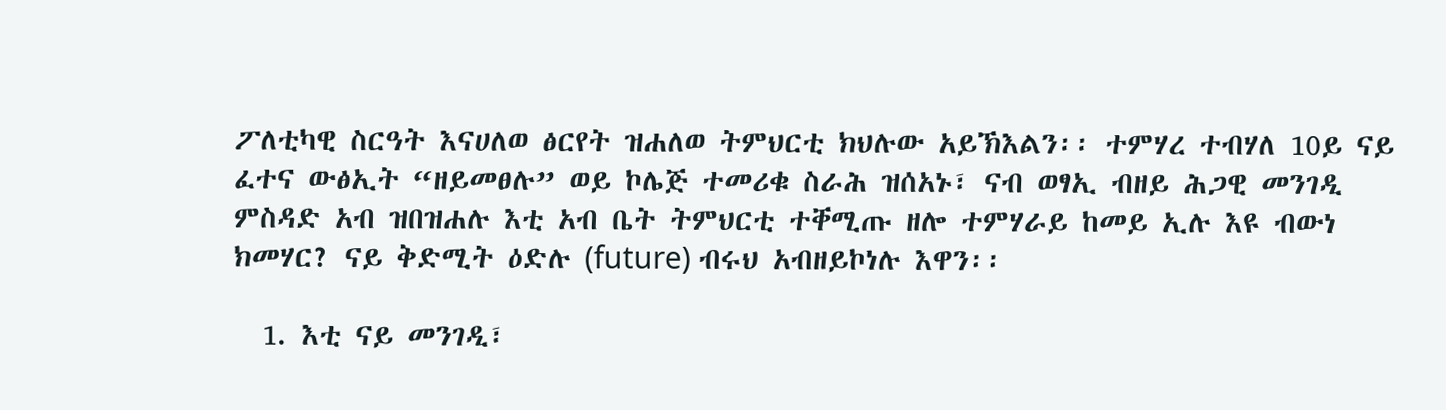ፖለቲካዊ ስርዓት እናሀለወ ፅርየት ዝሐለወ ትምህርቲ ክህሉው አይኽእልን፡፡ ተምሃረ ተብሃለ 10ይ ናይ ፈተና ውፅኢት “ዘይመፀሉ” ወይ ኮሌጅ ተመሪቁ ስራሕ ዝሰአኑ፣ ናብ ወፃኢ ብዘይ ሕጋዊ መንገዲ ምስዳድ አብ ዝበዝሐሉ እቲ አብ ቤት ትምህርቲ ተቐሚጡ ዘሎ ተምሃራይ ከመይ ኢሉ እዩ ብውነ ክመሃር? ናይ ቅድሚት ዕድሉ (future) ብሩህ አብዘይኮነሉ እዋን፡፡

  1. እቲ ናይ መንገዲ፣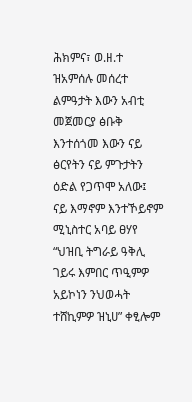ሕክምና፣ ወ.ዘ.ተ ዝአምሰሉ መሰረተ ልምዓታት እውን አብቲ መጀመርያ ፅቡቅ እንተሰጎመ እውን ናይ ፅርየትን ናይ ምጉታትን ዕድል የጋጥሞ አለው፤ ናይ እማኖም እንተኾይኖም ሚኒስተር አባይ ፀሃየ “ህዝቢ ትግራይ ዓቅሊ ገይሩ እምበር ጥዒምዎ አይኮነን ንህወሓት ተሸኪምዎ ዝኒሀ” ቀፂሎም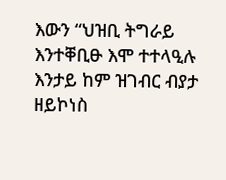እውን “ህዝቢ ትግራይ እንተቐቢፁ እሞ ተተላዒሉ እንታይ ከም ዝገብር ብያታ ዘይኮነስ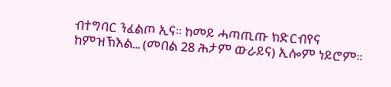ብተግባር ንፈልጦ ኢና፡፡ ከመይ ሓጣጢጡ ክድርብየና ከምዝኽእል… (መበል 28 ሕታም ውራይና) ኢሎም ነይሮም፡፡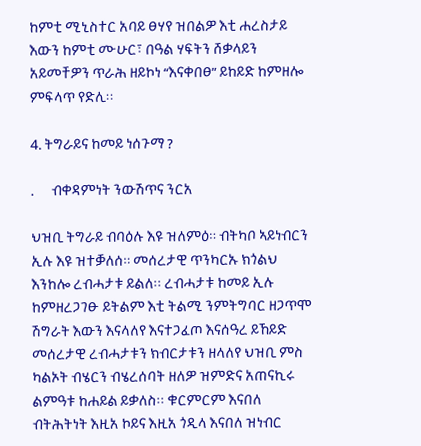ከምቲ ሚኒስተር አባይ ፀሃየ ዝበልዎ እቲ ሐረስታይ እውን ከምቲ ሙሁር፣ በዓል ሃፍትን ሸቃላይን አይመቸዎን ጥራሕ ዘይኮነ “እናቀበፀ” ይከይድ ከምዘሎ ምፍላጥ የድሊ፡፡

4. ትግራይና ከመይ ነሰጉማ ?

.      ብቀዳምነት ንውሽጥና ንርአ

ህዝቢ ትግራይ ብባዕሉ እዩ ዝለምዕ። ብትካቦ ኣይነብርን ኢሉ እዩ ዝተቓለሰ። መሰረታዊ ጥንካርኡ ክጎልህ እንከሎ ረብሓታቱ ይልለ፡፡ ረብሓታቱ ከመይ ኢሉ ከምዘረጋገፁ ይትልም እቲ ትልሚ ንምትግባር ዘጋጥሞ ሽግራት እውን እናላለየ እናተጋፈጦ እናሰዓረ ይኸይድ መሰረታዊ ረብሓታቱን ክብርታቱን ዘላለየ ህዝቢ ምስ ካልኦት ብሄርን ብሄረሰባት ዘለዎ ዝምድና አጠናኪሩ ልምዓቱ ከሐይል ይቃለስ፡፡ ቁርምርም እናበለ ብትሕትነት እዚአ ኮይና እዚአ ጎዲላ እናበለ ዝነብር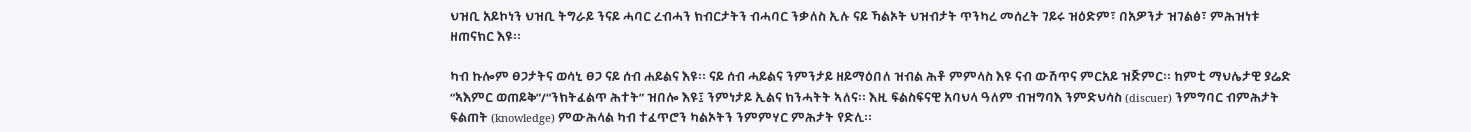ህዝቢ አይኮነን ህዝቢ ትግራይ ንናይ ሓባር ረብሓን ክብርታትን ብሓባር ንቃለስ ኢሉ ናይ ኻልኦት ህዝብታት ጥንካረ መሰረት ገይሩ ዝዕድም፣ በአዎንታ ዝገልፅ፣ ምሕዝነቱ ዘጠናክር እዩ፡፡

ካብ ኩሎም ፀጋታትና ወሳኒ ፀጋ ናይ ሰብ ሐይልና እዩ፡፡ ናይ ሰብ ሓይልና ንምንታይ ዘይማዕበለ ዝብል ሕቶ ምምላስ እዩ ናብ ውሽጥና ምርአይ ዝጅምር፡፡ ከምቲ ማህሌታዊ ያሬድ “ኣእምር ወጠይቅ”/“ንክትፈልጥ ሕተት” ዝበሎ እዩ፤ ንምነታይ ኢልና ክንሓትት ኣለና፡፡ እዚ ፍልስፍናዊ አባህላ ዓለም ብዝግባእ ንምድህሳስ (discuer) ንምግባር ብምሕታት ፍልጠት (knowledge) ምውሕላል ካብ ተፈጥሮን ካልኦትን ንምምሃር ምሕታት የድሊ፡፡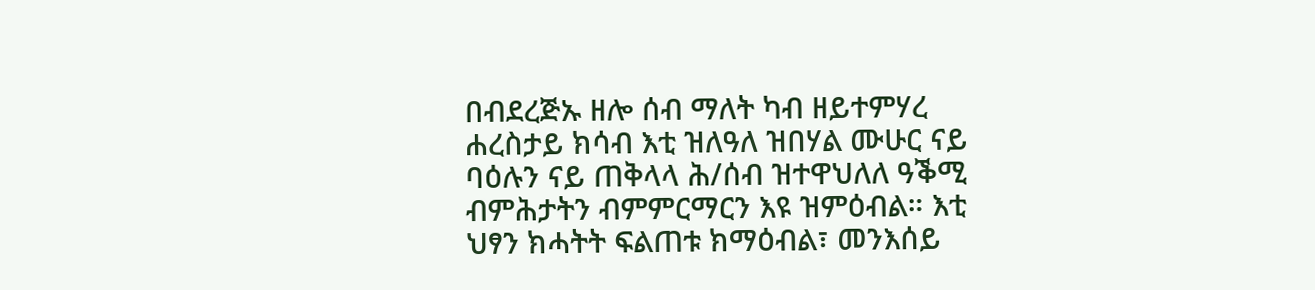በብደረጅኡ ዘሎ ሰብ ማለት ካብ ዘይተምሃረ ሐረስታይ ክሳብ እቲ ዝለዓለ ዝበሃል ሙሁር ናይ ባዕሉን ናይ ጠቅላላ ሕ/ሰብ ዝተዋህለለ ዓቕሚ ብምሕታትን ብምምርማርን እዩ ዝምዕብል። እቲ ህፃን ክሓትት ፍልጠቱ ክማዕብል፣ መንእሰይ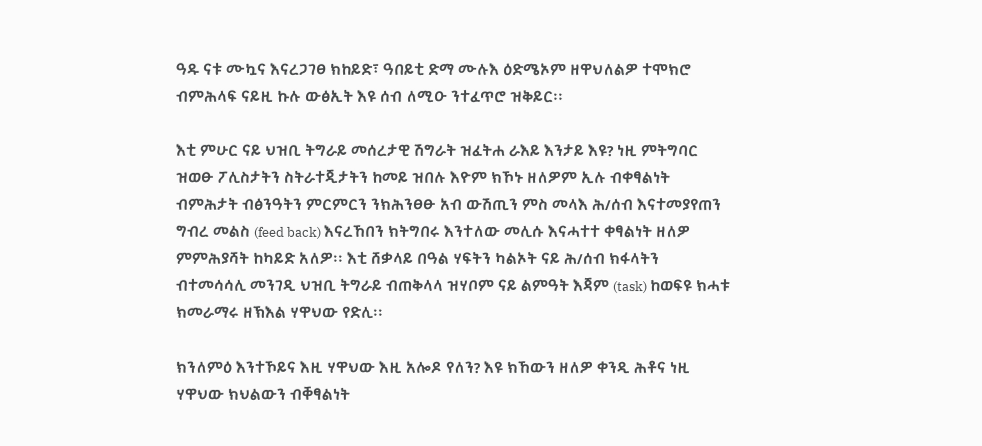ዓዱ ናቱ ሙኳና እናረጋገፀ ክከይድ፣ ዓበይቲ ድማ ሙሉእ ዕድሜኦም ዘዋህለልዎ ተሞክሮ ብምሕላፍ ናይዚ ኩሉ ውፅኢት እዩ ሰብ ለሚዑ ንተፈጥሮ ዝቅይር፡፡

እቲ ምሁር ናይ ህዝቢ ትግራይ መሰረታዊ ሽግራት ዝፈትሐ ራእይ እንታይ እዩ? ነዚ ምትግባር ዝወፁ ፖሊስታትን ስትራተጂታትን ከመይ ዝበሉ እዮም ክኾኑ ዘለዎም ኢሉ ብቀፃልነት ብምሕታት ብፅንዓትን ምርምርን ንክሕንፀፁ አብ ውሽጢን ምስ መላእ ሕ/ሰብ እናተመያየጠን ግብረ መልስ (feed back) እናረኸበን ክትግበሩ እንተለው መሊሱ እናሓተተ ቀፃልነት ዘለዎ ምምሕያሻት ከካይድ አለዎ፡፡ እቲ ሸቃላይ በዓል ሃፍትን ካልኦት ናይ ሕ/ሰብ ክፋላትን ብተመሳሳሊ መንገዲ ህዝቢ ትግራይ ብጠቅላላ ዝሃቦም ናይ ልምዓት እጃም (task) ከወፍዩ ክሓቱ ክመራማሩ ዘኽእል ሃዋህው የድሊ፡፡

ክንለምዕ እንተኾይና እዚ ሃዋህው እዚ አሎዶ የለን? እዩ ክኸውን ዘለዎ ቀንዲ ሕቶና ነዚ ሃዋህው ክህልውን ብቐፃልነት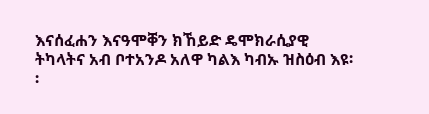እናሰፈሐን እናዓሞቐን ክኸይድ ዴሞክራሲያዊ ትካላትና አብ ቦተአንዶ አለዋ ካልእ ካብኡ ዝስዕብ እዩ፡፡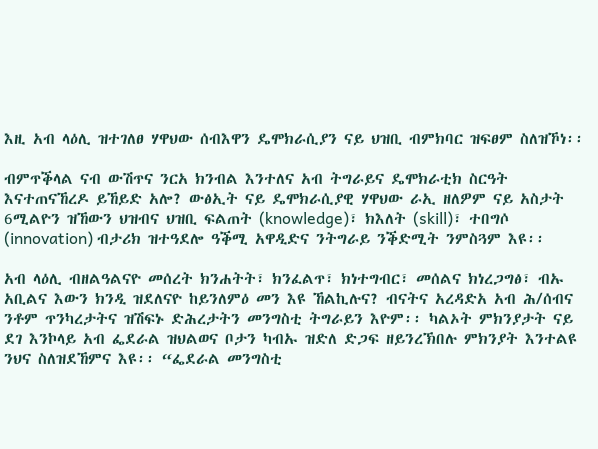እዚ አብ ላዕሊ ዝተገለፀ ሃዋህው ሰብእዋን ዴሞክራሲያን ናይ ህዝቢ ብምክባር ዝፍፀም ስለዝኾነ፡፡

ብምጥቕላል ናብ ውሽጥና ንርአ ክንብል እንተለና አብ ትግራይና ዴሞክራቲክ ስርዓት እናተጠናኸረዶ ይኸይድ አሎ? ውፅኢት ናይ ዴሞክራሲያዊ ሃዋህው ራኢ ዘለዎም ናይ አስታት 6ሚልዮን ዝኸውን ህዝብና ህዝቢ ፍልጠት (knowledge)፣ ክእለት (skill)፣ ተበግሶ (innovation) ብታሪክ ዝተዓደሎ ዓቕሚ አዋዲድና ንትግራይ ንቕድሚት ንምስጓም እዩ፡፡

አብ ላዕሊ ብዘልዓልናዮ መሰረት ክንሐትት፣ ክንፈልጥ፣ ክነተግብር፣ መሰልና ክነረጋግፅ፣ ብኡ አቢልና እውን ክንዲ ዝደለናዮ ከይንለምዕ መን እዩ ኸልኪሉና? ብናትና አረዳድአ አብ ሕ/ሰብና ንቶም ጥንካረታትና ዝሽፍኑ ድሕረታትን መንግስቲ ትግራይን እዮም፡፡ ካልኦት ምክንያታት ናይ ደገ እንኮላይ አብ ፌደራል ዝህልወና ቦታን ካብኡ ዝድለ ድጋፍ ዘይንረኽበሉ ምክንያት እንተልዩ ንህና ስለዝደኸምና እዩ፡፡ “ፌደራል መንግስቲ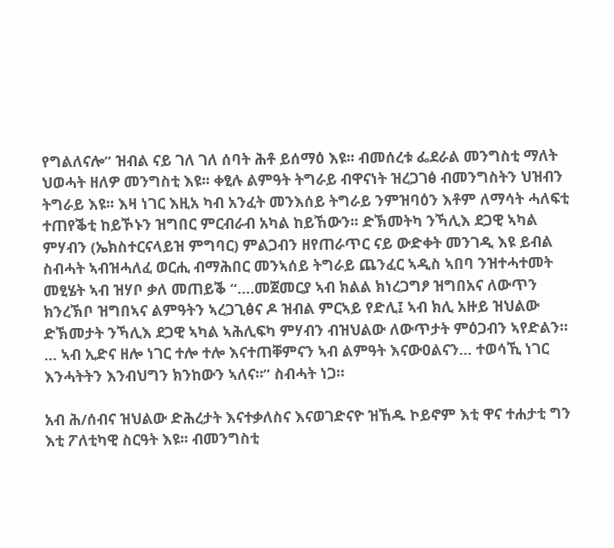የግልለናሎ” ዝብል ናይ ገለ ገለ ሰባት ሕቶ ይሰማዕ እዩ፡፡ ብመሰረቱ ፌደራል መንግስቲ ማለት ህወሓት ዘለዎ መንግስቲ እዩ፡፡ ቀፂሉ ልምዓት ትግራይ ብዋናነት ዝረጋገፅ ብመንግስትን ህዝብን ትግራይ እዩ፡፡ እዛ ነገር እዚአ ካብ አንፈት መንእሰይ ትግራይ ንምዝባዕን እቶም ለማሳት ሓለፍቲ ተጠየቕቲ ከይኾኑን ዝግበር ምርብራብ አካል ከይኸውን፡፡ ድኽመትካ ንኻሊእ ደጋዊ ኣካል ምሃብን (ኤክስተርናላይዝ ምግባር) ምልጋብን ዘየጠራጥር ናይ ውድቀት መንገዲ እዩ ይብል  ስብሓት ኣብዝሓለፈ ወርሒ ብማሕበር መንኣሰይ ትግራይ ጨንፈር ኣዲስ ኣበባ ንዝተሓተመት መፂሄት ኣብ ዝሃቦ ቃለ መጠይቕ “….መጀመርያ ኣብ ክልል ክነረጋግፆ ዝግበአና ለውጥን ክንረኽቦ ዝግበኣና ልምዓትን ኣረጋጊፅና ዶ ዝብል ምርኣይ የድሊ፤ ኣብ ክሊ አዙይ ዝህልው ድኽመታት ንኻሊእ ደጋዊ ኣካል ኣሕሊፍካ ምሃብን ብዝህልው ለውጥታት ምዕጋብን ኣየድልን። … ኣብ ኢድና ዘሎ ነገር ተሎ ተሎ እናተጠቐምናን ኣብ ልምዓት እናውዐልናን… ተወሳኺ ነገር እንሓትትን እንብህግን ክንከውን ኣለና።” ስብሓት ነጋ።

አብ ሕ/ሰብና ዝህልው ድሕረታት እናተቃለስና እናወገድናዮ ዝኸዱ ኮይኖም እቲ ዋና ተሐታቲ ግን እቲ ፖለቲካዊ ስርዓት እዩ፡፡ ብመንግስቲ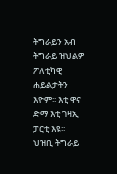ትግራይን አብ ትግራይ ዝህልዎ ፖለቲካዊ ሐይልታትን እዮም፡፡ እቲ ዋና ድማ እቲ ገዛኢ ፓርቲ እዩ፡፡ ህዝቢ ትግራይ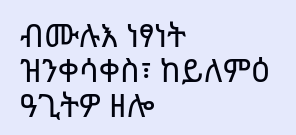ብሙሉእ ነፃነት ዝንቀሳቀስ፣ ከይለምዕ ዓጊትዎ ዘሎ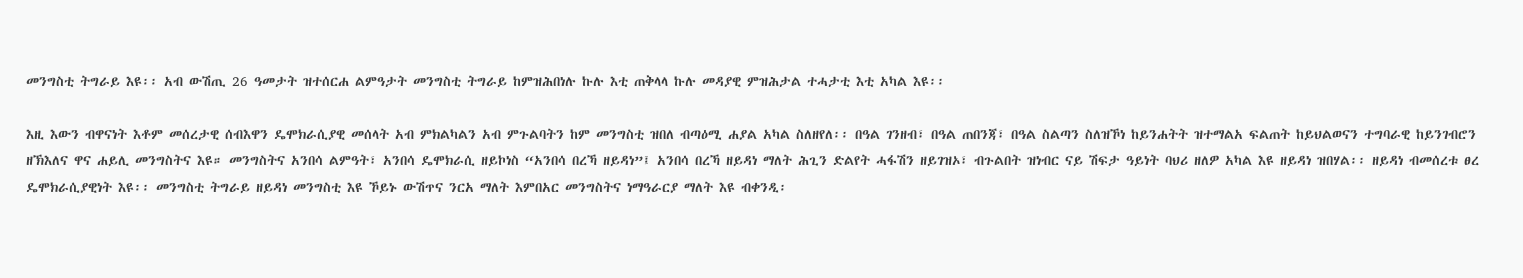መንግስቲ ትግራይ እዩ፡፡ አብ ውሽጢ 26 ዓመታት ዝተሰርሐ ልምዓታት መንግስቲ ትግራይ ከምዝሕበነሉ ኩሉ እቲ ጠቅላላ ኩሉ መዳያዊ ምዝሕታል ተሓታቲ እቲ አካል እዩ፡፡

እዚ እውን ብዋናነት እቶም መሰረታዊ ሰብእዋን ዴሞክራሲያዊ መሰላት አብ ምክልካልን አብ ምጉልባትን ከም መንግስቲ ዝበለ ብጣዕሚ ሐያል አካል ስለዘየለ፡፡ በዓል ገንዘብ፣ በዓል ጠበንጃ፣ በዓል ስልጣን ስለዝኾነ ከይንሐትት ዝተማልአ ፍልጠት ከይህልወናን ተግባራዊ ከይንገብሮን ዘኽእለና ዋና ሐይሊ መንግስትና እዩ። መንግስትና አንበሳ ልምዓት፣ አንበሳ ዴሞክራሲ ዘይኮነስ “አንበሳ በረኻ ዘይዳነ”፤ አንበሳ በረኻ ዘይዳነ ማለት ሕጊን ድልየት ሓፋሽን ዘይገዝኦ፣ ብጉልበት ዝነብር ናይ ሽፍታ ዓይነት ባህሪ ዘለዎ አካል እዩ ዘይዳነ ዝበሃል፡፡ ዘይዳነ ብመሰረቱ ፀረ ዴሞክራሲያዊነት እዩ፡፡ መንግስቲ ትግራይ ዘይዳነ መንግስቲ እዩ ኾይኑ ውሽጥና ንርአ ማለት እምበአር መንግስትና ነማዓራርያ ማለት እዩ ብቀንዲ፡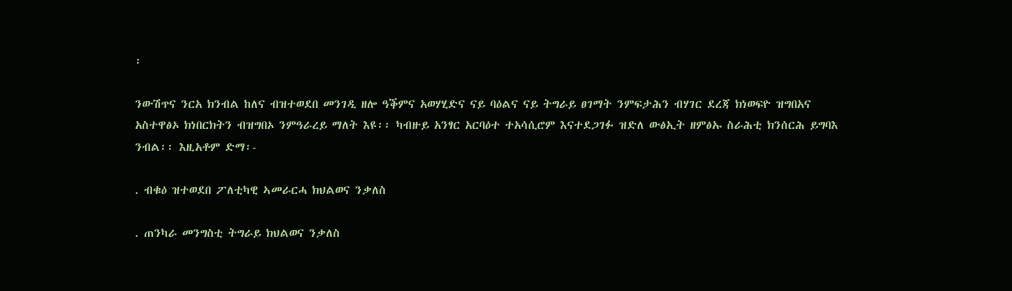፡

ንውሽጥና ንርአ ክንብል ከለና ብዝተወደበ መንገዲ ዘሎ ዓቕምና አወሃሂድና ናይ ባዕልና ናይ ትግራይ ፀገማት ንምፍታሕን ብሃገር ደረጃ ክነወፍዮ ዝግበአና አስተዋፅኦ ክነበርክትን ብዝግበኦ ንምዓራረይ ማለት እዩ፡፡ ካብዙይ አንፃር አርባዕተ ተአሳሲሮም እናተደጋገፉ ዝድለ ውፅኢት ዘምፅኡ ስራሕቲ ክንሰርሕ ይግባእ ንብል፡፡ እዚአቶም ድማ፡-

. ብቁዕ ዝተወደበ ፖለቲካዊ ኣመራርሓ ክህልወና ንቃለስ

. ጠንካራ መንግስቲ ትግራይ ክህልወና ንቃለስ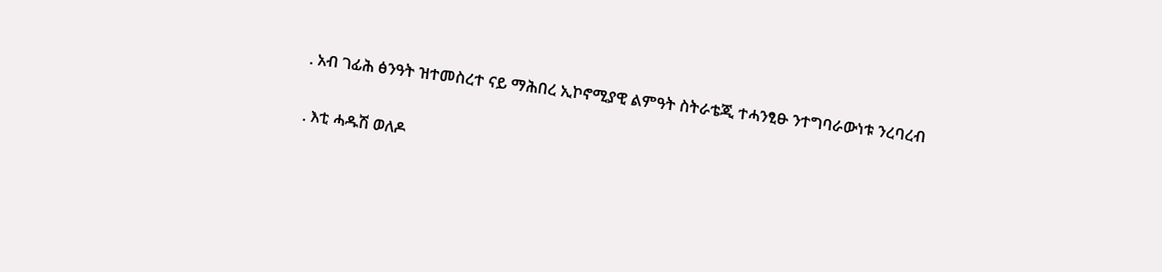. አብ ገፊሕ ፅንዓት ዝተመስረተ ናይ ማሕበረ ኢኮኖሚያዊ ልምዓት ስትራቴጂ ተሓንፂፁ ንተግባራውነቱ ንረባረብ

. እቲ ሓዱሽ ወለዶ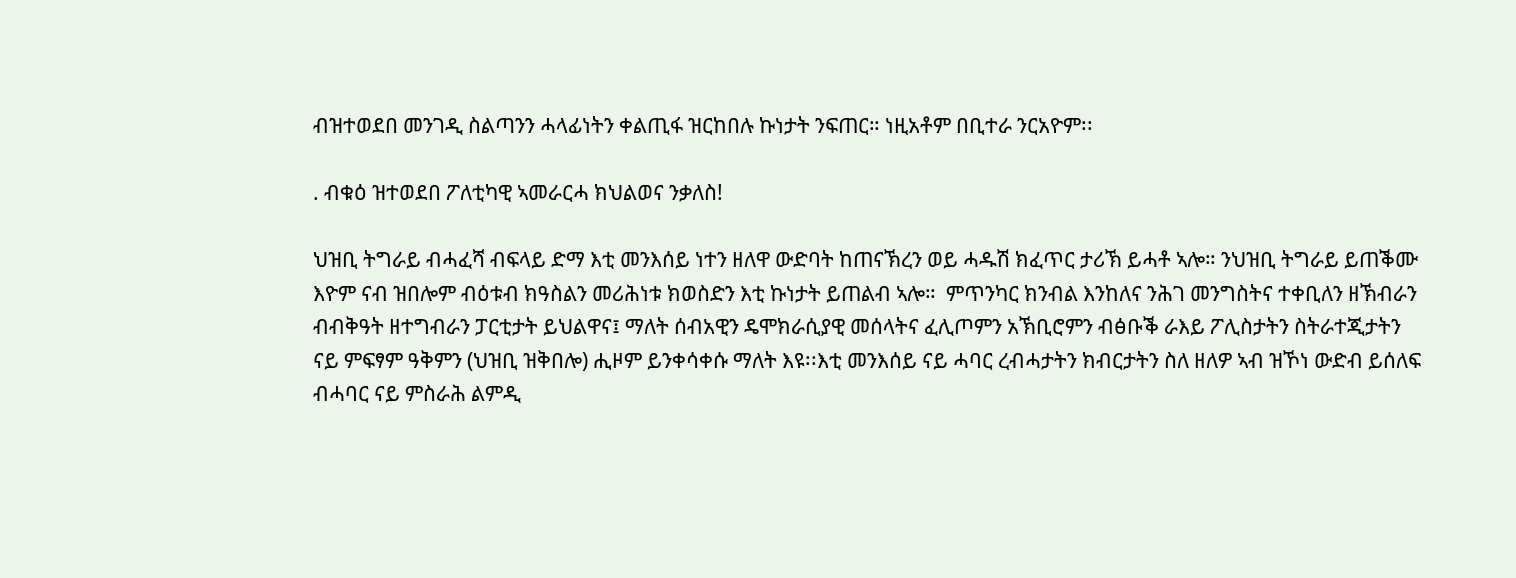ብዝተወደበ መንገዲ ስልጣንን ሓላፊነትን ቀልጢፋ ዝርከበሉ ኩነታት ንፍጠር። ነዚአቶም በቢተራ ንርአዮም፡፡

. ብቁዕ ዝተወደበ ፖለቲካዊ ኣመራርሓ ክህልወና ንቃለስ!

ህዝቢ ትግራይ ብሓፈሻ ብፍላይ ድማ እቲ መንእሰይ ነተን ዘለዋ ውድባት ከጠናኽረን ወይ ሓዱሽ ክፈጥር ታሪኽ ይሓቶ ኣሎ። ንህዝቢ ትግራይ ይጠቕሙ እዮም ናብ ዝበሎም ብዕቱብ ክዓስልን መሪሕነቱ ክወስድን እቲ ኩነታት ይጠልብ ኣሎ።  ምጥንካር ክንብል እንከለና ንሕገ መንግስትና ተቀቢለን ዘኽብራን ብብቅዓት ዘተግብራን ፓርቲታት ይህልዋና፤ ማለት ሰብአዊን ዴሞክራሲያዊ መሰላትና ፈሊጦምን አኽቢሮምን ብፅቡቕ ራእይ ፖሊስታትን ስትራተጂታትን ናይ ምፍፃም ዓቅምን (ህዝቢ ዝቅበሎ) ሒዞም ይንቀሳቀሱ ማለት እዩ፡፡እቲ መንእሰይ ናይ ሓባር ረብሓታትን ክብርታትን ስለ ዘለዎ ኣብ ዝኾነ ውድብ ይሰለፍ ብሓባር ናይ ምስራሕ ልምዲ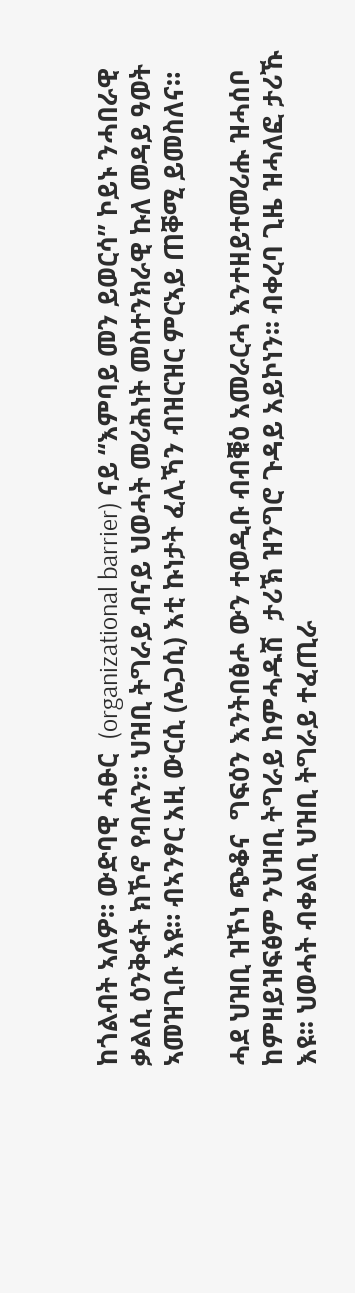ከጎልብት ኣለዎ። ውድባዊ ሓፁር  (organizational barrier) ናይ “እምባይ መን ይወርሳ” ኮይኑ ንሓበራዊ ቃልሲ ዕንቅፋት ክኾኖ የብሉን። ህዝቢ ትግራይ ብናይ ህወሓት መሪሕነት መስተንክራዊ ኩለ መዳይ ዓወት ኣመዝጊቡ እዩ። ብኣንፃር አዚ ውርሲ (ሌጋሲ) እቲ ኩነታት ፈሊኻን ብዝርዝር ምርኣይ ጠቐሚ ይመስለና።

ሓደ ህዝቢ ዝኾነ ጭቆና  ግፍዕን እንትበፅሖ ውን ተወዲቡ ብብቑዕ አመራርሓ እንተዘይተመሪሑ ዝሓሰቦ ከምዘይዝፍፅም ንህዝቢ ትግራይ ከምሓዱሽ  ታሪኽ ዝንግሮ ጉዳይ አይኮነን፡፡ ብቀረባ ጊዜ ዝሓለፎ ታሪኹ እዩ፡፡ ህወሓት ብቀልቢ ህዝቢ ትግራይ ተፈጢራ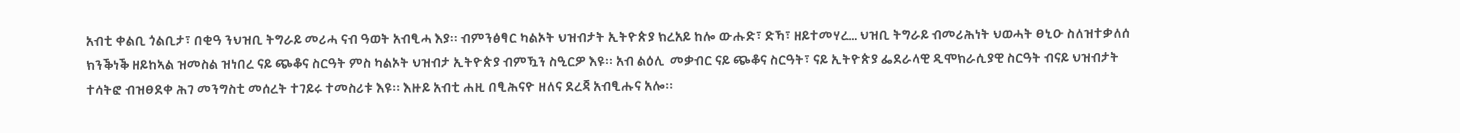አብቲ ቀልቢ ጎልቢታ፣ በቂዓ ንህዝቢ ትግራይ መሪሓ ናብ ዓወት አብፂሓ እያ፡፡ ብምንፅፃር ካልኦት ህዝብታት ኢትዮጵያ ክረአይ ከሎ ውሑድ፣ ድኻ፣ ዘይተመሃረ… ህዝቢ ትግራይ ብመሪሕነት ህወሓት ፀኒዑ ስለዝተቃለሰ ክንቕነቕ ዘይከኣል ዝመስል ዝነበረ ናይ ጭቆና ስርዓት ምስ ካልኦት ህዝብታ ኢትዮጵያ ብምዃን ስዒርዎ እዩ፡፡ አብ ልዕሊ  መቃብር ናይ ጭቆና ስርዓት፣ ናይ ኢትዮጵያ ፌደራላዊ ዲሞክራሲያዊ ስርዓት ብናይ ህዝብታት ተሳትፎ ብዝፀደቀ ሕገ መንግስቲ መሰረት ተገይሩ ተመስሪቱ እዩ፡፡ እዙይ አብቲ ሐዚ በፂሕናዮ ዘለና ደረጃ አብፂሑና አሎ፡፡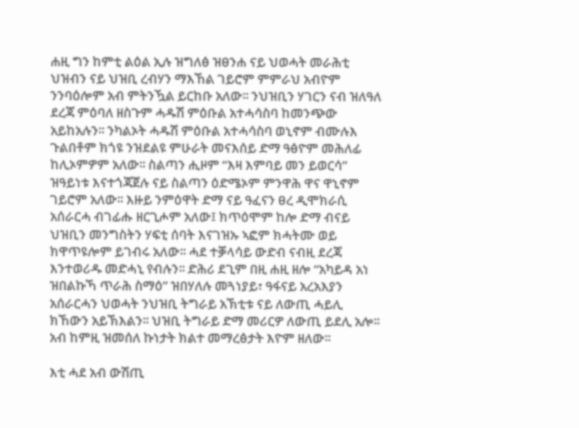ሐዚ ግን ከምቲ ልዕል ኢሉ ዝግለፅ ዝፀንሐ ናይ ህወሓት መራሕቲ ህዝብን ናይ ህዝቢ ረብሃን ማእኸል ገይሮም ምምራህ አብዮም ንንባዕሎም አብ ምትንዃል ይርከቡ አለው፡፡ ንህዝቢን ሃገርን ናብ ዝለዓለ ደረጃ ምዕባለ ዘስጉም ሓዱሽ ምዕቡል አተሓሳስባ ከመንጭው አይከአሉን፡፡ ንካልኦት ሓዱሽ ምዕቡል አተሓሳስባ ወኒኖም ብሙሉእ ጉልበቶም ክጎዩ ንዝደልዩ ምሁራት መናእሰይ ድማ ዓፅዮም መሕለፊ ከሊኦምዎም አለው፡፡ ስልጣን ሒዞም “እዛ እምባይ መን ይወርሳ” ዝዓይነቱ እናተጎጃጀሉ ናይ ስልጣን ዕድሜኦም ምንዋሕ ዋና ዋኒኖም ገይሮም አለው፡፡ እዙይ ንምዕዋት ድማ ናይ ዓፈናን ፀረ ዲሞክራሲ አሰራርሓ ብገፊሑ ዘርጊሖም አለው፤ ክጥዕሞም ከሎ ድማ ብናይ ህዝቢን መንግስትን ሃፍቲ ሰባት እናገዝኡ ኣፎም ክሓትሙ ወይ ክዋጥዩሎም ይገብሩ አለው፡፡ ሓደ ተቓላሳይ ውድብ ናብዚ ደረጃ እንተወሪዱ መድሓኒ የብሉን፡፡ ድሕሪ ደጊም በዚ ሐዚ ዘሎ “አካይዳ አነ ዝበልኩኻ ጥራሕ ስማዕ” ዝበሃለሉ መጓነያይ፣ ዓፋናይ አረአእያን አሰራርሓን ህወሓት ንህዝቢ ትግራይ አኽቲቱ ናይ ለውጢ ሓይሊ ክኸውን አይኽእልን፡፡ ህዝቢ ትግራይ ድማ መሪርዎ ለውጢ ይደሊ አሎ፡፡ አብ ከምዚ ዝመሰለ ኩነታት ክልተ መማረፅታት እዮም ዘለው፡፡

እቲ ሓደ አብ ውሽጢ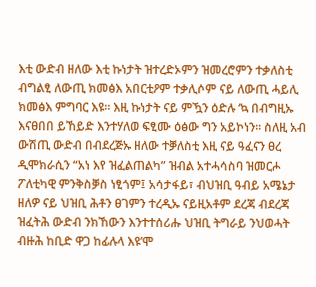እቲ ውድብ ዘለው እቲ ኩነታት ዝተረድኦምን ዝመረሮምን ተቃለስቲ ብግልፂ ለውጢ ክመፅእ አበርቲዖም ተቃሊሶም ናይ ለውጢ ሓይሊ ክመፅእ ምግባር እዩ፡፡ እዚ ኩነታት ናይ ምዃን ዕድሉ ‘ኳ በብግዚኡ እናፀበበ ይኸይድ እንተሃለወ ፍፂሙ ዕፅው ግን አይኮነን፡፡ ስለዚ አብ ውሽጢ ውድብ በብደረጅኡ ዘለው ተቓለስቲ እዚ ናይ ዓፈናን ፀረ ዲሞክራሲን “አነ እየ ዝፈልጠልካ” ዝብል አተሓሳስባ ዝመርሖ ፖለቲካዊ ምንቅስቓስ ነፂጎም፤ አሳታፋይ፣ ብህዝቢ ዓብይ አሜኔታ ዘለዎ ናይ ህዝቢ ሕቶን ፀገምን ተረዲኡ ናይዚአቶም ደረጃ ብደረጃ ዝፈትሕ ውድብ ንክኸውን እንተተሰሪሑ ህዝቢ ትግራይ ንህወሓት ብዙሕ ከቢድ ዋጋ ከፊሉላ እዩ’ሞ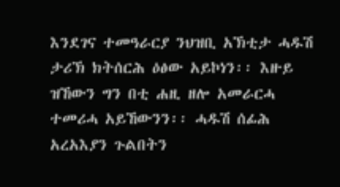እንደገና ተመዓራርያ ንህዝቢ አኽቲታ ሓዱሽ ታሪኽ ክትሰርሕ ዕፅው አይኮነን፡፡ እዙይ ዝኸውን ግን በቲ ሐዚ ዘሎ አመራርሓ ተመሪሓ አይኸውንን፡፡ ሓዱሽ ሰፊሕ አረአእያን ጉልበትን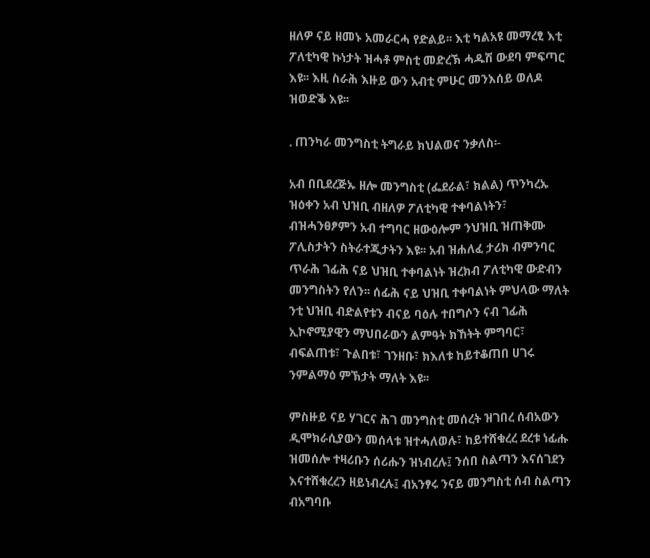ዘለዎ ናይ ዘመኑ አመራርሓ የድልይ፡፡ እቲ ካልአዩ መማረፂ እቲ ፖለቲካዊ ኩነታት ዝሓቶ ምስቲ መድረኽ ሓዱሽ ውደባ ምፍጣር እዩ፡፡ እዚ ስራሕ እዙይ ውን አብቲ ምሁር መንእሰይ ወለዶ ዝወድቕ እዩ፡፡

. ጠንካራ መንግስቲ ትግራይ ክህልወና ንቃለስ፡-

አብ በቢደረጅኡ ዘሎ መንግስቲ (ፌደራል፣ ክልል) ጥንካረኡ ዝዕቀን አብ ህዝቢ ብዘለዎ ፖለቲካዊ ተቀባልነትን፣ ብዝሓንፀፆምን አብ ተግባር ዘውዕሎም ንህዝቢ ዝጠቅሙ ፖሊስታትን ስትራተጂታትን እዩ፡፡ አብ ዝሐለፈ ታሪክ ብምንባር ጥራሕ ገፊሕ ናይ ህዝቢ ተቀባልነት ዝረክብ ፖለቲካዊ ውድብን መንግስትን የለን፡፡ ሰፊሕ ናይ ህዝቢ ተቀባልነት ምህላው ማለት ንቲ ህዝቢ ብድልየቱን ብናይ ባዕሉ ተበግሶን ናብ ገፊሕ ኢኮኖሚያዊን ማህበራውን ልምዓት ክኸትት ምግባር፣ ብፍልጠቱ፣ ጉልበቱ፣ ገንዘቡ፣ ክእለቱ ከይተቆጠበ ሀገሩ ንምልማዕ ምኽታት ማለት እዩ፡፡

ምስዙይ ናይ ሃገርና ሕገ መንግስቲ መሰረት ዝገበረ ሰብአውን ዲሞክራሲያውን መሰላቱ ዝተሓለወሉ፣ ከይተሸቁረረ ደረቱ ነፊሑ ዝመሰሎ ተዛሪቡን ሰሪሑን ዝነብረሉ፤ ንሰበ ስልጣን እናሰገደን እናተሸቁረረን ዘይነብረሉ፤ ብአንፃሩ ንናይ መንግስቲ ሰብ ስልጣን ብአግባቡ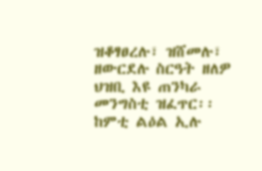ዝቆፃፀረሉ፣ ዝሸመሉ፣ ዘውርደሉ ስርዓት ዘለዎ ህዝቢ እዩ ጠንካራ መንግስቲ ዝፈጥር፡፡ ከምቲ ልዕል ኢሉ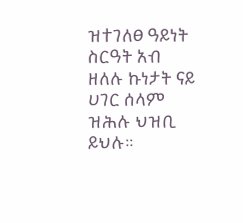ዝተገለፀ ዓይነት ስርዓት አብ ዘለሉ ኩነታት ናይ ሀገር ሰላም ዝሕሉ ህዝቢ ይህሉ፡፡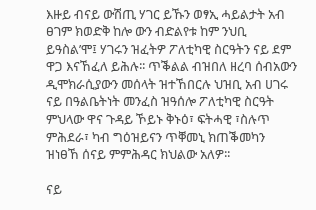እዙይ ብናይ ውሽጢ ሃገር ይኹን ወፃኢ ሓይልታት አብ ፀገም ክወድቅ ከሎ ውን ብድልየቱ ከም ንህቢ ይዓስል’ሞ፤ ሃገሩን ዝፈትዎ ፖለቲካዊ ስርዓትን ናይ ደም ዋጋ እናኸፈለ ይሕሉ፡፡ ጥቕልል ብዝበለ ዘረባ ሰብአውን ዲሞክራሲያውን መሰላት ዝተኸበርሉ ህዝቢ አብ ሀገሩ ናይ በዓልቤትነት መንፈስ ዝዓሰሎ ፖለቲካዊ ስርዓት ምህላው ዋና ጉዳይ ኾይኑ ቅኑዕ፣ ፍትሓዊ ፣ስሉጥ ምሕደራ፣ ካብ ግዕዝይናን ጥቐመኒ ክጠቕመካን ዝነፀኸ ሰናይ ምምሕዳር ክህልው አለዎ፡፡

ናይ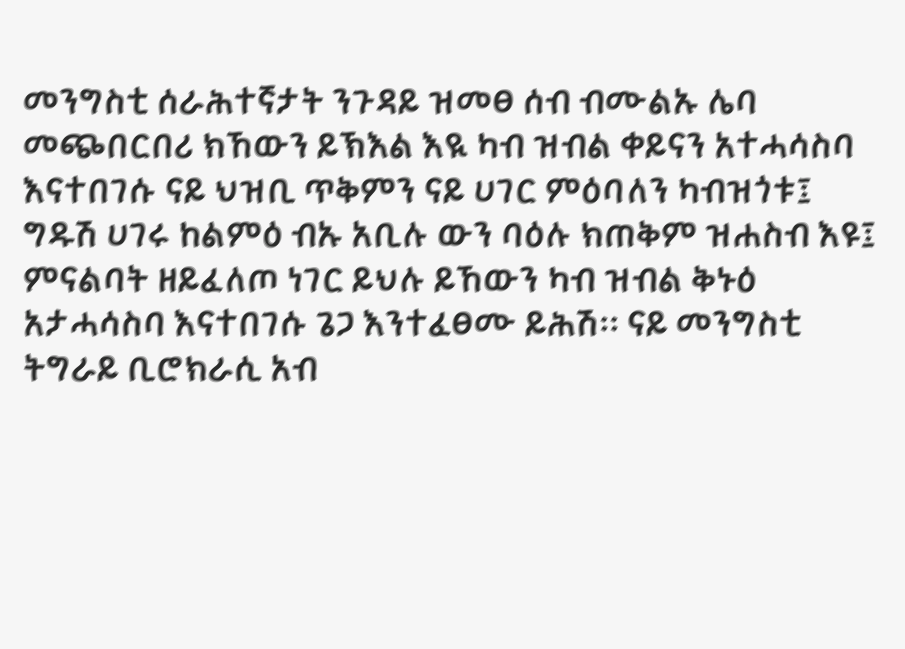መንግስቲ ሰራሕተኛታት ንጉዳይ ዝመፀ ሰብ ብሙልኡ ሌባ መጭበርበሪ ክኸውን ይኽእል እዪ ካብ ዝብል ቀይናን አተሓሳስባ እናተበገሱ ናይ ህዝቢ ጥቅምን ናይ ሀገር ምዕባለን ካብዝጎቱ፤ ግዱሽ ሀገሩ ከልምዕ ብኡ አቢሉ ውን ባዕሉ ክጠቅም ዝሐስብ እዩ፤ ምናልባት ዘይፈለጦ ነገር ይህሉ ይኸውን ካብ ዝብል ቅኑዕ አታሓሳስባ እናተበገሱ ጌጋ እንተፈፀሙ ይሕሽ፡፡ ናይ መንግስቲ ትግራይ ቢሮክራሲ አብ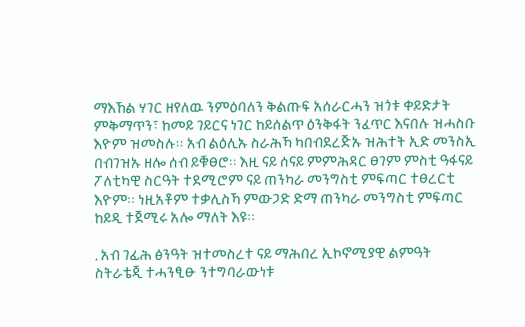ማእኸል ሃገር ዘየለዉ ንምዕባለን ቅልጡፍ አሰራርሓን ዝጎቱ ቀይድታት ምቅማጥን፣ ከመይ ገይርና ነገር ከይሰልጥ ዕንቅፋት ንፈጥር እናበሉ ዝሓስቡ እዮም ዝመስሉ፡፡ አብ ልዕሊኡ ስራሕኻ ካበብደረጅኡ ዝሕተት ኢድ መንስኢ በብገዝኡ ዘሎ ሰብ ይቑፀሮ፡፡ እዚ ናይ ሰናይ ምምሕዳር ፀገም ምስቲ ዓፋናይ ፖለቲካዊ ስርዓት ተደሚሮም ናይ ጠንካራ መንግስቲ ምፍጣር ተፀረርቲ እዮም፡፡ ነዚአቶም ተቃሊስኻ ምውጋድ ድማ ጠንካራ መንግስቲ ምፍጣር ከይዲ ተጀሚሩ አሎ ማለት እዩ፡፡

. አብ ገፊሕ ፅንዓት ዝተመስረተ ናይ ማሕበረ ኢኮኖሚያዊ ልምዓት ስትራቴጂ ተሓንፂፁ ንተግባራውነቱ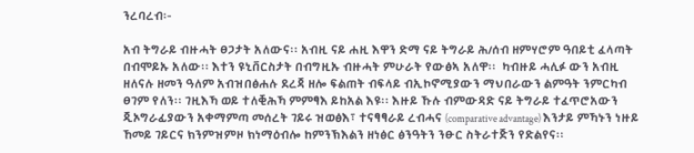ንረባረብ፡-

አብ ትግራይ ብዙሓት ፀጋታት አለውና፡፡ አብዚ ናይ ሐዚ እዋን ድማ ናይ ትግራይ ሕ/ሰብ ዘምሃሮም ዓበይቲ ፈላጣት በብሞይኡ አለው፡፡ እተን ዩኒቨርስታት በብግዚኡ ብዙሓት ምሁራት የውፅኣ አለዋ፡፡  ካብዙይ ሓሊፉ ውን አብዚ ዘለናሉ ዘመን ዓለም አብዝበፅሐሉ ደረጃ ዘሎ ፍልጠት ብፍላይ ብኢኮኖሚያውን ማህበራውን ልምዓት ንምርካብ ፀገም የለን፡፡ ገዚእኻ ወይ ተለቒሕኻ ምምፃእ ይከአል እዩ፡፡ እዙይ ኹሉ ብምውዳድ ናይ ትግራይ ተፈጥሮአውን ጂኦግራፊያውን አቀማምጣ መሰረት ገይሩ ዝወፅእ፣ ተናፃፃራይ ረብሓና (comparative advantage) እንታይ ምኻኑን ነዙይ ኸመይ ገይርና ክንምዝምዞ ክነማዕብሎ ከምንኽእልን ዘነፅር ፅንዓትን ንፁር ስትራተጅን የድልየና፡፡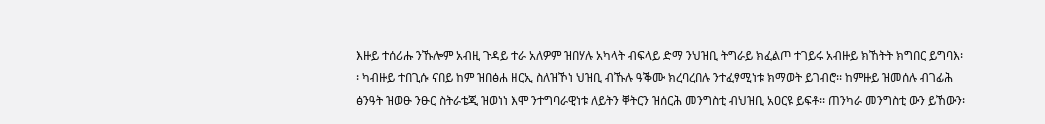እዙይ ተሰሪሑ ንኹሎም አብዚ ጉዳይ ተራ አለዎም ዝበሃሉ አካላት ብፍላይ ድማ ንህዝቢ ትግራይ ክፈልጦ ተገይሩ አብዙይ ክኸትት ክግበር ይግባእ፡፡ ካብዙይ ተበጊሱ ናበይ ከም ዝበፅሐ ዘርኢ ስለዝኾነ ህዝቢ ብኹሉ ዓቕሙ ክረባረበሉ ንተፈፃሚነቱ ክማወት ይገብሮ፡፡ ከምዙይ ዝመሰሉ ብገፊሕ ፅንዓት ዝወፁ ንፁር ስትራቴጂ ዝወነነ እሞ ንተግባራዊነቱ ለይትን ቐትርን ዝሰርሕ መንግስቲ ብህዝቢ አዐርዩ ይፍቶ፡፡ ጠንካራ መንግስቲ ውን ይኸውን፡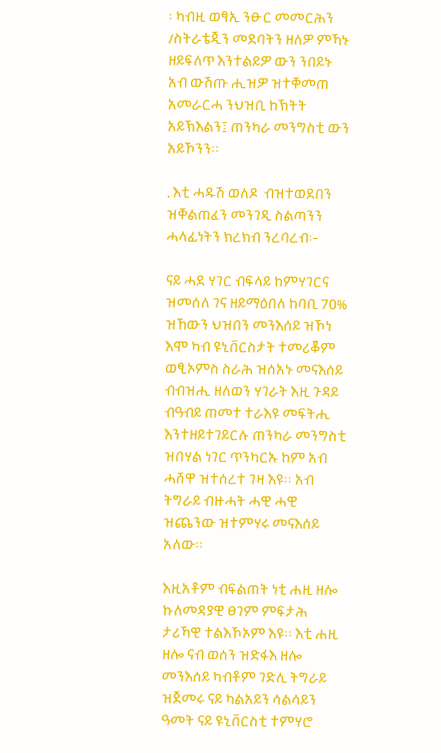፡ ካብዚ ወፃኢ ንፁር መመርሕን /ስትራቴጂን መደባትን ዘለዎ ምኻኑ ዘይፍለጥ እንተልይዎ ውን ንበይኑ አብ ውሽጡ ሒዝዎ ዝተቐመጠ አመራርሓ ንህዝቢ ከኽትት አይኽእልን፤ ጠንካራ መንግስቲ ውን አይኾንን፡፡

. እቲ ሓዱሽ ወለዶ  ብዝተወደበን ዝቐልጠፈን መንገዲ ስልጣንን ሓላፊነትን ክረክብ ንረባረብ፡-

ናይ ሓደ ሃገር ብፍላይ ከምሃገርና ዝመሰለ ገና ዘይማዕበለ ከባቢ 70% ዝኸውን ህዝበን መንእሰይ ዝኾነ እሞ ካብ ዩኒቨርስታት ተመሪቖም ወፂኦምስ ስራሕ ዝሰአኑ መናእሰይ ብብዝሒ ዘለወን ሃገራት እዚ ጉዳይ ብዓብይ ጠመተ ተራእዩ መፍትሒ እንተዘይተገይርሉ ጠንካራ መንግስቲ ዝበሃል ነገር ጥንካርኡ ከም አብ ሓሸዋ ዝተሰረተ ገዛ እዩ፡፡ አብ ትግራይ ብዙሓት ሓዊ ሓዊ ዝጨንው ዝተምሃሩ መናእሰይ አለው፡፡

እዚአቶም ብፍልጠት ነቲ ሐዚ ዘሎ ኩለመዳያዊ ፀገም ምፍታሕ ታሪኻዊ ተልእኾኦም እዩ፡፡ እቲ ሐዚ ዘሎ ናብ ወሰን ዝድፋእ ዘሎ መንእሰይ ካብቶም ገድሊ ትግራይ ዝጀመሩ ናይ ካልአይን ሳልሳይን ዓመት ናይ ዩኒቨርስቲ ተምሃሮ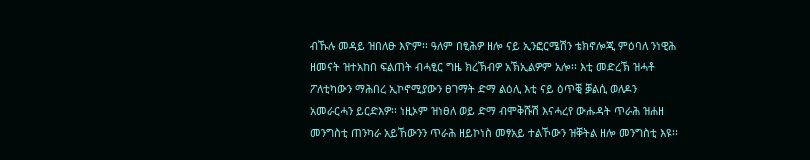ብኹሉ መዳይ ዝበለፁ እዮም፡፡ ዓለም በፂሕዎ ዘሎ ናይ ኢንፎርሜሽን ቴክኖሎጂ ምዕባለ ንነዊሕ ዘመናት ዝተአከበ ፍልጠት ብሓፂር ግዜ ክረኽብዎ አኽኢልዎም አሎ፡፡ እቲ መድረኽ ዝሓቶ ፖለቲካውን ማሕበረ ኢኮኖሚያውን ፀገማት ድማ ልዕሊ እቲ ናይ ዕጥቒ ቓልሲ ወለዶን አመራርሓን ይርድእዎ፡፡ ነዚኦም ዝነፀለ ወይ ድማ ብሞቅሹሽ እናሓረየ ውሑዳት ጥራሕ ዝሐዘ መንግስቲ ጠንካራ አይኸውንን ጥራሕ ዘይኮነስ መፃአይ ተልኾውን ዝቐትል ዘሎ መንግስቲ እዩ፡፡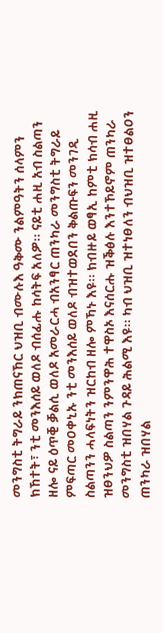መንግስቲ ትግራይ ንክጠናኸር ህዝቢ ብሙሉእ ዓቅሙ ንልምዓትን ሰላምን ክኸተት፣ ንቲ መንእሰይ ወለዶ ብሰፊሑ ከሳትፍ አለዎ፡፡ ናይቲ ሐዚ አብ ስልጣን ዘሎ ናይ ዕጥቒ ቓልሲ ወለዶ አመራርሓ ብአንፃር ጠንካራ መንግስቲ ትግራይ ምፍጣር መዐቀኒኡ ንቲ መንእሰይ ወለዶ ብዝተወደበን ቅልጡፍን መንገዲ ስልጣንን ሓላፍነትን ዝርከብ ዘሎ ምኻኑ እዩ፡፡ ክብዙይ ወፃኢ ከምቲ ክሳብ ሐዚ ዝፀንህዎ ስልጣን ንምንዋሕ ተዋስኦ እናሰርሑ ዝቕፅሉ እንተኾይኖም ጠንካራ መንግስቲ ዝበሃል ጉዳይ ሕልሚ እዩ፡፡ ካብ ህዝቢ ዝተነፀለን ብህዝቢ ዝተፀልዐን ጠንካራ ዝበሃል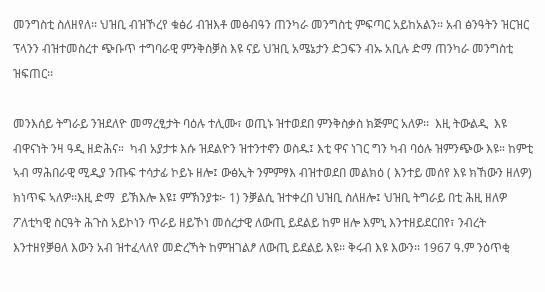መንግስቲ ስለዘየለ፡፡ ህዝቢ ብዝኾረየ ቁፅሪ ብዝእቶ መፅብዓን ጠንካራ መንግስቲ ምፍጣር አይከአልን፡፡ አብ ፅንዓትን ዝርዝር ፕላንን ብዝተመስረተ ጭቡጥ ተግባራዊ ምንቅስቓስ እዩ ናይ ህዝቢ አሜኔታን ድጋፍን ብኡ አቢሉ ድማ ጠንካራ መንግስቲ ዝፍጠር፡፡

መንእሰይ ትግራይ ንዝደለዮ መማረፂታት ባዕሉ ተሊሙ፣ ወጢኑ ዝተወደበ ምንቅስቃስ ክጅምር አለዎ፡፡  እዚ ትውልዲ  እዩ ብዋናነት ንዛ ዓዲ ዘድሕና።  ካብ አያታቱ እሱ ዝደልዮን ዝተንተኖን ወስዱ፤ እቲ ዋና ነገር ግን ካብ ባዕሉ ዝምንጭው እዩ። ከምቲ ኣብ ማሕበራዊ ሚዲያ ንጡፍ ተሳታፊ ኮይኑ ዘሎ፤ ውፅኢት ንምምፃእ ብዝተወደበ መልክዕ ( እንተይ መሰየ እዩ ክኸውን ዘለዎ) ክነጥፍ ኣለዎ፡፡እዚ ድማ  ይኽእሎ እዩ፤ ምኽንያቱ፦ 1) ንቓልሲ ዝተቀረበ ህዝቢ ስለዘሎ፤ ህዝቢ ትግራይ በቲ ሕዚ ዘለዎ ፖለቲካዊ ስርዓት ሕጉስ አይኮነን ጥራይ ዘይኾነ መሰረታዊ ለውጢ ይደልይ ከም ዘሎ እምኒ እንተዘይደርበየ፣ ንብረት እንተዘየቓፀለ እውን አብ ዝተፈላለየ መድረኻት ከምዝገልፆ ለውጢ ይደልይ እዩ፡፡ ቅሩብ እዩ እውን፡፡ 1967 ዓ.ም ንዕጥቂ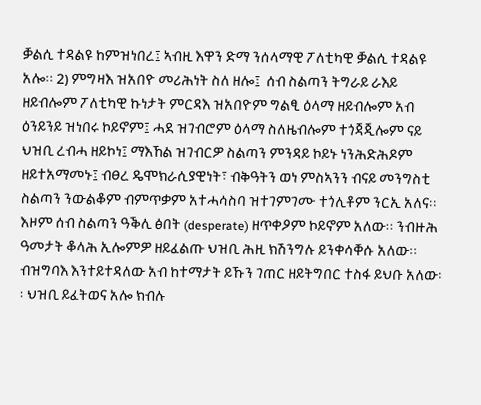ቓልሲ ተዳልዩ ከምዝነበረ፤ ኣብዚ እዋን ድማ ንሰላማዊ ፖለቲካዊ ቓልሲ ተዳልዩ አሎ፡፡ 2) ምግዛእ ዝአበዮ መሪሕነት ስለ ዘሎ፤  ሰብ ስልጣን ትግራይ ራእይ ዘይብሎም ፖለቲካዊ ኩነታት ምርዳእ ዝአበዮም ግልፂ ዕላማ ዘይብሎም አብ ዕንይንይ ዝነበሩ ኮይኖም፤ ሓደ ዝገብሮም ዕላማ ስለዜብሎም ተጎጃጂሎም ናይ ህዝቢ ረብሓ ዘይኮነ፤ ማእኸል ዝገብርዎ ስልጣን ምንዳይ ኮይኑ ነንሕድሕዶም ዘይተአማመኑ፤ ብፀረ ዴሞክራሲያዊነት፣ ብቅዓትን ወነ ምስኣንን ብናይ መንግስቲ ስልጣን ንውልቆም ብምጥቃም አተሓሳስባ ዝተገምገሙ ተጎሊቶም ንርኢ አለና፡፡ እዞም ሰብ ስልጣን ዓቕሊ ፅበት (desperate) ዘጥቀዖም ኮይኖም አለው፡፡ ንብዙሕ ዓመታት ቆላሕ ኢሎምዎ ዘይፈልጡ ህዝቢ ሕዚ ክሽንግሉ ይንቀሳቐሱ አለው፡፡ ብዝግባእ እንተይተዳለው አብ ከተማታት ይኹን ገጠር ዘይትግበር ተስፋ ይህቡ አለው፡፡ ህዝቢ ይፈትወና አሎ ክብሉ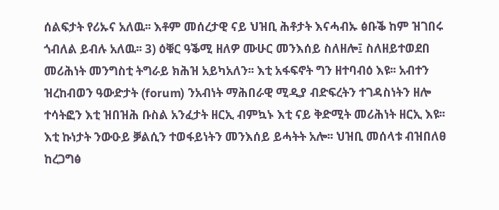ሰልፍታት የሪኡና አለዉ፡፡ እቶም መሰረታዊ ናይ ህዝቢ ሕቶታት እናሓብኡ ፅቡቕ ከም ዝገበሩ ጎብለል ይብሉ አለዉ፡፡ 3) ዕቑር ዓቕሚ ዘለዎ ሙሁር መንእሰይ ስለዘሎ፤ ስለዘይተወደበ መሪሕነት መንግስቲ ትግራይ ክሕዝ አይካአለን፡፡ እቲ አፋፍኖት ግን ዘተባብዕ እዩ፡፡ አብተን ዝረከብወን ዓውድታት (forum) ንአብነት ማሕበራዊ ሚዲያ ብድፍረትን ተገዳስነትን ዘሎ ተሳትፎን እቲ ዝበዝሕ ቡስል አንፈታት ዘርኢ ብምኳኑ እቲ ናይ ቅድሚት መሪሕነት ዘርኢ እዩ፡፡ እቲ ኩነታት ንውዑይ ቓልሲን ተወፋይነትን መንእሰይ ይሓትት አሎ፡፡ ህዝቢ መሰላቱ ብዝበለፀ ከረጋግፅ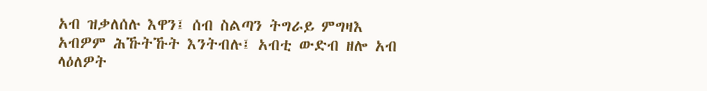አብ ዝቃለሰሉ እዋን፤ ሰብ ስልጣን ትግራይ ምግዛእ አብዎም ሕኹትኹት እንትብሉ፤ አብቲ ውድብ ዘሎ አብ ላዕለዎት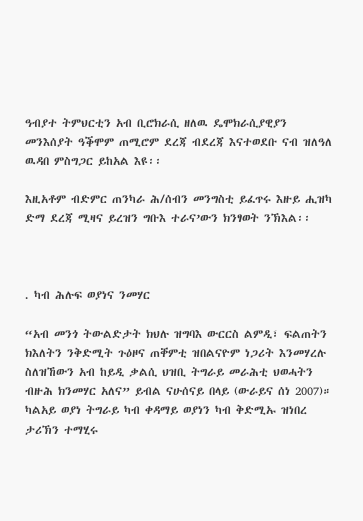ዓብያተ ትምህርቲን አብ ቢሮክራሲ ዘለዉ ዴሞክራሲያዊያን መንእሰያት ዓቕሞም ጠሚሮም ደረጃ ብደረጃ እናተወደቡ ናብ ዝለዓለ ዉዳበ ምስግጋር ይከአል እዩ፡፡

እዚአቶም ብድምር ጠንካራ ሕ/ሰብን መንግስቲ ይፈጥሩ እዙይ ሒዝካ ድማ ደረጃ ሚዛና ይረዝን ግቡእ ተራና’ውን ክንፃወት ንኽእል፡፡



. ካብ ሕሉፍ ወያነና ንመሃር

“አብ መንጎ ትውልድታት ክህሉ ዝግባእ ውርርስ ልምዲ፣ ፍልጠትን ክእለትን ንቅድሚት ጉዕዞና ጠቐምቲ ዝበልናዮም ነጋሪት እንመሃረሉ ስለዝኸውን አብ ከይዲ ቃልሲ ህዝቢ ትግራይ መራሕቲ ህወሓትን ብዙሕ ክንመሃር አለና” ይብል ናሁሰናይ በላይ (ውራይና ሰነ 2007)። ካልአይ ወያነ ትግራይ ካብ ቀዳማይ ወያነን ካብ ቅድሚኡ ዝነበረ ታሪኽን ተማሂሩ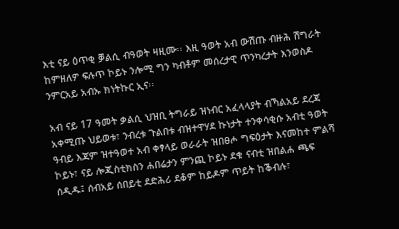እቲ ናይ ዕጥቂ ቓልሲ ብዓወት ዛዚሙ፡፡ እዚ ዓወት አብ ውሽጡ ብዙሕ ሽግራት ከምዘለዎ ፍሉጥ ኮይኑ ንሎሚ ግን ካብቶም መሰረታዊ ጥንካረታት እንወስዶ ንምርአይ አብኡ ክነትኩር ኢና፡፡

አብ ናይ 17 ዓመት ቃልሲ ህዝቢ ትግራይ ዝነብር አፈላላያት ብኻልአይ ደረጃ አቀሚጡ ህይወቱ፣ ንብረቱ ጉልበቱ ብዝተዋሃደ ኩነታት ተንቀሳቂሱ አብቲ ዓወት ዓብይ እጃም ዝተዓወተ አብ ቀፃላይ ወራራት ዝበፀሖ ግፍዕታት እናመከተ ምልሻ ኮይኑ፣ ናይ ሎጂስቲክስን ሐበሬታን ምንጪ ኮይኑ ደቁ ናብቲ ዝበልሐ ጫፍ ሰዲዱ፤ ሰብአይ ሰበይቲ ደድሕሪ ደቆም ከይዶም ጥይት ከቕብሉ፣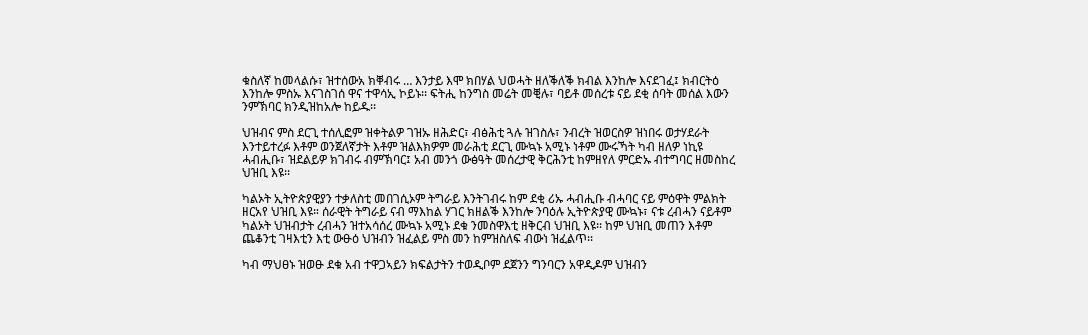ቁስለኛ ከመላልሱ፣ ዝተሰውአ ክቐብሩ … እንታይ እሞ ክበሃል ህወሓት ዘለቕለቕ ክብል እንከሎ እናደገፈ፤ ክብርትዕ እንከሎ ምስኡ እናገስገሰ ዋና ተዋሳኢ ኮይኑ፡፡ ፍትሒ ከንግስ መሬት መቒሉ፣ ባይቶ መሰረቱ ናይ ደቂ ሰባት መሰል እውን ንምኽባር ክንዲዝከአሎ ከይዱ፡፡

ህዝብና ምስ ደርጊ ተሰሊፎም ዝቀትልዎ ገዝኡ ዘሕድር፣ ብፅሕቲ ጓሉ ዝገስሉ፣ ንብረት ዝወርስዎ ዝነበሩ ወታሃደራት እንተይተረፉ እቶም ወንጀለኛታት እቶም ዝልእክዎም መራሕቲ ደርጊ ሙኳኑ አሚኑ ነቶም ሙሩኻት ካብ ዘለዎ ነኪዩ ሓብሒቡ፣ ዝደልይዎ ክገብሩ ብምኽባር፤ አብ መንጎ ውፅዓት መሰረታዊ ቅርሕንቲ ከምዘየለ ምርድኡ ብተግባር ዘመስከረ ህዝቢ እዩ፡፡

ካልኦት ኢትዮጵያዊያን ተቃለስቲ መበገሲኦም ትግራይ እንትገብሩ ከም ደቂ ሪኡ ሓብሒቡ ብሓባር ናይ ምዕዋት ምልክት ዘርአየ ህዝቢ እዩ። ሰራዊት ትግራይ ናብ ማእከል ሃገር ክዘልቕ እንከሎ ንባዕሉ ኢትዮጵያዊ ሙኳኑ፣ ናቱ ረብሓን ናይቶም ካልኦት ህዝብታት ረብሓን ዝተአሳሰረ ሙኳኑ አሚኑ ደቁ ንመስዋእቲ ዘቅርብ ህዝቢ እዩ፡፡ ከም ህዝቢ መጠን እቶም ጨቆንቲ ገዛእቲን እቲ ውፁዕ ህዝብን ዝፈልይ ምስ መን ከምዝስለፍ ብውነ ዝፈልጥ፡፡

ካብ ማህፀኑ ዝወፁ ደቁ አብ ተዋጋኣይን ክፍልታትን ተወዲቦም ደጀንን ግንባርን አዋዲዶም ህዝብን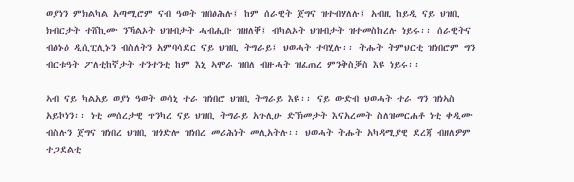ወያነን ምክልካል አጣሚሮም ናብ ዓወት ዝበፅሕሉ፤ ከም ሰራዊት ጀግና ዝተብሃለሉ፤ አብዚ ከይዲ ናይ ህዝቢ ክብርታት ተሸኪሙ ንኻልኦት ህዝብታት ሓብሒቡ ዝዘለቐ፤ ብካልኦት ህዝብታት ዝተመስከረሉ ነይሩ፡፡ ሰራዊትና ብፅኑዕ ዲሲፒሊኑን ብስለትን አምባሳደር ናይ ህዝቢ ትግራይ፤ ህወሓት ተባሂሉ፡፡ ትሑት ትምህርቲ ዝነበሮም ግን ብርቱዓት ፖለቲከኛታት ተንተንቲ ከም እኒ ኣሞራ ዝበለ ብዙሓት ዝፈጠረ ምንቅስቓስ እዩ ነይሩ፡፡

ኣብ ናይ ካልአይ ወያነ ዓወት ወሳኒ ተራ ዝነበሮ ህዝቢ ትግራይ እዩ፡፡ ናይ ውድብ ህወሓት ተራ ግን ዝነኣስ አይኮነን፡፡ ነቲ መሰረታዊ ጥንካረ ናይ ህዝቢ ትግራይ አጉሊሁ ድኽመታት እናአረመት ስለዝመርሐቶ ነቲ ቀዲሙ ብስሉን ጀግና ዝነበረ ህዝቢ ዝጎድሎ ዝነበረ መሪሕነት መሊአትሉ፡፡ ህወሓት ትሑት አካዳሚያዊ ደረጃ ብዘለዎም ተጋደልቲ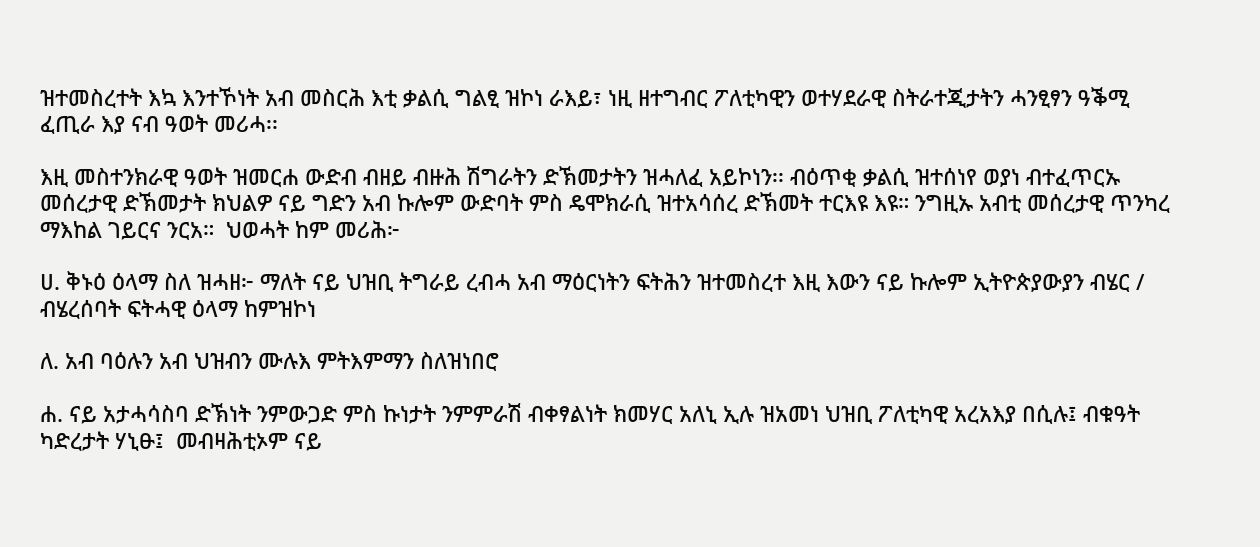ዝተመስረተት እኳ እንተኾነት አብ መስርሕ እቲ ቃልሲ ግልፂ ዝኮነ ራእይ፣ ነዚ ዘተግብር ፖለቲካዊን ወተሃደራዊ ስትራተጂታትን ሓንፂፃን ዓቕሚ ፈጢራ እያ ናብ ዓወት መሪሓ፡፡

እዚ መስተንክራዊ ዓወት ዝመርሐ ውድብ ብዘይ ብዙሕ ሽግራትን ድኽመታትን ዝሓለፈ አይኮነን፡፡ ብዕጥቂ ቃልሲ ዝተሰነየ ወያነ ብተፈጥርኡ መሰረታዊ ድኽመታት ክህልዎ ናይ ግድን አብ ኩሎም ውድባት ምስ ዴሞክራሲ ዝተአሳሰረ ድኽመት ተርእዩ እዩ። ንግዚኡ አብቲ መሰረታዊ ጥንካረ ማእከል ገይርና ንርአ።  ህወሓት ከም መሪሕ፦

ሀ. ቅኑዕ ዕላማ ስለ ዝሓዘ፦ ማለት ናይ ህዝቢ ትግራይ ረብሓ አብ ማዕርነትን ፍትሕን ዝተመስረተ እዚ እውን ናይ ኩሎም ኢትዮጵያውያን ብሄር / ብሄረሰባት ፍትሓዊ ዕላማ ከምዝኮነ

ለ. አብ ባዕሉን አብ ህዝብን ሙሉእ ምትእምማን ስለዝነበሮ

ሐ. ናይ አታሓሳስባ ድኽነት ንምውጋድ ምስ ኩነታት ንምምራሽ ብቀፃልነት ክመሃር አለኒ ኢሉ ዝአመነ ህዝቢ ፖለቲካዊ አረአእያ በሲሉ፤ ብቁዓት ካድረታት ሃኒፁ፤  መብዛሕቲኦም ናይ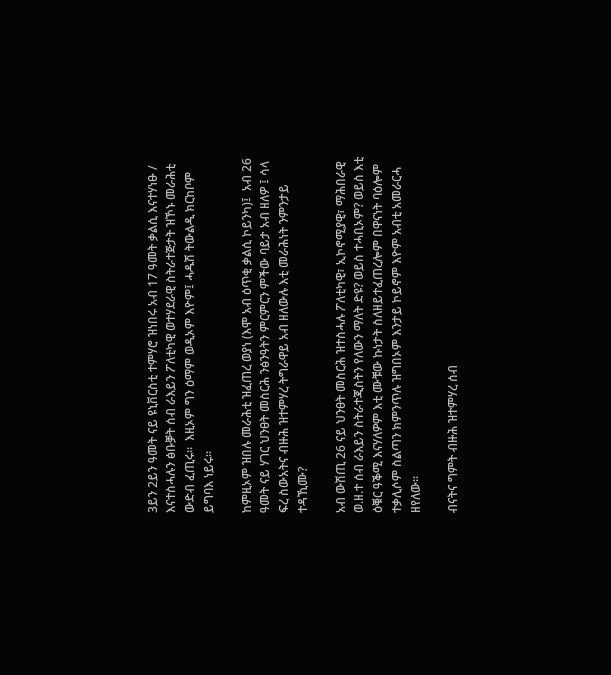3ይን 2ይን ዓመት ናይ ዩኒቨርስቲ ተምሃሮ ዝነበሩ አብ 17 ዓመት ቃልሲ እናተሃነፁ / እናተስሓሉን ፅቡቓት ሰብ ራእይን ፖለቲካዊ ወተሃደራዊ ስትራተጅታት ዝኾኑ መራሕቲ ውድብ ፈጢሩ፡፡  እዚኦም ግን ዕማም ወዲኦም እዮም፤ ሓዱሽ ትውልዲ ክርከቦም ይግባእ ነይሩ።

ከምዚኦም ዝበሉ መራሕቲ ዝፈጠረ ወያነ (እሞ አብ ዕጥቂ ቃልሲ ኮይንካ)፤  አብ 26 ዓመት ናይ ሃገር ህንፀት መስርሕ ንፅንዓትን ምርምርን ምችው ባይታ አብ ዘለዎ ፤ ሳላ ፍረ ስውአትና ብዙሕ ዝተምሃረ ትግራዋይ አብ ዘለውሉ እቲ መራሕነት ንምንታይ ተዳኺሙ?

አብ ውሽጢ 26 ናይ ህንፀት መስርሕ ዝተስሓሉ ፖለቲካዊ፣ ኢኮኖሚያዊ፣ ማሕበራዊ ወ.ዘ.ተ ሰብ ራእይን ስትራተጂስትን የለውን ማለት ድዩ? ወይስ ተሓቢኦም? ወይስ እቲ ዕቑር ዓቕሚ እናሃለዎም እቲ ሙቹው ኩነታት ስለዘይተፈጠረሎም በዋናነት ባዕሎም ተቃሊሶም ስልጣን ክምንጥሉ ዝግበኦም እንታይ ኮይኖም እዮም አብቲ አመራርሓ ዘየለው፡፡

ብናትና ግምት ብዙሕ ዝተምሃረ ሰብ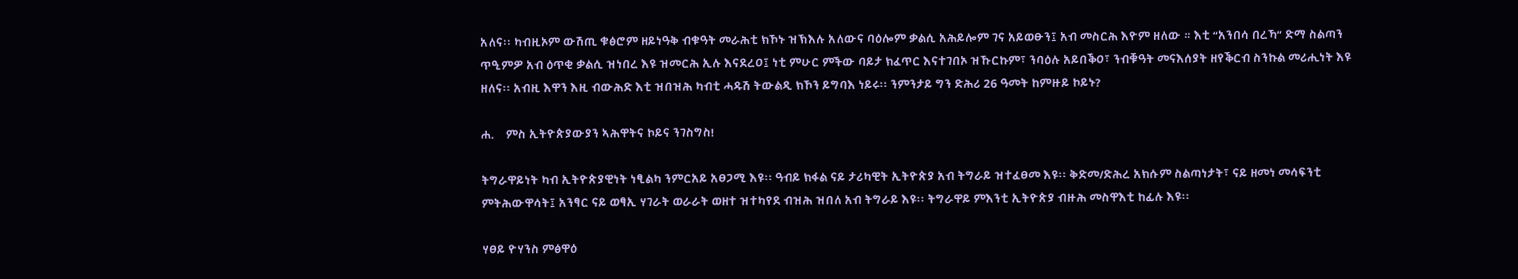አለና፡፡ ካብዚኦም ውሽጢ ቁፅሮም ዘይነዓቅ ብቁዓት መራሕቲ ክኾኑ ዝኽእሉ አለውና ባዕሎም ቃልሲ አሕይሎም ገና አይወፁን፤ አብ መስርሕ እዮም ዘለው ። እቲ “አንበሳ በረኻ” ድማ ስልጣን ጥዒምዎ አብ ዕጥቂ ቃልሲ ዝነበረ እዩ ዝመርሕ ኢሉ እናደረዐ፤ ነቲ ምሁር ምችው ባይታ ክፈጥር እናተገበኦ ዝኹርኩም፣ ንባዕሉ አይበቕዐ፣ ንብቑዓት መናእሰያት ዘየቕርብ ስንኩል መሪሒነት እዩ ዘለና፡፡ አብዚ እዋን እዚ ብውሕድ እቲ ዝበዝሕ ካብቲ ሓዱሽ ትውልዲ ክኾን ይግባእ ነይሩ፡፡ ንምንታይ ግን ድሕሪ 26 ዓመት ከምዙይ ኮይኑ?

ሐ.    ምስ ኢትዮጵያውያን ኣሕዋትና ኮይና ንገስግስ!

ትግራዋይነት ካብ ኢትዮጵያዊነት ነፂልካ ንምርአይ አፀጋሚ እዩ፡፡ ዓብይ ክፋል ናይ ታሪካዊት ኢትዮጵያ አብ ትግራይ ዝተፈፀመ እዩ፡፡ ቅድመ/ድሕረ አክሱም ስልጣነታት፣ ናይ ዘመነ መሳፍንቲ ምትሕውዋሳት፤ አንፃር ናይ ወፃኢ ሃገራት ወራራት ወዘተ ዝተካየደ ብዝሕ ዝበለ አብ ትግራይ እዩ፡፡ ትግራዋይ ምእንቲ ኢትዮጵያ ብዙሕ መስዋእቲ ከፊሉ እዩ፡፡

ሃፀይ ዮሃንስ ምፅዋዕ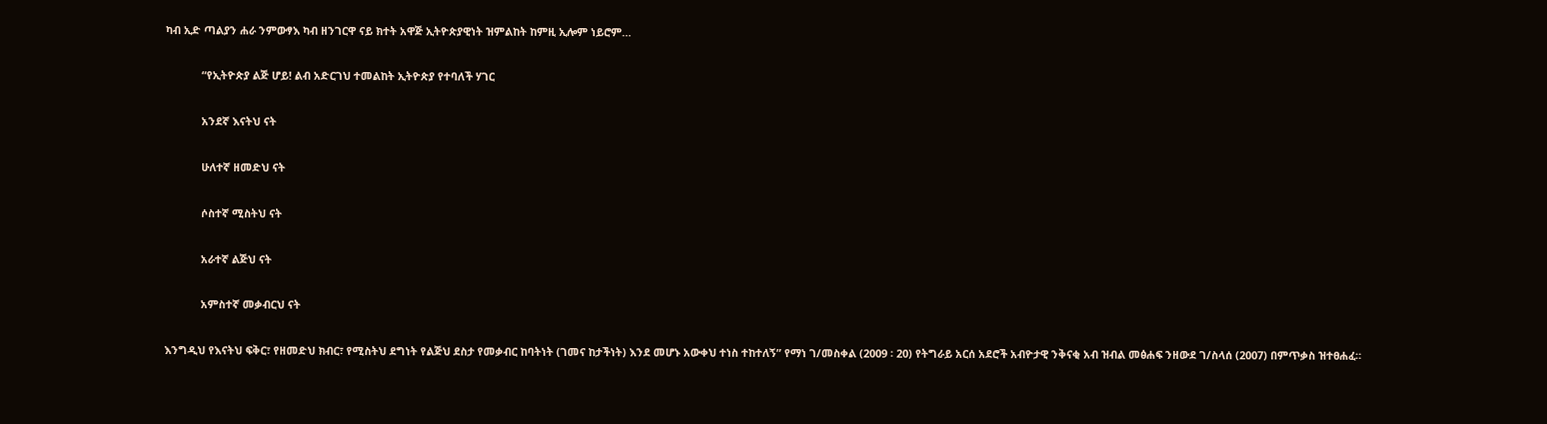ካብ ኢድ ጣልያን ሐራ ንምውፃእ ካብ ዘንገርዋ ናይ ክተት አዋጅ ኢትዮጵያዊነት ዝምልከት ከምዚ ኢሎም ነይሮም…

            “የኢትዮጵያ ልጅ ሆይ! ልብ አድርገህ ተመልከት ኢትዮጵያ የተባለች ሃገር

            አንደኛ እናትህ ናት

            ሁለተኛ ዘመድህ ናት

            ሶስተኛ ሚስትህ ናት

            አራተኛ ልጅህ ናት

            አምስተኛ መቃብርህ ናት

እንግዲህ የእናትህ ፍቅር፣ የዘመድህ ክብር፣ የሚስትህ ደግነት የልጅህ ደስታ የመቃብር ከባትነት (ገመና ከታችነት) እንደ መሆኑ አውቀህ ተነስ ተከተለኝ” የማነ ገ/መስቀል (2009 ፡ 20) የትግራይ አርሰ አደሮች አብዮታዊ ንቅናቂ አብ ዝብል መፅሐፍ ንዘውደ ገ/ስላሰ (2007) በምጥቃስ ዝተፀሐፈ።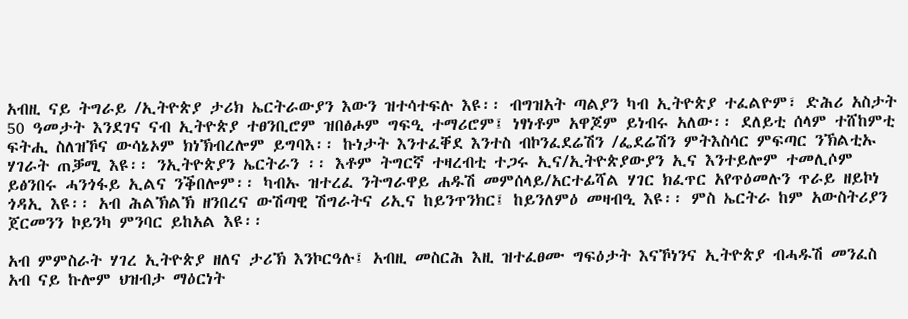አብዚ ናይ ትግራይ /ኢትዮጵያ ታሪክ ኤርትራውያን እውን ዝተሳተፍሉ እዩ፡፡ ብግዝአት ጣልያን ካብ ኢትዮጵያ ተፈልዮም፣ ድሕሪ አስታት 50 ዓመታት እንደገና ናብ ኢትዮጵያ ተፀንቢሮም ዝበፅሖም ግፍዒ ተማሪሮም፤ ነፃነቶም አዋጆም ይነብሩ አለው፡፡ ደለይቲ ሰላም ተሸከምቲ ፍትሒ ስለዝኾና ውሳኔኦም ክነኽብረሎም ይግባእ፡፡ ኩነታት እንተፈቐደ እንተስ ብኮንፈደሬሽን /ፌደሬሽን ምትእስሳር ምፍጣር ንኽልቲኡ ሃገራት ጠቓሚ እዩ፡፡ ንኢትዮጵያን ኤርትራን ፡፡ እቶም ትግርኛ ተዛረብቲ ተጋሩ ኢና/ኢትዮጵያውያን ኢና እንተይሎም ተመሊሶም ይፅንበሩ ሓንጎፋይ ኢልና ንቕበሎም፡፡ ካብኡ ዝተረፈ ንትግራዋይ ሐዱሽ መምሰላይ/አርተፊሻል ሃገር ክፈጥር አየጥዕመሉን ጥራይ ዘይኮነ ጎዳኢ እዩ፡፡ አብ ሕልኽልኽ ዘንበረና ውሽጣዊ ሽግራትና ሪኢና ከይንጥንክር፤ ከይንለምዕ መዛብዒ እዩ፡፡ ምስ ኤርትራ ከም አውስትሪያን ጀርመንን ኮይንካ ምንባር ይከአል እዩ፡፡

አብ ምምስራት ሃገረ ኢትዮጵያ ዘለና ታሪኽ እንኮርዓሉ፤ አብዚ መስርሕ እዚ ዝተፈፀሙ ግፍዕታት እናኾነንና ኢትዮጵያ ብሓዱሽ መንፈስ አብ ናይ ኩሎም ህዝብታ ማዕርነት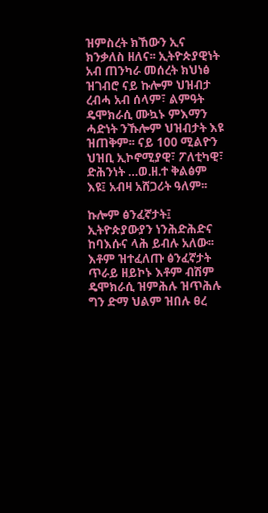ዝምስረት ክኸውን ኢና ክንቃለስ ዘለና፡፡ ኢትዮጵያዊነት አብ ጠንካራ መሰረት ክህነፅ ዝገብሮ ናይ ኩሎም ህዝብታ ረብሓ አብ ሰላም፣ ልምዓት ዴሞክራሲ ሙኳኑ ምእማን ሓድነት ንኹሎም ህዝብታት እዩ ዝጠቅም፡፡ ናይ 100 ሚልዮን ህዝቢ ኢኮኖሚያዊ፣ ፖለቲካዊ፣ ድሕንነት …ወ.ዘ.ተ ቅልፅም እዩ፤ አብዛ አሸጋሪት ዓለም፡፡

ኩሎም ፅንፈኛታት፤ ኢትዮጵያውያን ነንሕድሕድና ከባእሱና ላሕ ይብሉ አለው፡፡ እቶም ዝተፈለጡ ፅንፈኛታት ጥራይ ዘይኮኑ እቶም ብሽም ዴሞክራሲ ዝምሕሉ ዝጥሕሉ ግን ድማ ህልም ዝበሉ ፀረ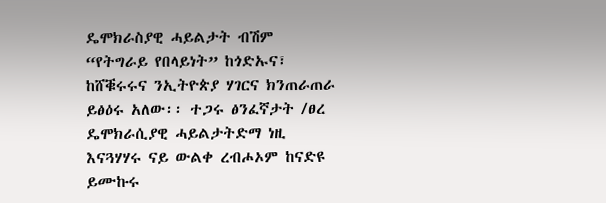ዴሞክራስያዊ ሓይልታት ብሽም “የትግራይ የበላይነት” ከጎድኡና፣ ከሸቑሩሩና ንኢትዮጵያ ሃገርና ክንጠራጠራ ይፅዕሩ አለው፡፡ ተጋሩ ፅንፈኛታት /ፀረ ዴሞክራሲያዊ ሓይልታትድማ ነዚ እናጓሃሃሩ ናይ ውልቀ ረብሖኦም ከናድዩ ይሙኩሩ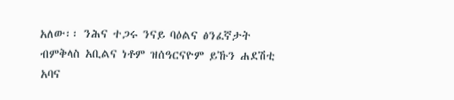አለው፡፡ ንሕና ተጋሩ ንናይ ባዕልና ፅንፈኛታት ብምቅላስ አቢልና ነቶም ዝሰዓርናዮም ይኹን ሐደሽቲ አባና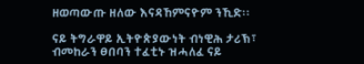ዘወጣውጡ ዘለው እናዳኸምናዮም ንኺድ፡፡

ናይ ትግራዋይ ኢትዮጵያውነት ብነዊሕ ታሪኽ፣ ብመከራን ፀበባን ተፈቲኑ ዝሓለፈ ናይ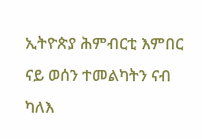ኢትዮጵያ ሕምብርቲ እምበር ናይ ወሰን ተመልካትን ናብ ካለእ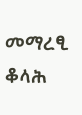መማረፂ ቆላሕ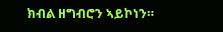ክብል ዘግብሮን ኣይኮነን።